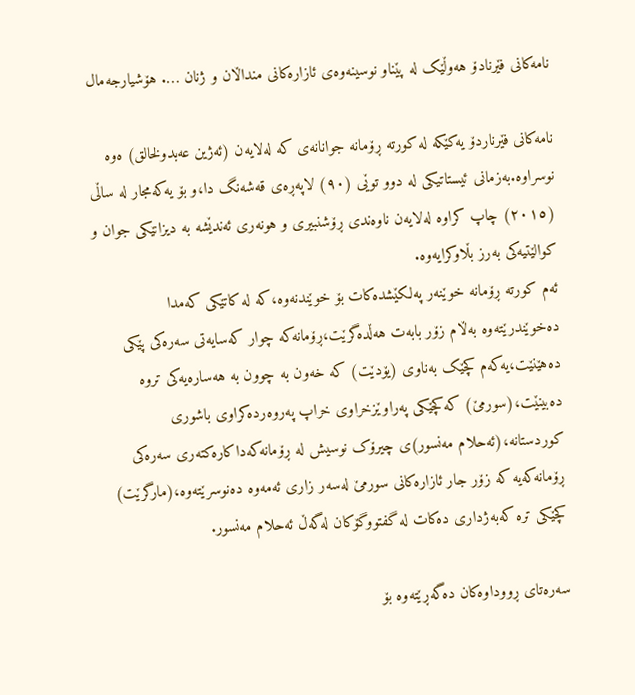نامەکانی فێرنادۆ هەوڵێک لە پێناو نوسینەوەی ئازارەکانی منداڵان و ژنان …. هۆشیارجەمال

نامەکانی فێرناردۆ یەکێکە لە کورتە ڕۆمانە جوانانەی کە لەلایەن (ئەژین عەبدولخالق) ەوە نوسراوە.بەزمانی ئیستاتیکی لە دوو توێی (٩٠) لاپەڕەی قەشەنگ دا،و بۆ یەکەمجار لە ساڵی (٢٠١٥) چاپ کراوە لەلایەن ناوەندی ڕۆشنبیری و هونەری ئەندێشە بە دیزانێکی جوان و کوالێتیەکی بەرز بڵاوکرایەوە.
ئەم کورتە ڕۆمانە خوێنەر پەلکێشدەکات بۆ خوێندنەوە،کە لە کاتێکی کەمدا دەخوێندرێتەوە بەڵام زۆر بابەت هەڵدەگرێت،ڕۆمانەکە چوار کەسایەتی سەرەکی پێکی دەهێنێت،یەکەم کچێک بەناوی (یۆدێت) کە خەون بە چوون بە هەسارەیەکی تروە دەبینێت،(سورمێ) کەکچێکی پەراوێزخراوی خراپ پەروەردەکراوی باشوری کوردستانە،(ئەحلام مەنسور)ی چیرۆک نوسیش لە ڕۆمانەکەداکارەکتەری سەرەکی ڕۆمانەکەیە کە زۆر جار ئازارەکانی سورمێ لەسەر زاری ئەمەوە دەنوسرێتەوە،(مارگرێت) کچێکی ترە کەبەژداری دەکات لە گفتووگۆکان لەگەڵ ئەحلام مەنسور.

سەرەتای ڕووداوەکان دەگەڕێتەوە بۆ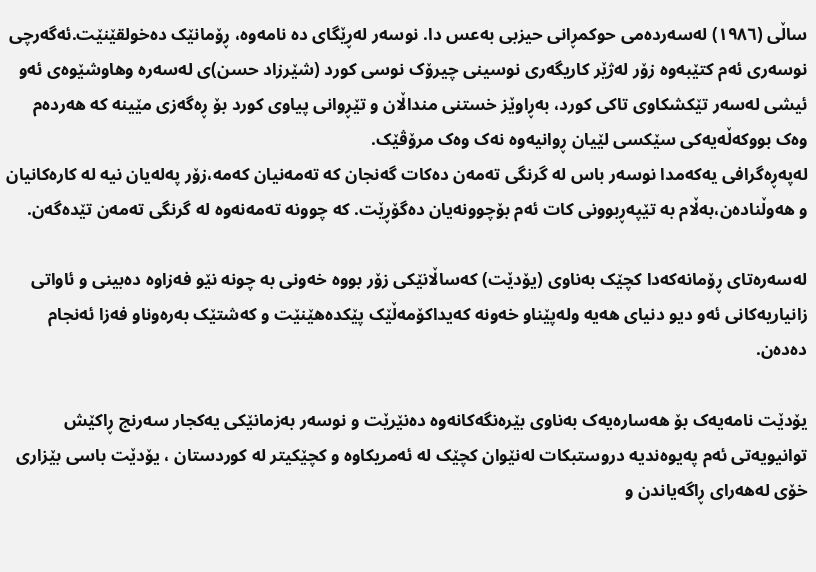ساڵی (١٩٨٦) لەسەردەمی حوکمڕانی حیزبی بەعس دا. نوسەر لەڕێگای دە نامەوە، ڕۆمانێک دەخولقێنێت.ئەگەرچی نوسەری ئەم کتێبەوە زۆر لەژێر کاریگەری نوسینی چیرۆک نوسی کورد (شێرزاد حسن)ی لەسەرە وهاوشێوەی ئەو ئیشی لەسەر تێکشکاوی تاکی کورد، بەڕاوێز خستنی منداڵان و تێڕوانی پیاوی کورد بۆ ڕەگەزی مێینە کە هەردەم وەک بووکەڵەیەکی سێکسی لێیان ڕوانیەوە نەک وەک مرۆڤێک.
لەپەڕەگرافی یەکەمدا نوسەر باس لە گرنگی تەمەن دەکات گەنجان کە تەمەنیان کەمە،زۆر پەلەیان نیە لە کارەکانیان و هەوڵنادەن،بەڵام بە تێپەڕبوونی کات ئەم بۆچوونەیان دەگۆڕێت. کە چوونە تەمەنەوە لە گرنگی تەمەن تێدەگەن.

لەسەرەتای ڕۆمانەکەدا کچێک بەناوی (یۆدێت) کەساڵانێکی زۆر بووە خەونی بە چونە نێو فەزاوە دەبینی و ئاواتی زانیاریەکانی ئەو دیو دنیای هەیە ولەپێناو خەونە کەیداکۆمەڵێک پێکدەهێنێت و کەشتێک بەرەوناو فەزا ئەنجام دەدەن.

یۆدێت نامەیەک بۆ هەسارەیەک بەناوی بێرەنگەکانەوە دەنێرێت و نوسەر بەزمانێکی یەکجار سەرنج ڕاکێش توانیویەتی ئەم پەیوەندیە دروستبکات لەنێوان کچێک لە ئەمریکاوە و کچێکیتر لە کوردستان ، یۆدێت باسی بێزاری خۆی لەهەرای ڕاگەیاندن و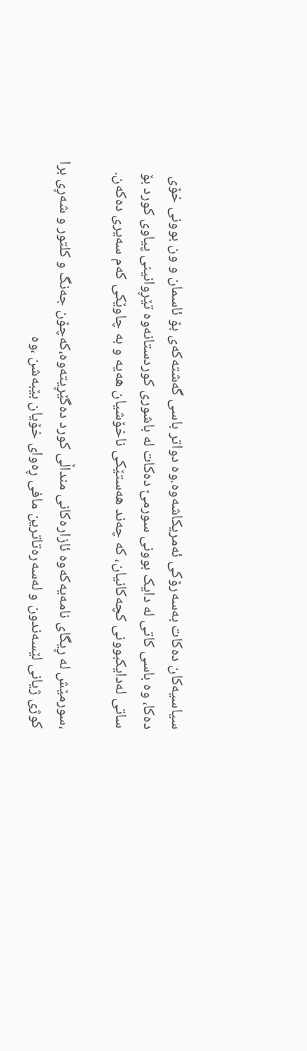سیاسیەکان دەکات بەسەرۆکی ئەمریکاشەوە.وە دواتر باسی گەشتەکەی بۆ ئاسمان و ون بوونی خۆی دەکا، وە باسی کاتی لە دایک بوونی سورمێ دەکات لە باشوری کوردستانەوە تێڕوانینی پیاوی کورد بۆ ساتی لەدایکبوونی کچەکانیان، کە چەند هەستێکی ناخۆشیان هەیە و بە چاوێکی کەم سەیری دەکەن.

،سورمێش لە ڕیگای نامەیەکەوە ئازارەکانی منداڵی کورد دەگێڕیتەوە،کەچۆن جەنگ و کلتور و شەڕی برا کوژی ژیانی لێسەندون و لەسەرەتاترین مافی ڕەوای خۆیان بێبەشن ،وە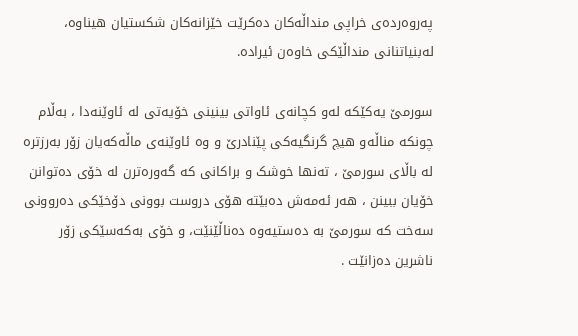پەروەردەی خراپی منداڵەکان دەکرێت خێزانەکان شکستیان هیناوە، لەبنیاتنانی منداڵێکی خاوەن ئیرادە.

سورمێ یەکێکە لەو کچانەی ئاواتی بینینی خۆیەتی لە ئاوێنەدا ، بەڵام چونکە مناڵەو ‌هیچ گرنگیەکی پێنادرێ و وە ئاوێنەی ماڵەکەیان زۆر بەرزترە لە باڵای سورمێ ، تەنها خوشک و براکانی کە گەورەترن لە خۆی دەتوانن خۆیان ببینن ، هەر ئەمەش دەبێتە هۆی دروست بوونی دۆخێکی دەروونی سەخت کە سورمێ بە دەستیەوە دەناڵێنێت، و خۆی بەکەسێکی زۆر ناشرین دەزانێت .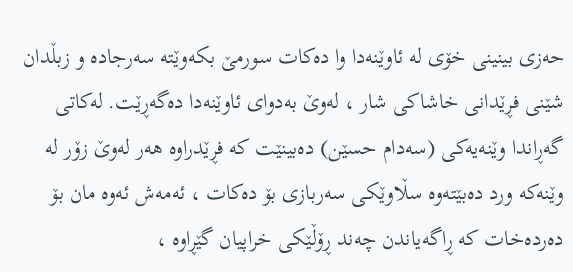حەزی بینینی خۆی لە ئاوێنەدا وا دەکات سورمێ بکەوێتە سەرجادە و زبڵدان شێنی فڕێدانی خاشاکی شار ، لەوێ بەدوای ئاوێنەدا دەگەڕێت. لەکاتی گەڕاندا وێنەیەکی (سەدام حسێن) دەبینێت کە فڕێدراوە هەر لەوێ زۆر لە وێنەکە ورد دەبێتەوە سڵاوێکی سەربازی بۆ دەکات ، ئەمەش ئەوە مان بۆ دەردەخات کە ڕاگەیاندن چەند ڕۆڵێکی خراپیان گێڕاوە ،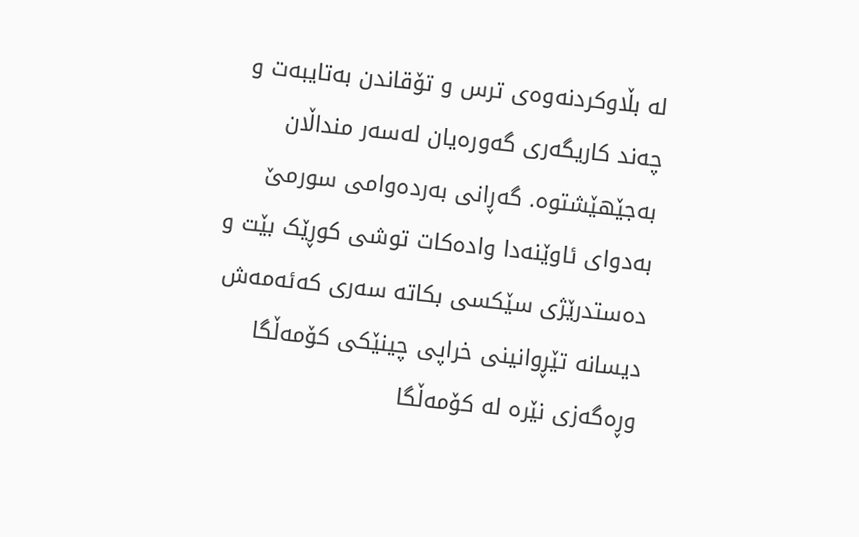لە بڵاوکردنەوەی ترس و تۆقاندن بەتایبەت و چەند کاریگەری گەورەیان لەسەر منداڵان بەجێهێشتوە. گەڕانی بەردەوامی سورمێ بەدوای ئاوێنەدا وادەکات توشی کوڕێک بێت و دەستدرێژی سێکسی بکاتە سەری کەئەمەش دیسانە تێڕوانینی خراپی چینێکی کۆمەڵگا وڕەگەزی نێرە لە کۆمەڵگا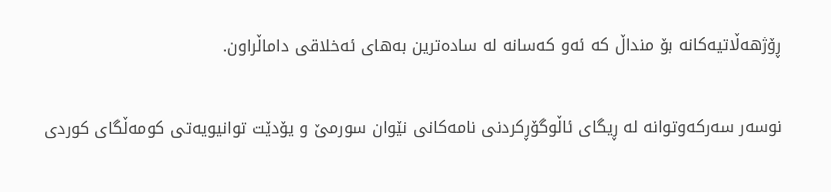ڕۆژهەڵاتیەکانە بۆ منداڵ کە ئەو کەسانە لە سادەترین بەهای ئەخلاقی داماڵراون.

نوسەر سەرکەوتوانە لە ڕیگای ئاڵوگۆڕکردنی نامەکانی نێوان سورمێ و یۆدێت توانیویەتی کومەڵگای کوردی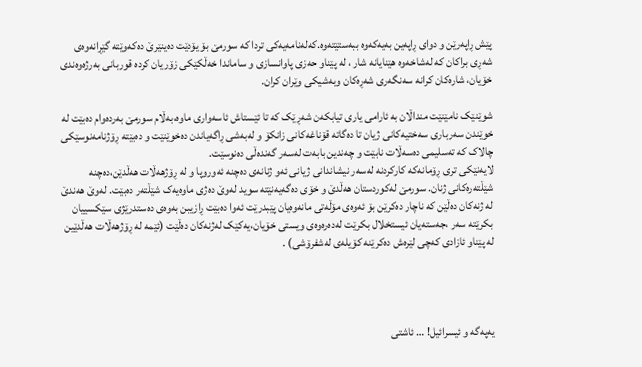پێش ڕاپەرێن و دوای ڕاپەین بەیەکەوە ببەستێتەوە.کەلەنامەیەکی تردا کە سورمێ بۆ یۆدێت دەینێرێ دەکەوێتە گێڕانەوەی شەڕی براکان کە لەشاخەوە هێنایانە شار ، لە پێناو حەزی پاوانسازی و ساماندا خەڵکێکی زۆریان کردە قوربانی بەرژەوەندی خۆیان، شارەکان کرانە سەنگەری شەڕەکان وبەشیکی وێران کران.

شوێنێک نامێنێت منداڵان بە ئارامی یاری تیابکەن شەڕێک کە تا ئێستاش ئاسەواری ماوە،بەڵام سورمێ بەردەوام دەبێت لە خوێندن سەرباری سەختیەکانی ژیان تا دەگاتە قۆناغەکانی زانکۆ و لەبەشی ڕاگەیاندن دەخوێنێت و دەبێتە ڕۆژنامەنوسێکی چالاک کە تەسلیمی دەسەڵات نابێت و چەندین بابەت لەسەر گەندەڵی دەنوسێت.
لایەنێکی تری ڕۆمانەکە کارکردنە لەسەر نیشاندانی ژیانی ئەو ژنانەی دەچنە ئەوروپا و لە ڕۆژهەڵات هەڵدێن،دەچنە شێڵتەرەکانی ژنان. سورمێ لەکوردستان هەڵدێ و خۆی دەگەیەنێتە سوید لەوێ دەژی ماوەیەک شێڵتەر دەبێت. لەوێ هەندێ لە ژنەکان دەڵێن کە ناچار دەکرێن بۆ ئەوەی مۆڵەتی مانەوەیان پێبدرێت ئەوا دەبێت ڕازیبن بەوەی دەستدرێژی سێکسییان بکرێتە سەر ،جەستەیان ئیستخلال بکرێت لەدەرەوەی ویستی خۆیان،یەکێک لەژنەکان دەڵێت (ئێمە لە ڕۆژهەڵات هەڵدێین لە پێناو ئازادی کەچی لێرەش دەکرێنە کۆیلەی لەشفرۆشی) .




یەپەگە و ئیسرائیل! … ئاشتی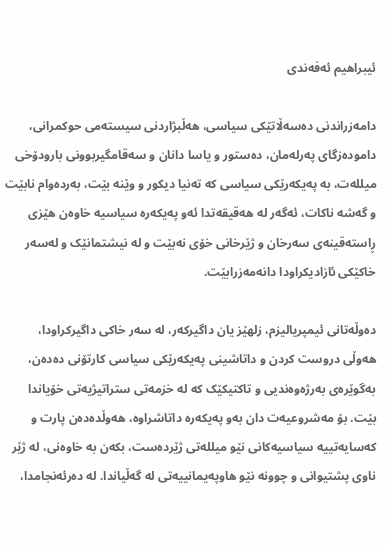ئیبراهیم ئەفەندی

دامەزراندنی دەسەڵاتێکی سیاسی، هەڵبژاردنی سیستەمی حوکمرانی، دامودەزگای پەرلەمان، دەستور و یاسا دانان و سەقامگیربوونی بارودۆخی میللەت، بە پەیکەرێکی سیاسی کە تەنیا دیکور و وێنە بێت، بەردەوام نابێت و گەشە ناکات، ئەگەر لە هەقیقەتدا ئەو پەیکەرە سیاسیە خاوەن هێزی ڕاستەقینەی سەرخان و ژێرخانی خۆی نەبێت و لە نیشتمانێک و لەسەر خاکێکی ئازادیکراودا دانەمەزرابێت.

دەوڵەتانی ئیمپریالیزم، زلهێز یان داگیرکەر، لە سەر خاکی داگیرکراودا، هەوڵی دروست کردن و داتاشینی پەیکەرێکی سیاسی کارتۆنی دەدەن، بەگوێرەی بەرژەوەندیی و تاکتیکێک کە لە خزمەتی ستراتیژیەتی خۆیاندا بێت. بۆ مەشروعیەت دان بەو پەیکەرە داتاشراوە، هەوڵدەدەن پارت و کەسایەتییە سیاسیەکانی نێو میللەتی ژێردەست، بکەن بە خاوەنی، لە ژێر ناوی پشتیوانی و چوونە نێو هاوپەیمانییەتی لە گەڵیاندا. لە دەرئەنجامدا،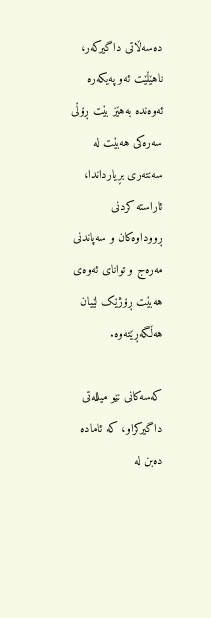دەسەڵاتی داگیرکەر، ناهێڵێت ئەو پەیکەرە ئەوەندە بەهێز بێت ڕۆڵی سەرەکی هەبێت لە سەنتەری بڕیارداندا، ئاراستە کردنی ڕووداوەکان و سەپاندنی مەرەج و توانای ئەوەی هەبێت ڕۆژێک لێیان هەڵگەڕێتەوە.

کەسەکانی نێو میللەتی داگیرکراو، کە ئامادە دەبن لە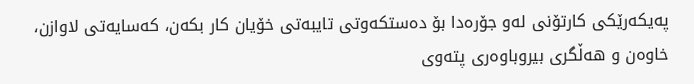پەیکەرێکی کارتۆنی لەو جۆرەدا بۆ دەستکەوتی تایبەتی خۆیان کار بکەن، کەسایەتی لاوازن، خاوەن و هەڵگری بیروباوەری پتەوی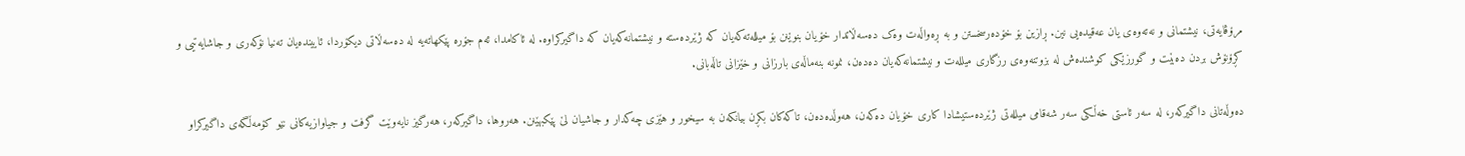مرۆڤایەتی، نیشتمانی و نەتەوەی یان عەقیدەیی نین. ڕازین بۆ خۆدەرسخستن و بە ڕەواڵەت وەک دەسەڵاتدار خۆیان بنوێنن بۆ میللەتەکەیان کە ژێردەستە و نیشتمانەکەیان کە داگیرکراوە. لە ئاکامدا، ئەم جۆرە پێکهاتەیە لە دەسەڵاتی دیکۆردا، ئاییندەیان تەنیا نۆکەری و جاشایەتیی و کڕۆنۆش بردن دەبێت و گورزێکی کوشندەش لە بزوتنەوەی رزگاری میللەت و نیشتمانەکەیان دەدەن، نمونە بنەماڵەی بارزانی و خێزانی تاڵەبانی.

دەوڵەتانی داگیرکەر، لە سەر ئاستی خەڵکی سەر شەقامی میللەتی ژێردەستیشادا کاری خۆیان دەکەن، هەوڵدەدەن، تاکەکان بکڕن بیانکەن بە سیخور و هێزی چەکدار و جاشیان لێ پێکبهێنن. هەروها، داگیرکەر، هەرگیز نایەوێت گرفت و جیاوازیەکانی نێو کۆمەڵگەی داگیرکراو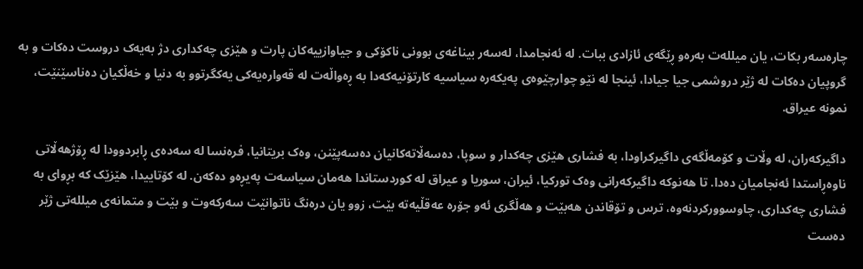چارەسەر بکات، یان میللەت بەرەو ڕێگەی ئازادی ببات. لە ئەنجامدا، لەسەر بیناغەی بوونی ناکۆکی و جیاوازییەکان پارت و هێزی چەکداری دژ بەیەک دروست دەکات و بە گروپیان دەکات لە ژێر دروشمی جیا جیادا، ئینجا لە نێو چوارچێوەی پەیکەرە سیاسیە کارتۆنیەکەدا بە ڕەواڵەت لە قەوارەیەکی یەکگرتوو بە دنیا و خەڵکیان دەناسێنێت، نمونە عیراق.

داگیرکەران، لە وڵات و کۆمەڵگەی داگیرکراودا، بە فشاری هێزی چەکدار و سوپا، دەسەڵاتەکانیان دەسەپێنن، وەک بریتانیا، فرەنسا لە سەدەی ڕابردوودا لە ڕۆژهەڵاتی ناوەڕاستدا ئەنجامیان دەدا. تا هەنوکە داگیرکەرانی وەک تورکیا، ئیران، سوریا و عیراق لە کوردستاندا هەمان سیاسەت پەیڕەو دەکەن. لە کۆتاییدا، هێزێک کە بڕوای بە فشاری چەکداری، چاوسوورکردنەوە، ترس و تۆقاندن هەبێت و هەڵگری ئەو جۆرە عەقڵیەتە بێت، زوو یان درەنگ ناتوانێت سەرکەوت و بێت و متمانەی میللەتی ژێر دەست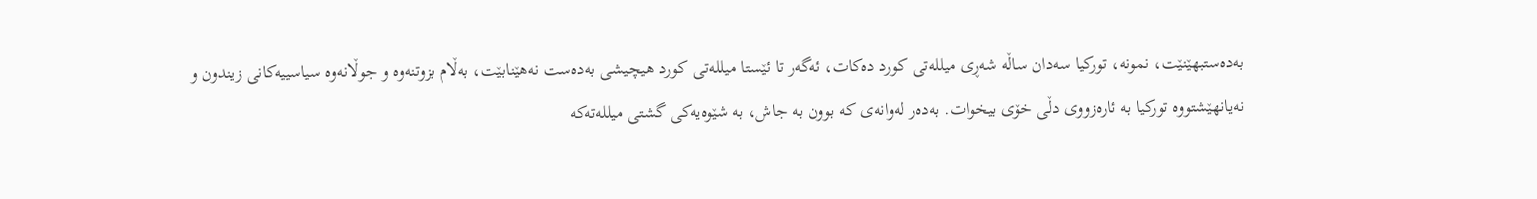بەدەستبهێنێت، نمونە، تورکیا سەدان ساڵە شەڕی میللەتی کورد دەکات، ئەگەر تا ئێستا میللەتی کورد هیچیشی بەدەست نەهێنابێت، بەڵام بزوتنەوە و جوڵانەوە سیاسییەکانی زیندون و نەیانهێشتووە تورکیا بە ئارەزووی دڵی خۆی بیخوات. بەدەر لەوانەی کە بوون بە جاش، بە شێوەیەکی گشتی میللەتەکە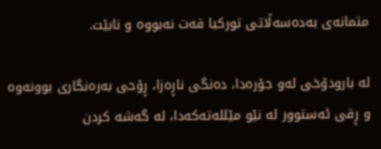متمانەی بەدەسەڵاتی تورکیا قەت نەبووە و نابێت.

لە بارودۆخی لەو جۆرەدا، دەنگی ناڕەزا، ڕۆحی بەرەنگاری بوونەوە و ڕقی ئەستوور لە نێو مێللەتەکەدا، لە گەشە کردن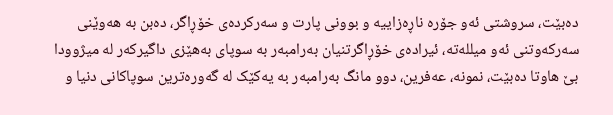دەبێت، سروشتی ئەو جۆرە ناڕەزاییە و بوونی پارت و سەرکردەی خۆڕاگر، دەبن بە هەوێنی سەرکەوتنی ئەو میللەتە، ئیرادەی خۆڕاگرتنیان بەرامبەر بە سوپای بەهێزی داگیرکەر لە میژوودا بێ هاوتا دەبێت، نمونە، عەفرین، دوو مانگ بەرامبەر بە یەکێک لە گەورەترین سوپاکانی دنیا و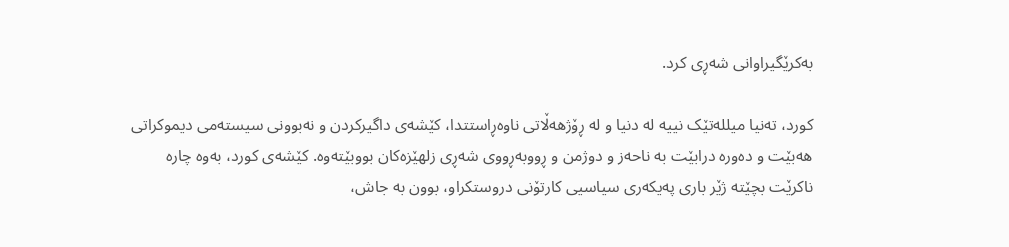بەکرێگیراوانی شەڕی کرد.

کورد، تەنیا میللەتێک نییە لە دنیا و لە ڕۆژهەڵاتی ناوەڕاستتدا، کێشەی داگیرکردن و نەبوونی سیستەمی دیموکراتی هەبێت و دەورە درابێت بە ناحەز و دوژمن و ڕووبەڕووی شەڕی زلهێزەکان بووبێتەوە. کێشەی کورد، بەوە چارە ناکرێت بچێتە ژێر باری پەیکەری سیاسیی کارتۆنی دروستکراو، بوون بە جاش،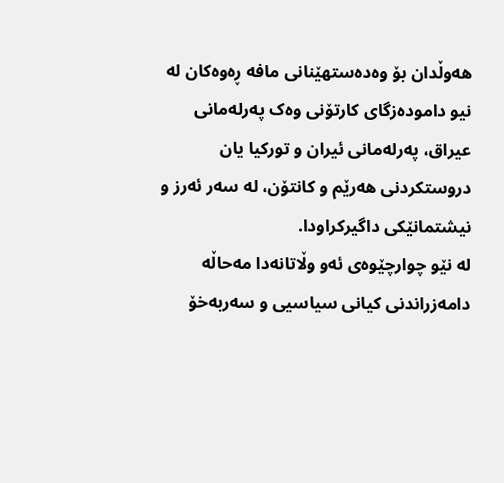هەوڵدان بۆ وەدەستهێنانی مافە ڕەوەکان لە نیو دامودەزگای کارتۆنی وەک پەرلەمانی عیراق، پەرلەمانی ئیران و تورکیا یان دروستکردنی هەرێم و کانتۆن، لە سەر ئەرز و نیشتمانێکی داگیرکراودا.
لە نێو چوارچێوەی ئەو وڵاتانەدا مەحاڵە دامەزراندنی کیانی سیاسیی و سەربەخۆ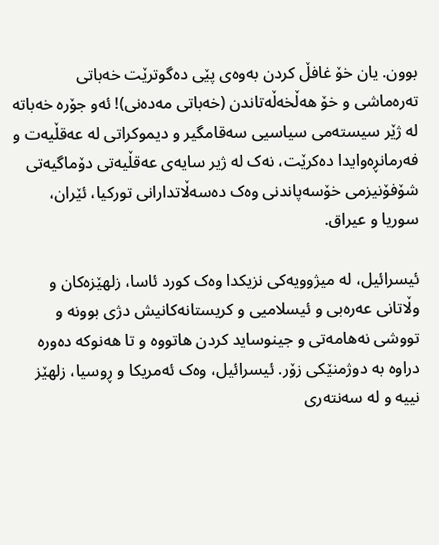بوون. یان خۆ غافڵ کردن بەوەی پێی دەگوترێت خەباتی تەرەماشی و خۆ هەڵخەڵەتاندن (خەباتی مەدەنی)! ئەو جۆرە خەباتە لە ژێر سیستەمی سیاسیی سەقامگیر و دیموکراتی لە عەقڵیەت و فەرمانڕەوایدا دەکرێت، نەک لە ژیر سایەی عەقڵیەتی دۆماگیەتی شۆفۆنیزمی خۆسەپاندنی وەک دەسەڵاتدارانی تورکیا، ئێران، سوریا و عیراق.

ئیسرائیل، لە میژوویەکی نزیکدا وەک کورد ئاسا، زلهێزەکان و وڵاتانی عەرەبی و ئیسلامیی و کریستانەکانیش دژی بوونە و تووشی نەهامەتی و جینوساید کردن هاتووە و تا هەنوکە دەورە دراوە بە دوژمنێکی زۆر. ئیسرائیل، وەک ئەمریکا و ڕوسیا، زلهێز نییە و لە سەنتەری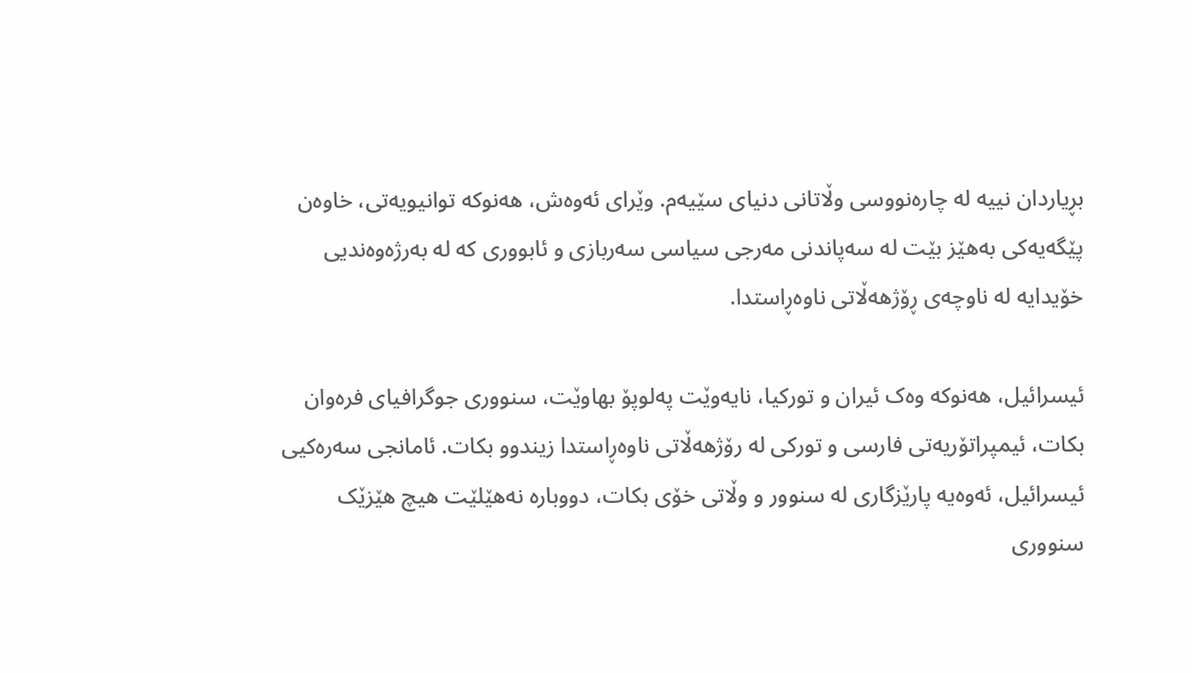بڕیاردان نییە لە چارەنووسی وڵاتانی دنیای سێیەم. وێرای ئەوەش، هەنوکە توانیویەتی، خاوەن پێگەیەکی بەهێز بێت لە سەپاندنی مەرجی سیاسی سەربازی و ئابووری کە لە بەرژەوەندیی خۆیدایە لە ناوچەی ڕۆژهەڵاتی ناوەڕاستدا.

ئیسرائیل، هەنوکە وەک ئیران و تورکیا، نایەوێت پەلوپۆ بهاوێت، سنووری جوگرافیای فرەوان بکات، ئیمپراتۆریەتی فارسی و تورکی لە رۆژهەڵاتی ناوەڕاستدا زیندوو بکات. ئامانجی سەرەکیی ئیسرائیل، ئەوەیە پارێزگاری لە سنوور و وڵاتی خۆی بکات، دووبارە نەهێلێت هیچ هێزێک سنووری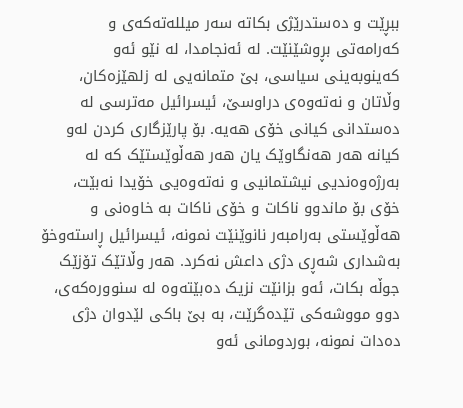ببڕێت و دەستدرێژی بکاتە سەر میللەتەکەی و کەرامەتی بڕوشێنێت. لە ئەنجامدا، لە نێو ئەو کەینوبەینی سیاسی، بێ متمانەیی لە زلهێزەکان، وڵاتان و نەتەوەی دراوسێ، ئیسرائیل مەترسی لە دەستدانی کیانی خۆی هەیە. بۆ پارێزگاری کردن لەو کیانە هەر هەنگاوێک یان هەر هەڵوێستێک کە لە بەرژەوەندیی نیشتمانیی و نەتەوەیی خۆیدا نەبێت، خۆی بۆ ماندوو ناکات و خۆی ناکات بە خاوەنی و هەڵوێستی بەرامبەر نانوێنێت نمونە، ئیسرائیل ڕاستەوخۆ بەشداری شەڕی دژی داعش نەکرد. هەر وڵاتێک تۆزێک جوڵە بکات، ئەو بزانێت نزیک دەبێتەوە لە سنوورەکەی، دوو مووشەکی تێدەگرێت، بە بێ باکی لێدوان دژی دەدات نمونە، بوردومانی ئەو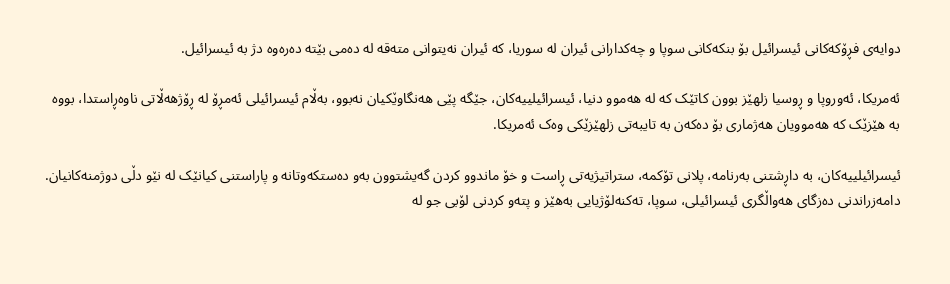دوایەی فڕۆکەکانی ئیسرائیل بۆ بنکەکانی سوپا و چەکدارانی ئیران لە سوریا، کە ئیران نەیتوانی متەقە لە دەمی بێتە دەرەوە دژ بە ئیسرائیل.

ئەمریکا، ئەوروپا و ڕوسیا زلهێز بوون کاتێک کە لە هەموو دنیا، ئیسرائیلییەکان، جێگە پێی هەنگاوێکیان نەبوو، بەڵام ئیسرائیلی ئەمڕۆ لە ڕۆژهەڵاتی ناوەڕاستدا، بووە بە هێزێک کە هەموویان هەژماری بۆ دەکەن بە تایبەتی زلهێزێکی وەک ئەمریکا.

ئیسرائیلییەکان، بە داڕشتنی بەرنامە، پلانی تۆکمە، ستراتیژیەتی ڕاست و خۆ ماندوو کردن گەیشتوون بەو دەستکەوتانە و پاراستنی کیانێک لە نێو دڵی دوژمنەکانیان. دامەزراندنی دەزگای هەواڵگری ئیسرائیلی، سوپا، تەکنەلۆژیایی بەهێز و پتەو کردنی لۆبی جو لە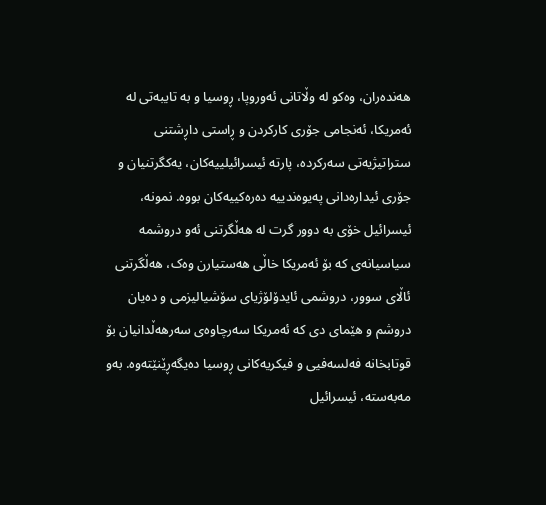هەندەران، وەکو لە وڵاتانی ئەوروپا، ڕوسیا و بە تایبەتی لە ئەمریکا، ئەنجامی جۆری کارکردن و ڕاستی داڕشتنی ستراتیژیەتی سەرکردە، پارتە ئیسرائیلییەکان، یەکگرتنیان و جۆری ئیدارەدانی پەیوەندییە دەرەکییەکان بووە. نمونە، ئیسرائیل خۆی بە دوور گرت لە هەڵگرتنی ئەو دروشمە سیاسیانەی کە بۆ ئەمریکا خاڵی هەستیارن وەک، هەڵگرتنی ئاڵای سوور، دروشمی ئایدۆلۆژیای سۆشیالیزمی و دەیان دروشم و هێمای دی کە ئەمریکا سەرچاوەی سەرهەڵدانیان بۆ قوتابخانە فەلسەفیی و فیکریەکانی ڕوسیا دەیگەڕێنێتەوە. بەو مەبەستە، ئیسرائیل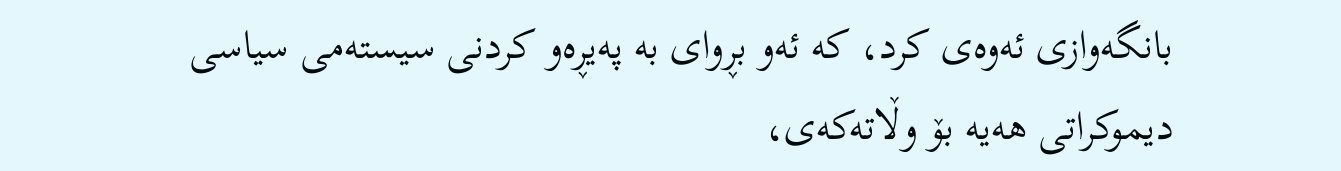بانگەوازی ئەوەی کرد، کە ئەو بڕوای بە پەیڕەو کردنی سیستەمی سیاسی دیموکراتی هەیە بۆ وڵاتەکەی،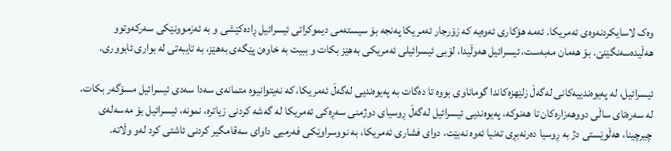وەک لاسایکردنەوەی ئەمریکا. ئەمە هۆکاری ئەوەیە کە زۆرجار ئەمریکا پەنجە بۆ سیستەمی دیموکراتی ئیسرائیل ڕادەکێشی و بە ئەزموونێکی سەرکەوتوو هەڵیدەسەنگێنێ. بۆ هەمان مەبەست، ئیسرائیل هەوڵیدا، لۆبی ئیسرائیلی ئەمریکی بەهێز بکات و ببیت بە خاوەن پێگەی بەهێز، بە تایبەتی لە بواری ئابووری.

ئیسرائیل، لە پەیوەندییەکانی لەگەڵ زلێهزەکاندا گوماناوی بووە تا دەگات بە پەیوەندیی لەگەڵ ئەمریکا، کە نەیتوانیوە متمانەی سەدا سەدی ئیسرائیل مسۆگەر بکات. لە سەرەتای ساڵی دووهەزارەکان تا هەنوکە، پەیوەندیی ئیسرائیل لەگەڵ ڕوسیای دوژمنی سەڕەکی ئەمریکا لە گەشە کردنی زیاترە، نمونە، ئیسرائیل بۆ مەسەلەی چیرچینا، هەڵوێستی دژ بە ڕوسیا دەرنەبڕی تەنیا ئەوە نەبێت، دوای فشاری ئەمریکا، بە نووسراوێکی فەرمیی داوای سەقامگیر کردنی ئاشتی کرد لەو وڵاتە.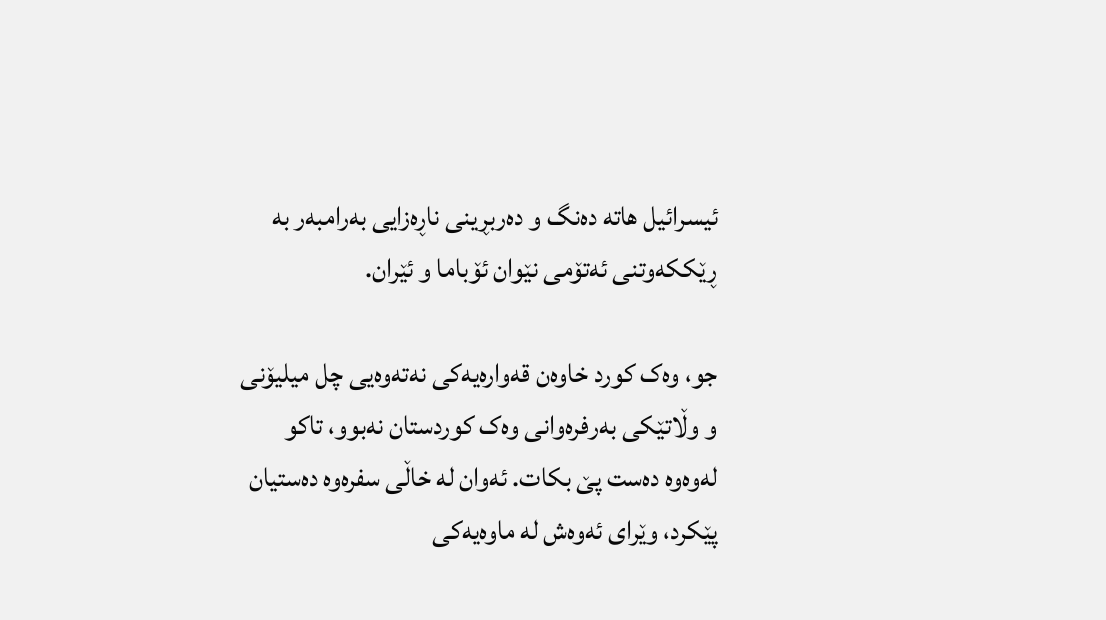ئیسرائیل هاتە دەنگ و دەربڕینی ناڕەزایی بەرامبەر بە ڕێککەوتنی ئەتۆمی نێوان ئۆباما و ئێران.

جو، وەک کورد خاوەن قەوارەیەکی نەتەوەیی چل میلیۆنی و وڵاتێکی بەرفرەوانی وەک کوردستان نەبوو، تاکو لەوەوە دەست پێ بکات. ئەوان لە خاڵی سفرەوە دەستیان پێکرد، وێرای ئەوەش لە ماوەیەکی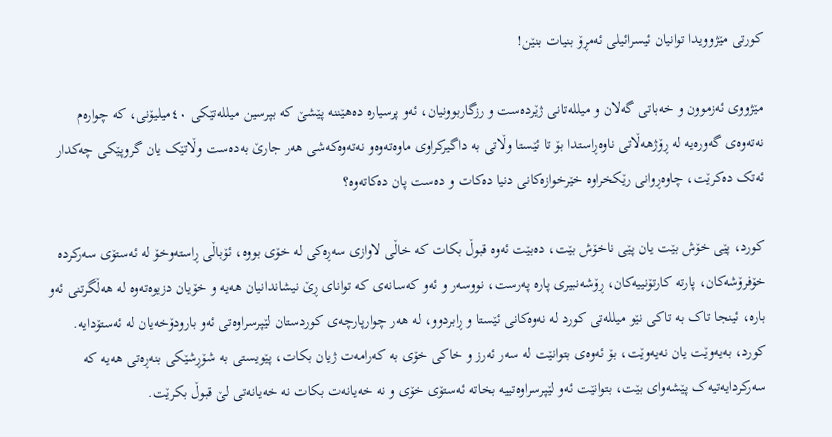کورتی مێژوویدا توانیان ئیسرائیلی ئەمڕۆ بنیات بنێن!

مێژووی ئەزموون و خەباتی گەلان و میللەتانی ژێردەست و رزگاربوونیان، ئەو پرسیارە دەهێننە پێشێ کە بپرسین میللەتێکی ٤٠میلیۆنی، کە چوارەم نەتەوەی گەورەیە لە ڕۆژهەڵاتی ناوەڕاستدا بۆ تا ئێستا وڵاتی بە داگیرکراوی ماوەتەوەو نەتەوەکەشی هەر جارێ بەدەست وڵاتێک یان گروپێکی چەکدار ئەتک دەکرێت، چاوەڕوانی رێکخراوە خێرخوازەکانی دنیا دەکات و دەست پان دەکاتەوە؟

کورد، پێی خۆش بێت یان پێی ناخۆش بێت، دەبێت ئەوە قبوڵ بکات کە خاڵی لاوازی سەڕەکی لە خۆی بووە، ئۆباڵی ڕاستەوخۆ لە ئەستۆی سەرکردە خۆفرۆشەکان، پارتە کارتۆنییەکان، ڕۆشەنبیری پارە پەرست، نووسەر و ئەو کەسانەی کە توانای ڕێ نیشاندانیان هەیە و خۆیان دزیوەتەوە لە هەڵگرتنی ئەو بارە، ئینجا تاک بە تاکی نێو میللەتی کورد لە نەوەکانی ئێستا و ڕابردوو، لە هەر چوارپارچەی کوردستان لێپرسراوەتی ئەو بارودۆخەیان لە ئەستۆدایە.
کورد، بەیەوێت یان نەیەوێت، بۆ ئەوەی بتوانێت لە سەر ئەرز و خاکی خۆی بە کەرامەت ژیان بکات، پێویستی بە شۆڕشێکی بنەڕەتی هەیە کە سەرکردایەتیەک پێشەوای بێت، بتوانێت ئەو لێپرسراوەتییە بخاتە ئەستۆی خۆی و نە خەیانەت بکات نە خەیانەتی لێ قبوڵ بکرێت.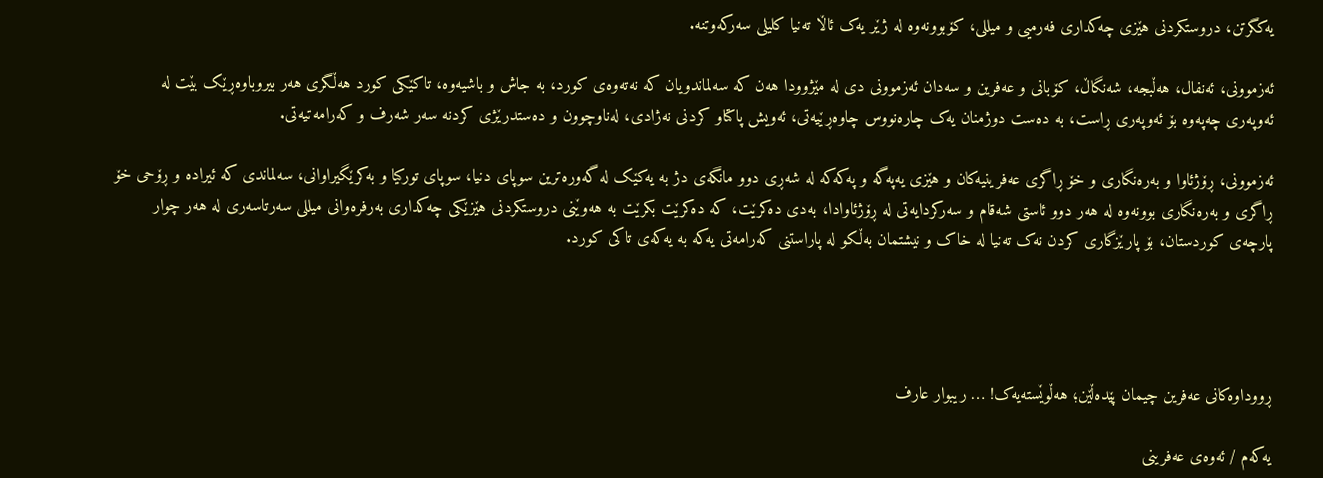یەکگرتن، دروستکردنی هێزی چەکداری فەرمیی و میللی، کۆبوونەوە لە ژێر یەک ئاڵا تەنیا کلیلی سەرکەوتنە.

ئەزموونی، ئەنفال، هەڵبجە، شەنگاڵ، کۆبانی و عەفرین و سەدان ئەزموونی دی لە مێژوودا هەن کە سەلماندویان کە نەتەوەی کورد، بە جاش و باشیەوە، تاکێکی کورد هەڵگری هەر بیروباوەڕێک بێت لە ئەوپەری چەپەوە بۆ ئەوپەری ڕاست، بە دەست دوژمنان یەک چارەنووس چاوەڕێیەتی، ئەویش پاکتاو کردنی نەژادی، لەناوچوون و دەستدرێژی کردنە سەر شەرف و کەرامەتیەتی.

ئەزموونی، ڕۆژئاوا و بەرەنگاری و خۆ ڕاگری عەفرینیەکان و هێزی یەپەگە و پەکەکە لە شەڕی دوو مانگەی دژ بە یەکێک لە گەورەترین سوپای دنیا، سوپای تورکیا و بەکرێگیراوانی، سەلماندی کە ئیرادە و ڕۆحی خۆ ڕاگری و بەرەنگاری بوونەوە لە هەر دوو ئاستی شەقام و سەرکردایەتی لە ڕۆژئاوادا، بەدی دەکرێت، کە دەکرێت بکرێت بە هەوێنی دروستکردنی هێزێکی چەکداری بەرفرەوانی میللی سەرتاسەری لە هەر چوار پارچەی کوردستان، بۆ پارێزگاری کردن نەک تەنیا لە خاک و نیشتمان بەڵکو لە پاراستنی کەرامەتی یەکە بە یەکەی تاکی کورد.




ڕووداوەکانی عەفرین چیمان پێدەڵێن؛ هەڵوێستەیەک! … ريبوار عارف

یەکەم / ئەوەی عەفرینی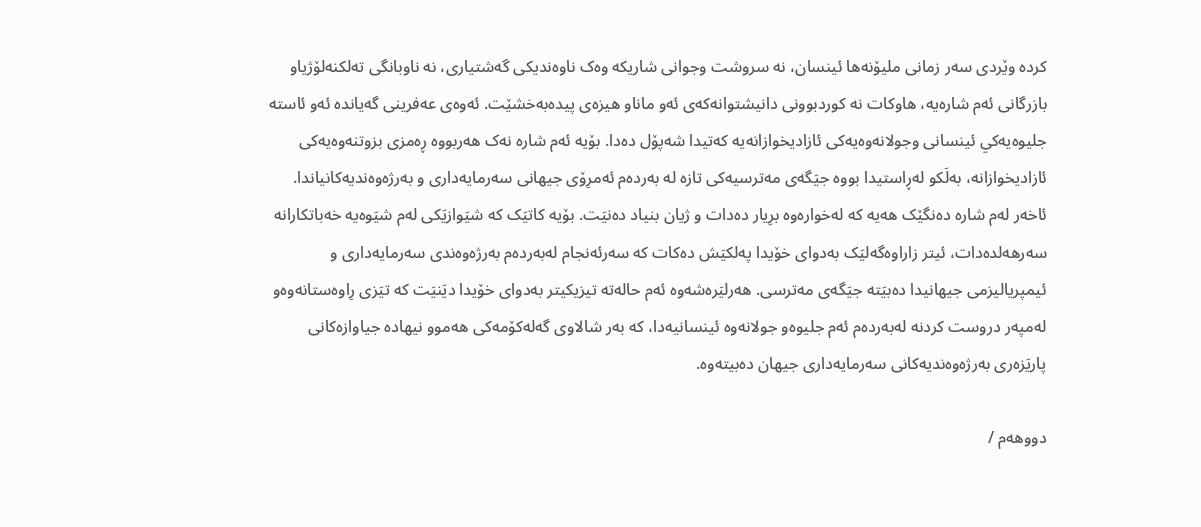کردە وێردی سەر زمانی ملیۆنەها ئینسان، نە سروشت وجوانی شاریکە وەک ناوەندیکی گەشتیاری، نە ناوبانگی تەلکنەلۆژیاو بازرگانی ئەم شارەیە، هاوکات نە کوردبوونی دانیشتوانەکەی ئەو ماناو هیزەی پیدەبەخشێت. ئەوەی عەفرینی گەیاندە ئەو ئاستە جلیوەیەكي ئینسانی وجولانەوەیەکی ئازادیخوازانەیە کەتیدا شەپۆل دەدا. بۆیە ئەم شارە نەک هەربووە ڕەمزی بزوتنەوەیەکی ئازادیخوازانە، بەلَکو لەڕاستیدا بووە جیَگەی مەترسیەکی تازە لە بەردەم ئەمرِۆی جیهانی سەرمایەداری و بەرژەوەندیەکانیاندا. ئاخەر لەم شارە دەنگێک هەیە کە لەخوارەوە برِیار دەدات و ژیان بنیاد دەنیَت. بۆیە کاتیَک کە شیَوازیَکی لەم شیَوەیە خەباتکارانە سەرهەلدەدات، ئیتر زاراوەگەلیَک بەدوای خۆیدا پەلکیَش دەکات کە سەرئەنجام لەبەردەم بەرژەوەندی سەرمایەداری و ئیمپریالیزمی جیهانیدا دەبیَتە جیَگەی مەترسی. هەرلیَرەشەوە ئەم حالەتە تیزیکیتر بەدوای خۆیدا دیَنیَت کە تیَزی رِاوەستانەوەو لەمپەر دروست کردنە لەبەردەم ئەم جلیوەو جولانەوە ئینسانیەدا، کە بەر شالاوی گەلەکۆمەکی هەموو نیهادە جیاوازەکانی پاریَزەری بەرژەوەندیەکانی سەرمایەداری جیهان دەبیتەوە.

دووهەم /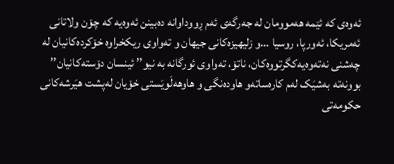ئەوەی کە ئێمە هەموومان لە جەرگەی ئەم ڕووداوانە دەبینن ئەوەیە کە چۆن ولاتانی ئەمریکا، ئەورپا، روسیا …و زلیهیزەکانی جیهان و تەواوی ریکخراوە خۆکردەکانیان لە چەشنی نەتەوەیەکگرتووەکان، ناتۆ، تەواوی ئورگانە بە نیو’’ ئینسان دۆستەکانیان’’ بوونەتە بەشیَک لەم کارەساتەو هاودەنگی و هاوهەلَویَستی خۆیان لەپشت هیَرشەکانی حکومەتی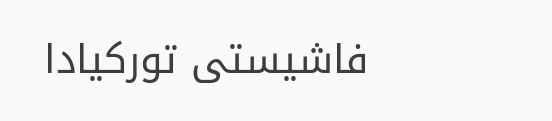فاشیستی تورکیادا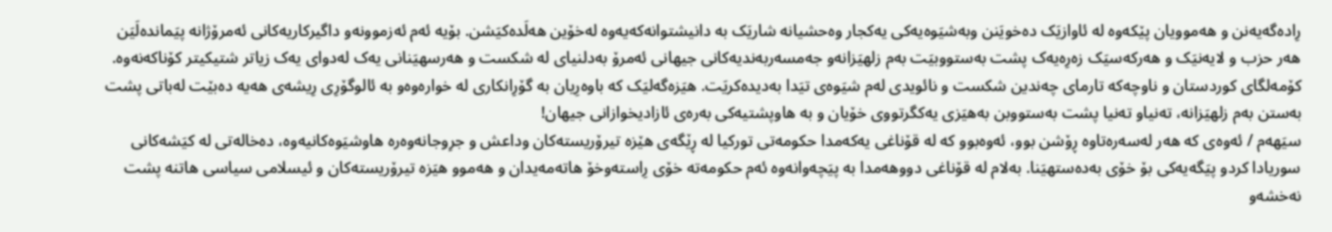رِادەگەیەنن و هەموویان پێکەوە لە ئاوازیَک دەخویَنن وبەشیَوەیەکی یەکجار وەحشیانە شاریَک بە دانیشتوانەکەیەوە لەخۆین هەلَدەکیَشن. بۆیە ئەم ئەزموونەو داگیرکاریەکانی ئەمرۆژانە پیَماندەلَیَن هەر حزب و لایەنیَک و هەرکەسیَک زەرِەیەک پشت بەستووبیَت بەم زلهیَزانەو جەمسەربەندیەکانی جیهانی ئەمرۆ بەدلنیای لە شکست و هەرسهیَنانی یەک لەدوای یەک زیاتر شتیکيتر کۆناکەنەوە. کۆمەلگای کوردستان و ناوچەکە تارمای چەندین شکست و نائویدی لەم شیَوەی تیَدا بەدیدەکریَت. هیَزەگەلیَک کە باوەرِیان بە گۆرِانکاری لە خوارەوەو بە ئالوگۆرِی رِیشەی هەیە دەبێت لەباتی پشت بەستن بەم زلهیَزانە، تەنیاو تەنیا پشت بەستووبن بەهیَزی یەکگرتووی خۆیان و بە هاوپشتیەکی بەرەی ئازادیخوازانی جیهان!
سیَهەم / ئەوەی کە هەر لەسەرەتاوە ڕۆشن بوو، ئەوەبوو کە لە قۆناغی یەکەمدا حکومەتی تورکیا لە ڕێگەی هێزە تیرۆریستەکان وداعش و جرِوجانەوەرە هاوشیَوەکانیەوە، دەخالەتی لە کیَشەکانی سوریادا کردو پیَگەیەکی بۆ خۆی بەدەستهیَنا. بەلام لە قۆناغی دووهەمدا بە پیَچەوانەوە ئەم حکومەتە خۆی رِاستەوخۆ هاتەمەیدان و هەموو هیَزە تیرۆریستەکان و ئیسلامی سیاسی هاتنە پشت نەخشەو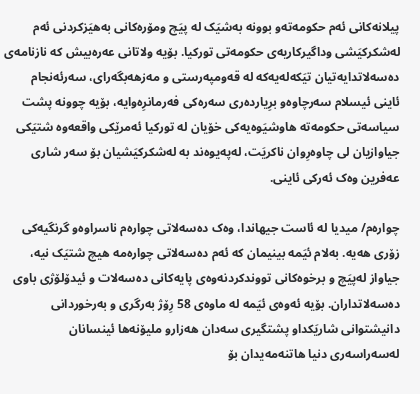پیلانەکانی ئەم حکومەتەو بوونە بەشیَک لە پیَچ ومۆرەکانی بەهیَزکردنی ئەم لەشکرکیَشی وداگیرکاریەی حکومەتی تورکیا. بۆیە ولاتانی عەرەبیش کە نازنامەی دەسەلاتدایەتیان تیَکەلەیەکە لە قەومپەرستی و مەزهەبگەرای، سەرئەنجام ئاینی ئیسلام سەرچاوەو برِیاردەری سەرەکی فەرمانرِەوایە، بۆیە چوونە پشت سیاسەتی حکومەتە هاوشیَوەیەکی خۆیان لە تورکیا ئەمرێکی واقعەوە شتیَکی جیاوازیان لی چاوەرِوان ناکریَت، لەپەیوەند بە لەشکرکیَشیان بۆ سەر شاری عەفرین وەک ئەرکی ئاینی.

چوارەم/ میدیا لە ئاست جیهاندا، وەک دەسەلاتی چوارەم ناسراوەو گرنگیەکی زۆری هەیە. بەلام ئیَمە بینیمان کە ئەم دەسەلاتی چوارەمە هیچ شتیَک نیە، جیاواز لەپیَچ و برخوەکانی تووندکردنەوەی پایەکانی دەسەلات و ئیدۆلۆژی باوی دەسەلاتداران. بۆیە ئەوەی ئیَمە لە ماوەی 58 رِۆژ بەرگری و بەرخوردانی دانیشتوانی شاریَکداو پشتگیری سەدان هەزارو ملیۆنەها ئینسانان لەسەراسەری دنیا هاتنەمەیدان بۆ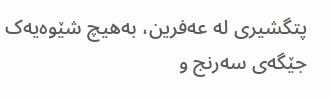پتگشیری لە عەفرین، بەهیچ شێوەیەک جێگەی سەرنج و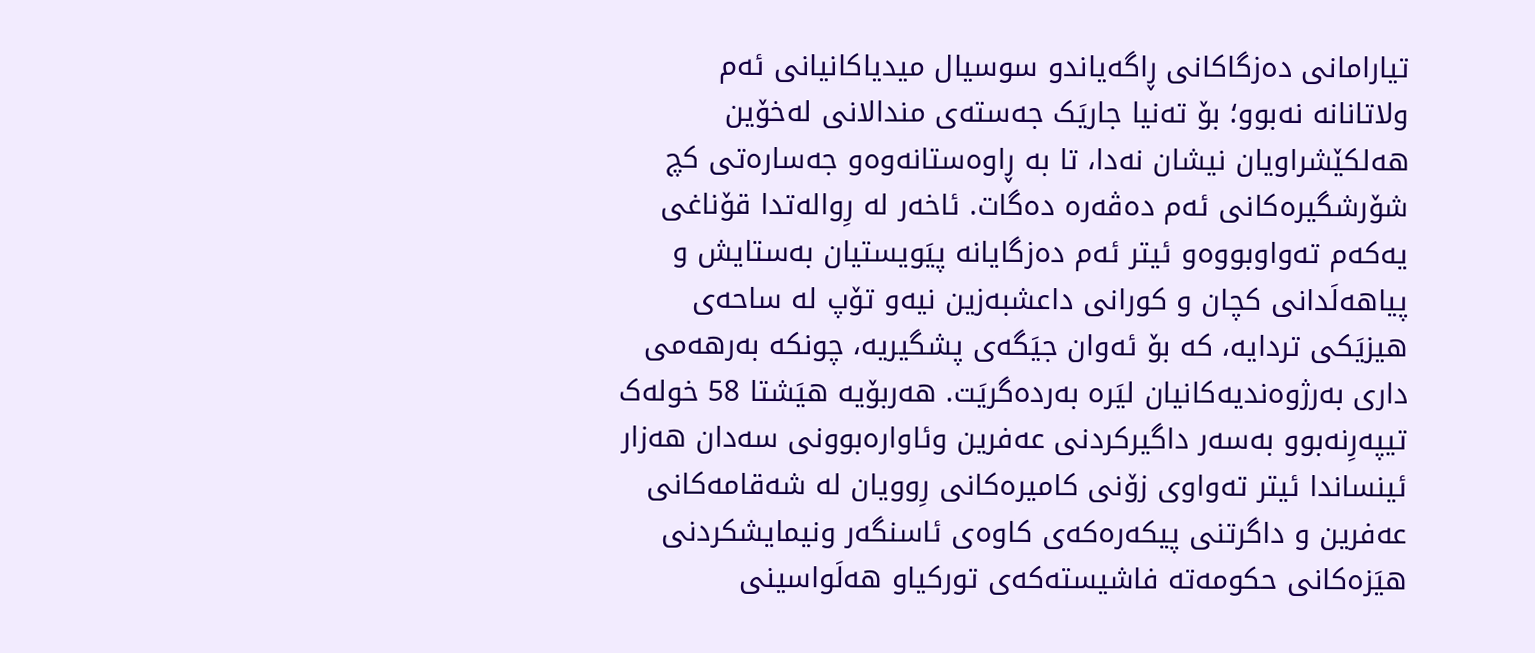تیارامانی دەزگاکانی ڕاگەیاندو سوسیال میدیاکانیانی ئەم ولاتانانە نەبوو؛ بۆ تەنیا جاریَک جەستەی مندالانی لەخۆین هەلکێشراویان نیشان نەدا، تا بە ڕاوەستانەوەو جەسارەتی کچ شۆرشگیرەکانی ئەم دەڤەرە دەگات. ئاخەر لە رِوالەتدا قۆناغی یەکەم تەواوبووەو ئیتر ئەم دەزگایانە پیَویستیان بەستایش و پیاهەلَدانی کچان و کورانی داعشبەزین نیەو تۆپ لە ساحەی هیزیَکی تردایە، کە بۆ ئەوان جیَگەی پشگیریە، چونکە بەرهەمی داری بەرژوەندیەکانیان لیَرە بەردەگریَت. هەربۆیە هیَشتا 58 خولەک تیپەرِنەبوو بەسەر داگیرکردنی عەفرین وئاوارەبوونی سەدان هەزار ئینساندا ئیتر تەواوی زۆنی کامیرەکانی رِوویان لە شەقامەکانی عەفرین و داگرتنی پیکەرەکەی کاوەی ئاسنگەر ونیمایشکردنی هیَزەکانی حکومەتە فاشیستەکەی تورکیاو هەلَواسینی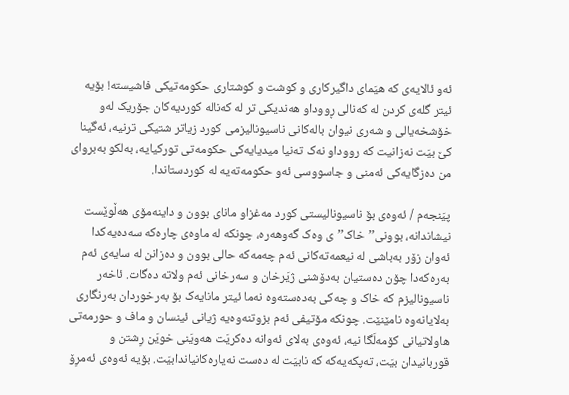ئەو ئالایەی کە هیَمای داگیرکاری و کوشت و کوشتاری حکومەتیکی فاشیستە! بۆیە ئیتر گلەی کردن لە کەنالی ڕووداو هەندیکی تر لە کەنالە کوردیەکان جۆریک لەو خۆشخەیالی و شەری نیوان بالەکانی ناسیونالیزمی کورد زیاتر شتیکی ترنیە، ئەگینا کێ بیَت نەزانیت کە رووداو نەک تەنیا میدیایەکی حکومەتی تورکیایە، بەلکو بەبروای من دەزگایەکی ئەمنی و جاسووسی ئەو حکومەتەیە لە کوردستاندا.

پیَنجەم / ئەوەی بۆ ناسیونالیستی کورد مەغزاو مانای بوون و داینەمۆی هەڵوێست نیشاندانە، بوونی’’خاک’’ی وەک گەوهەرە، چونکە لە ماوەی چارەکە سەدەیەکدا ئەوان زۆر بەباشی لە نیعمەتەکانی ئەم چەمەکە حالی بوون و دەزانن لە سایەی ئەم بەرەکەدا چۆن دەستیان بەدۆشنی ژیَرخان و سەرخانی ئەم ولاتە دەگات. ئاخەر ناسیونالیزم کە خاک و چەکی بەدەستەوە نەما ئیتر مانایەک بۆ بەرخوردان بەرنگاری بەلایانەوە نامێنێت. چونکە مۆتیفی ئەم بزوتنەوەیە ژیانی ئینسان و ماف و حورمەتی هاولاتیانی کۆمەلَگا نیە، ئەوەی بەلای ئەوانە دەکریَت هەویَنی خویَن رِشتن و قوربانیدان بیَت، تەپکەیەکە کە نابیَت لە دەست نەیارەکانیاندابیَت. بۆیە ئەوەی ئەمرِۆ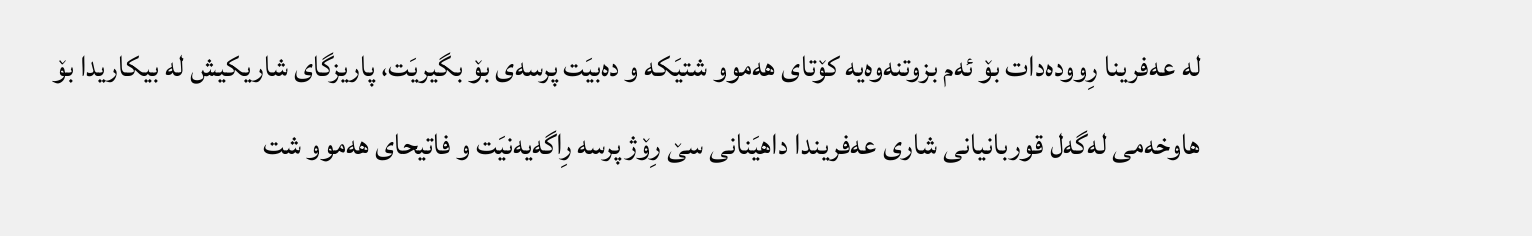لە عەفرینا رِوودەدات بۆ ئەم بزوتنەوەیە کۆتای هەموو شتیَکە و دەبیَت پرسەی بۆ بگیریَت، پاریزگای شاریکیش لە بیکاریدا بۆ هاوخەمی لەگەل قوربانیانی شاری عەفریندا داهیَنانی سێ رِۆژ پرسە رِاگەیەنیَت و فاتیحای هەموو شت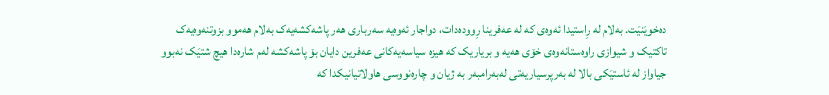دەخویَنیَت. بەلام لە رِاستیدا ئەوەی کە لە عەفرینا رِوودەدات، دواجار ئەوەیە سەرباری هەر پاشەکشەیەک بەلام هەموو بزوتنەوەیەک تاکتیک و شیوازی راوەستانەوەی خۆی هەیە و بریاریک کە هیزە سیاسەیەکانی عەفرین دایان بۆ پاشەکشە لەم شارەدا هیچ شتیَک نەبوو جیاواز لە ئاستيَکی بالا لە بەرپرسیاریەتی لەبەرامبەر بە ژیان و چارەنووسی هاولاتیانیکدا کە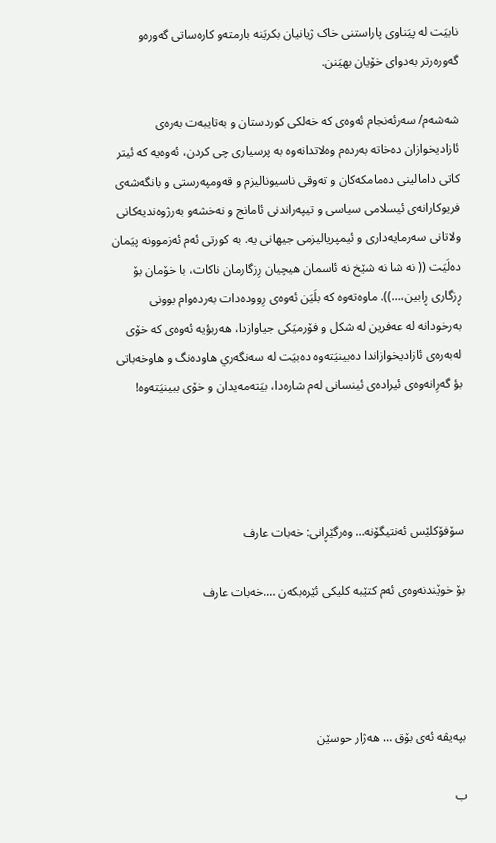نابیَت لە پیَناوی پاراستنی خاک ژیانیان بکریَنە بارمتەو کارەساتی گەورەو گەورەرتر بەدوای خۆیان بهیَنن.

شەشەم/ سەرئەنجام ئەوەی کە خەلکی کوردستان و بەتایبەت بەرەی ئازادیخوازان دەخاتە بەردەم وەلاتدانەوە بە پرسیاری چی کردن، ئەوەیە کە ئیتر کاتی دامالینی دەمامکەکان و تەوقی ناسیونالیزم و قەومپەرستی و بانگەشەی فریوکارانەی ئیسلامی سیاسی و تیپەراندنی ئامانج و نەخشەو بەرژوەندیەکانی ولاتانی سەرمایەداری و ئیمپریالیزمی جیهانی یە. بە کورتی ئەم ئەزموونە پیَمان دەلَیَت (( نە شا نە شێخ نە ئاسمان هیچیان رِزگارمان ناکات، با خۆمان بۆ ڕزگاری ڕابین،…)). ماوەتەوە کە بلَیَن ئەوەی رِوودەدات بەردەوام بوونی بەرخودانە لە عەفرین لە شکل و فۆرمیَکی جیاوازدا، هەربؤيە ئەوەی کە خۆی لەبەرەی ئازادیخوازاندا دەبینیَتەوە دەبیَت لە سەنگەري هاودەنگ و هاوخەباتی بؤ گەرِانەوەی ئیرادەی ئینسانی لەم شارەدا، بيَتەمەيدان و خۆی ببینیَتەوە!




سۆفۆکلێس ئەنتیگۆنە… وەرگێڕانی: خەبات عارف

بۆ خوێندنەوەی ئەم کتێبە کلیکی ئێرەبکەن ….خەبات عارف




بپەیڤە ئەی بۆق … هەژار حوسێن

ب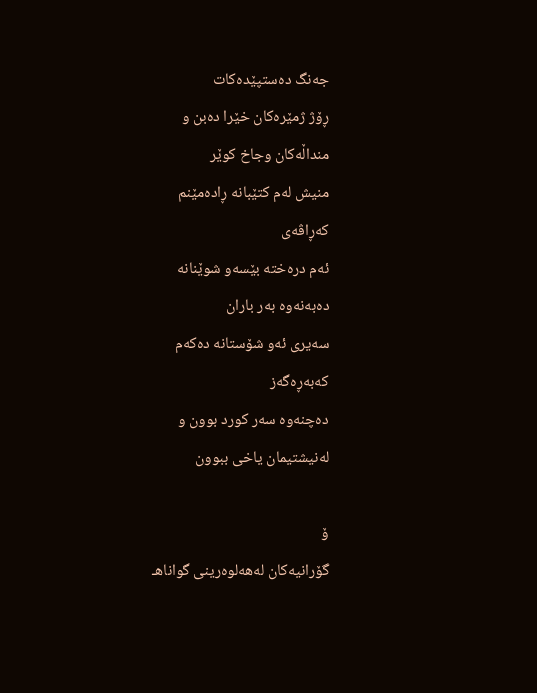جەنگ دەستپێدەکات
ڕۆژ ژمێرەکان خێرا دەبن و
منداڵەکان وجاخ کوێر
منیش لەم کتێبانە ڕادەمێنم
کەڕاڤەی
ئەم درەختە بێسەو شوێنانە
دەبەنەوە بەر باران
سەیری ئەو شۆستانە دەکەم
کەبەڕەگەز
دەچنەوە سەر کورد بوون و
لەنیشتیمان یاخی ببوون

ۆ
گۆرانیەکان لەهەلوەرینی گواناهـ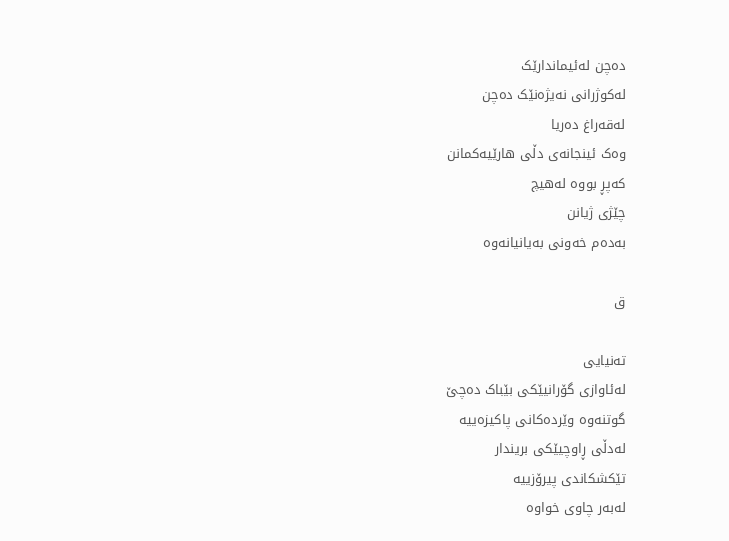دەچن لەئیماندارێک
لەکوژرانی نەیژەنێک دەچن
لەقەراغ دەریا
وەک ئینجانەی دڵی هارێیەکمانن
کەپڕ بووە لەهیچ
چێژی ژیانن
بەدەم خەونی بەیانیانەوە

ق

تەنیایی
لەئاوازی گۆرانیێکی بێباک دەچێ
گوتنەوە وێردەکانی پاکیزەییە
لەدڵی ڕاوچیێکی بریندار
تێکشکاندی پیرۆزییە
لەبەر چاوی خواوە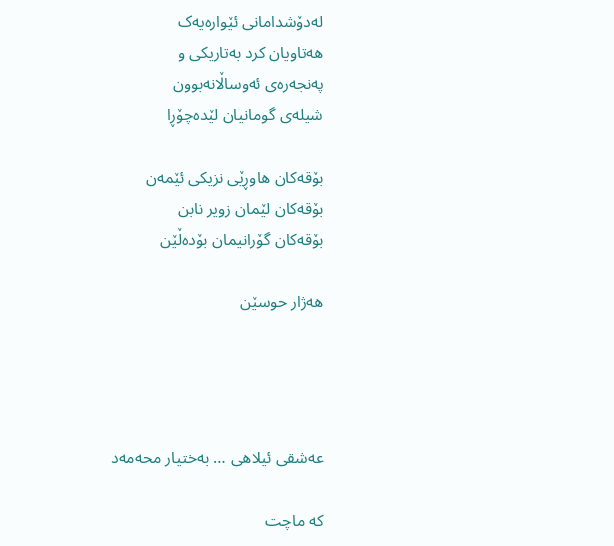لەدۆشدامانی ئێوارەیەک
هەتاویان کرد بەتاریکی و
پەنجەرەی ئەوساڵانەبوون
شیلەی گومانیان لێدەچۆڕا

بۆقەکان هاوڕێی نزیکی ئێمەن
بۆقەکان لێمان زویر نابن
بۆقەکان گۆرانیمان بۆدەڵێن

هەژار حوسێن




عه‌شقی ئیلاهی … به‌ختیار محه‌مه‌د

كه‌ ماچت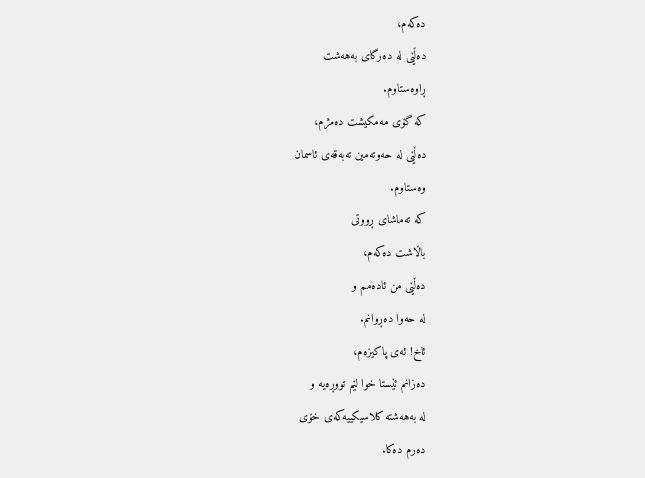ده‌كه‌م،
ده‌ڵێی له‌ ده‌رگای به‌هه‌شت
ڕاوه‌ستاوم.
كه‌ گۆی مه‌مكیشت ده‌مژم،
ده‌ڵێی له‌ حه‌وته‌مین ته‌به‌قه‌ی ئاسمان
وه‌ستاوم.
كه‌ ته‌ماشای ڕووتی
باڵاشت ده‌كه‌م،
ده‌ڵێی من ئاده‌مم و
له‌ حه‌وا ده‌ڕوانم.
ئاخ! ئه‌ی پاكیزه‌م،
ده‌زانم ئێستا خوا لێم تووڕه‌یه‌ و
له‌ به‌هه‌شته‌ كلاسیكییه‌كه‌ی خۆی
ده‌رم ده‌كا.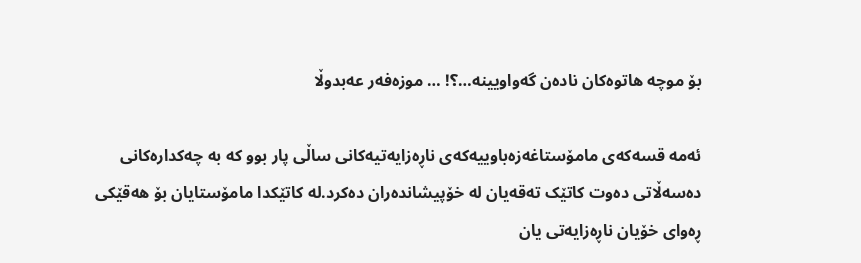بۆ موچە هاتوەکان نادەن گەواویینە…؟! … موزەفەر عەبدوڵا

ئەمە قسەکەی مامۆستاغەزەباوییەکەی ناڕەزایەتیەکانی ساڵی پار بوو کە بە چەکدارەکانی دەسەڵاتی دەوت کاتێک تەقەیان لە خۆپیشاندەران دەکرد.لە کاتێکدا مامۆستایان بۆ هەقێکی ڕەوای خۆیان ناڕەزایەتی یان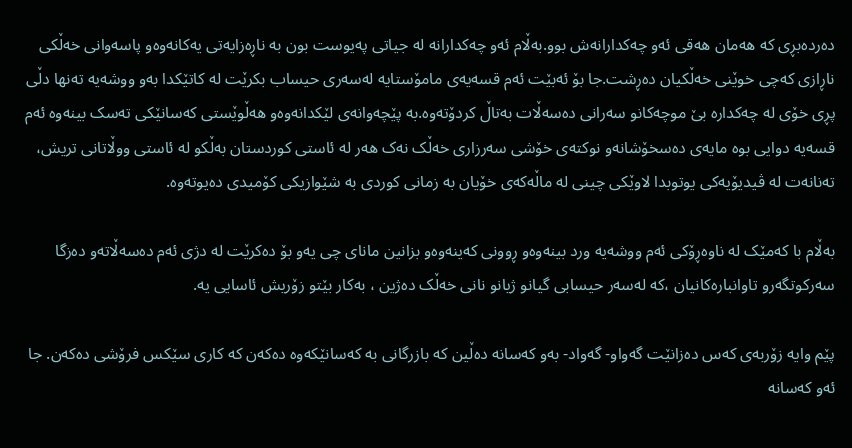دەردەبڕی کە هەمان هەقی ئەو چەکدارانەش بوو.بەڵام ئەو چەکدارانە لە جیاتی پەیوست بون بە ناڕەزایەتی یەکانەوەو پاسەوانی خەڵکی ناڕازی کەچی خوێنی خەڵکیان دەڕشت.جا بۆ ئەبێت ئەم قسەیەی مامۆستایە لەسەری حیساب بکرێت لە کاتێکدا بەو ووشەیە تەنها دڵی پڕی خۆی لە چەکدارە بێ موچەکانو سەرانی دەسەڵات بەتاڵ کردۆتەوە.بە پێچەوانەی لێکدانەوەو هەڵوێستی کەسانێکی تەسک بینەوە ئەم قسەیە دوایی بوە مایەی دەسخۆشانەو نوکتەی خۆشی سەرزاری خەڵک نەک هەر لە ئاستی کوردستان بەڵکو لە ئاستی ووڵاتانی تریش، تەنانەت لە ڤیدیۆیەکی یوتوبدا لاوێکی چینی لە ماڵەکەی خۆیان بە زمانی کوردی بە شێوازیکی کۆمیدی دەیوتەوە.

بەڵام با کەمێک لە ناوەڕۆکی ئەم ووشەیە ورد بینەوەو ڕوونی کەینەوەو بزانین مانای چی یەو بۆ دەکرێت لە دژی ئەم دەسەڵاتەو دەزگا سەرکوتگەرو تاوانبارەکانیان ،کە لەسەر حیسابی گیانو ژیانو نانی خەڵک دەژین ، بەکار بێتو زۆریش ئاسایی یە.

پێم وایە زۆربەی کەس دەزانێت گەواو- گەواد- بەو کەسانە دەڵین کە بازرگانی بە کەسانێکەوە دەکەن کە کاری سێکس فرۆشی دەکەن. جا ئەو کەسانە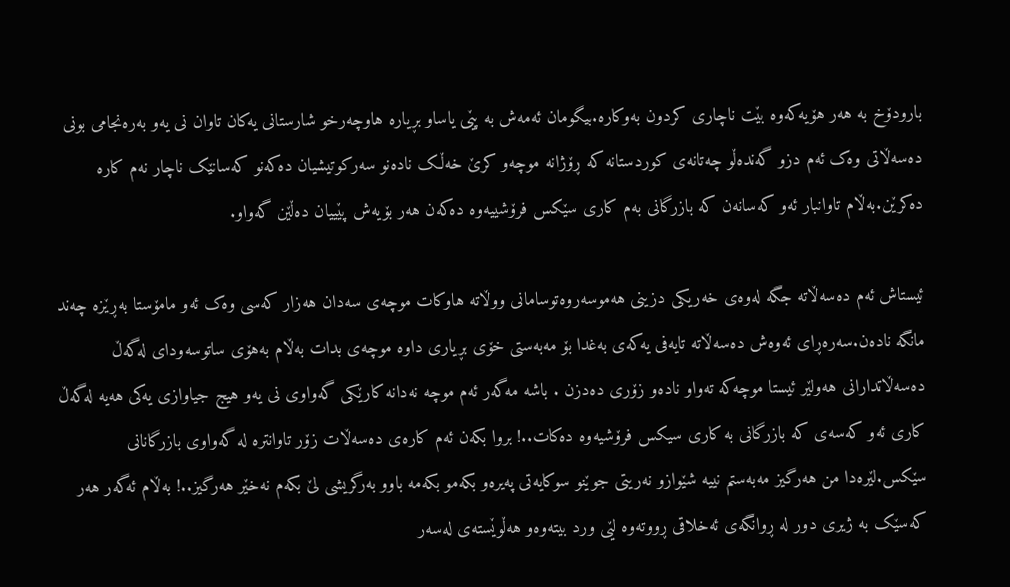بارودۆخ بە هەر هۆیەکەوە بێت ناچاری کردون بەوکارە.بیگومان ئەمەش بە پێی یاساو بڕیارە هاوچەرخو شارستانی یەکان تاوان نی یەو بەرەنجامی بونی دەسەڵاتی وەک ئەم دزو گەندەڵو چەتانەی کوردستانە کە ڕۆژانە موچەو کرێ خەڵک نادەنو سەرکوتیشیان دەکەنو کەسانێک ناچار نەم کارە دەکرێن.بەڵام تاوانبار ئەو کەسانەن کە بازرگانی بەم کاری سێکس فرۆشییەوە دەکەن هەر بۆیەش پێییان دەڵێن گەواو.

ئیستاش ئەم دەسەڵاتە جگە لەوەی خەریکی دزینی هەموسەروەتوسامانی ووڵاتە هاوکات موچەی سەدان هەزار کەسی وەک ئەو مامۆستا بەڕێزە چەند مانگە نادەن.سەرەڕای ئەوەش دەسەڵاتە تایەفی یەکەی بەغدا بۆ مەبەستی خۆی بڕیاری داوە موچەی بدات بەڵام بەهۆی ساتوسەودای لەگەڵ دەسەڵاتدارانی هەولێر ئیستا موچەکە تەواو نادەو زۆری دەدزن . باشە مەگەر ئەم موچە نەدانە کارێکی گەواوی نی یەو هیج جیاوازی یەکی هەیە لەگەڵ کاری ئەو کەسەی کە بازرگانی بە کاری سیکس فرۆشیەوە دەکات..! بروا بکەن ئەم کارەی دەسەڵات زۆر تاوانترە لە گەواوی بازرگانانی سێکس.لێرەدا من هەرگیز مەبەستم نییە شێوازو نەریتی جوێنو سوکایەتی پەیرەو بکەمو بکەمە باوو بەرگریشی لێ بکەم نەخێر هەرگیز..! بەڵام ئەگەر هەر کەسێک بە ژیری دور لە ڕوانگەی ئەخلاقی ڕووتەوە لێی ورد بیتەوەو هەڵوێستەی لەسەر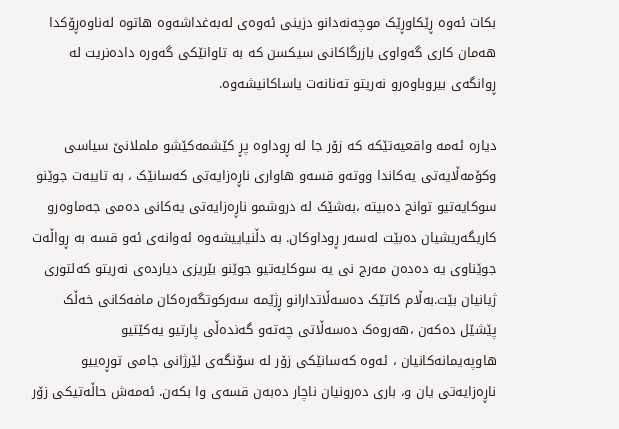بکات ئەوە ڕێکاوڕێک موچەنەدانو دزینی ئەوەی لەبەغداشەوە هاتوە لەناوەڕۆکدا هەمان کاری گەواوی بازرگاکانی سیکسن کە بە تاوانێکی گەورە دادەنریت لە ڕوانگەی بیروباوەرو نەریتو تەنانەت یاساکانیشەوە.

دیارە ئەمە واقعیەتێکە کە زۆر جا لە ڕوداوە پڕ کێشمەکێشو ململانێ سیاسی وکۆمەڵایەتی یەکاندا ووتەو قسەو هاواری ناڕەزایەتی کەسانێک ، بە تایبەت جوێنو سوکایەتیو توانج دەبیتە ،بەشێک لە دروشمو ناڕەزایەتی یەکانی دەمی جەماوەرو کاریگەریشیان دەبێت لەسەر ڕوداوکان. بە دڵنیاییشەوە ئەوانەی ئەو قسە بە ڕواڵەت جوێناوی یە دەدەن مەرج نی یە سوکایەتیو جوێنو بێریزی دیاردەی نەریتو کەلتوری ژیانیان بێت.بەڵام کاتێک دەسەڵاتدارانو ڕژێمە سەرکوتگەرەکان مافەکانی خەڵک پێشێل دەکەن ،هەروەک دەسەڵاتی چەتەو گەندەڵی پارتیو یەکێتیو هاوپەیمانەکانیان ، ئەوە کەسانێکی زۆر لە سۆنگەی لێرژانی جامی توڕەییو ناڕەزایەتی یان و، باری دەرونیان ناچار دەبەن قسەی وا بکەن. ئەمەش حاڵەتیکی زۆر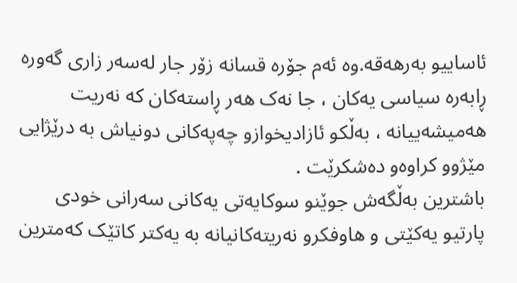ئاساییو بەرهەقە.وە ئەم جۆرە قسانە زۆر جار لەسەر زاری گەورە ڕابەرە سیاسی یەکان ، جا نەک هەر ڕاستەکان کە نەریت هەمیشەییانە ، بەڵکو ئازادیخوازو چەپەکانی دونیاش بە درێژایی مێژوو کراوەو دەشکرێت .
باشترین بەڵگەش جوێنو سوکایەتی یەکانی سەرانی خودی پارتیو یەکێتی و هاوفکرو نەریتەکانیانە بە یەکتر کاتێک کەمترین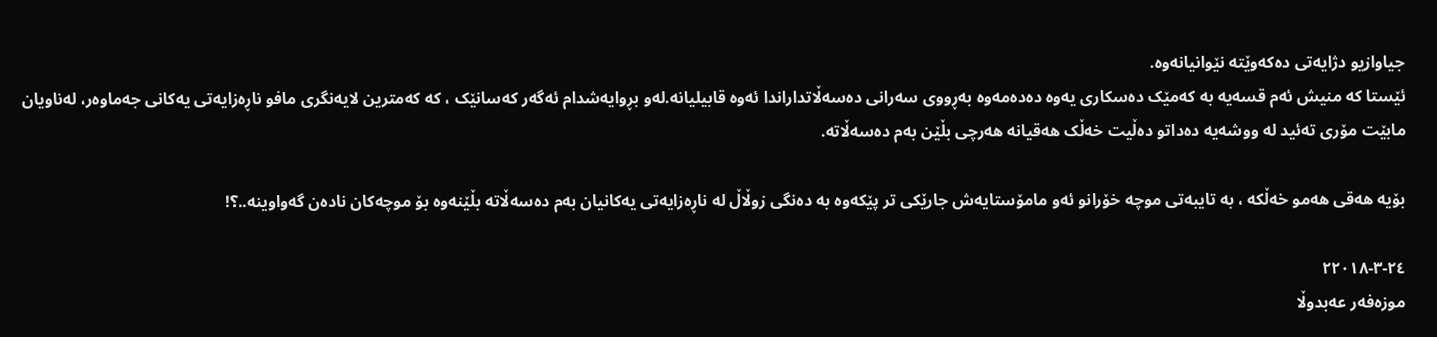جیاوازیو دژایەتی دەکەوێتە نێوانیانەوە.
ئێستا کە منیش ئەم قسەیە بە کەمێک دەسکاری یەوە دەدەمەوە بەڕووی سەرانی دەسەڵاتداراندا ئەوە قابیلیانە.لەو بڕوایەشدام ئەگەر کەسانێک ، کە کەمترین لایەنگری مافو ناڕەزایەتی یەکانی جەماوەر، لەناویان مابێت مۆری تەئید لە ووشەیە دەداتو دەڵیت خەڵک هەقیانە هەرچی بڵێن بەم دەسەڵاتە.

بۆیە هەقی هەمو خەڵکە ، بە تایبەتی موچە خۆرانو ئەو مامۆستایەش جارێکی تر پێکەوە بە دەنگی زوڵاڵ لە ناڕەزایەتی یەکانیان بەم دەسەڵاتە بڵێنەوە بۆ موچەکان نادەن گەواوینە..؟!

٢٤-٣-٢٢٠١٨
موزەفەر عەبدوڵا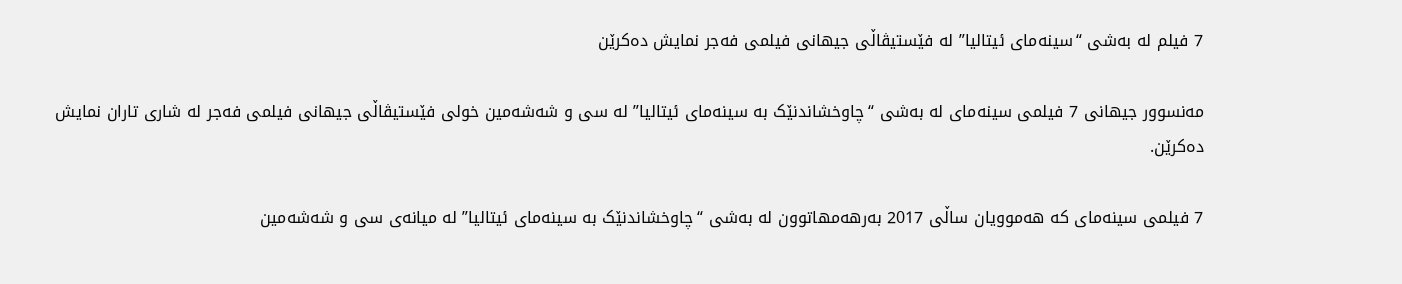7 فیلم لە بەشی “سینەمای ئیتالیا” لە فێستیڤاڵی جیهانی فیلمی فەجر نمایش دەکرێن

مەنسوور جیهانی 7 فیلمی سینەمای لە بەشی “چاوخشاندنێک بە سینەمای ئیتالیا” لە سی و شەشەمین خولی فێستیڤاڵی جیهانی فیلمی فەجر لە شاری تاران نمایش دەکرێن.

7 فیلمی سینەمای کە هەموویان ساڵی 2017 بەرهەمهاتوون لە بەشی “چاوخشاندنێک بە سینەمای ئیتالیا” لە میانەی سی و شەشەمین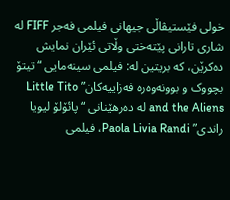خولی فێستیڤاڵی جیهانی فیلمی فەجر FIFF لە شاری تارانی پێتەختی وڵاتی ئێران نمایش دەکرێن، کە بریتین لە: فیلمی سینەمایی “تیتۆ بچووک و بوونەوەرە فەزاییەکان” Little Tito and the Aliens لە دەرهێنانی “پائۆلۆ لیویا راندی” Paola Livia Randi، فیلمی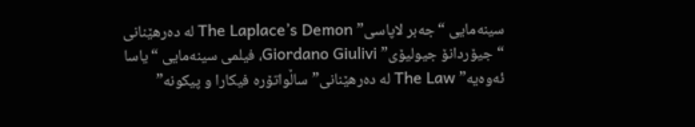سینەمایی “جەبر لاپاسی” The Laplace’s Demon لە دەرهێنانی “جیۆردانۆ جیولیۆی” Giordano Giulivi، فیلمی سینەمایی “یاسا ئەوەیە” The Law لە دەرهێنانی”ساڵواتۆرە فیکارا و پیکونە”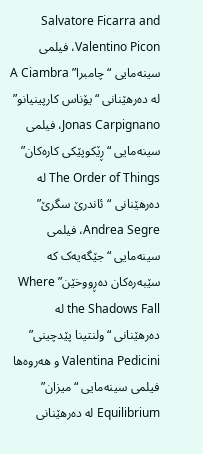Salvatore Ficarra and Valentino Picon، فیلمی سینەمایی “چامبرا” A Ciambra لە دەرهێنانی “یۆناس کارپینیانو” Jonas Carpignano، فیلمی سینەمایی “ڕێکوپێکی کارەکان” The Order of Things لە دەرهێنانی “ئاندرێ سگرێ” Andrea Segre، فیلمی سینەمایی “جێگەیەک کە سێبەرەکان دەڕووخێن” Where the Shadows Fall لە دەرهێنانی “ولنتینا پێدچینی” Valentina Pedicini و هەروەها فیلمی سینەمایی “میزان” Equilibrium لە دەرهێنانی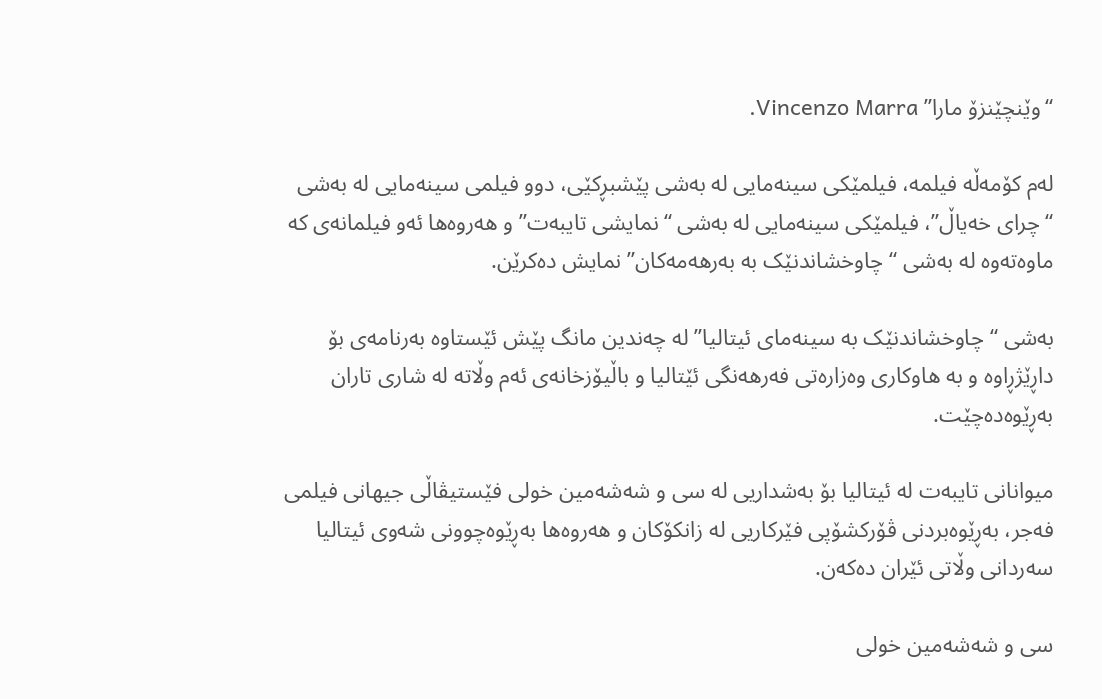“وێنچێنزۆ مارا” Vincenzo Marra.

لەم کۆمەڵە فیلمە، فیلمێکی سینەمایی لە بەشی پێشبڕکێی، دوو فیلمی سینەمایی لە بەشی “چرای خەیاڵ”، فیلمێکی سینەمایی لە بەشی “نمایشی تایبەت” و هەروەها ئەو فیلمانەی کە ماوەتەوە لە بەشی “چاوخشاندنێک بە بەرهەمەکان” نمایش دەکرێن.

بەشی “چاوخشاندنێک بە سینەمای ئیتالیا” لە چەندین مانگ پێش ئێستاوە بەرنامەی بۆ داڕێژڕاوە و بە هاوکاری وەزارەتی فەرهەنگی ئێتالیا و باڵیۆزخانەی ئەم وڵاتە لە شاری تاران بەڕێوەدەچێت.

میوانانی تایبەت لە ئیتالیا بۆ بەشداریی لە سی و شەشەمین خولی فێستیڤاڵی جیهانی فیلمی فەجر، بەڕێوەبردنی ڤۆرکشۆپی فێرکاریی لە زانکۆکان و هەروەها بەڕێوەچوونی شەوی ئیتالیا سەردانی وڵاتی ئێران دەکەن.

سی و شەشەمین خولی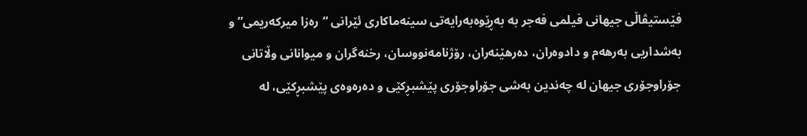فێستیڤاڵی جیهانی فیلمی فەجر بە بەڕێوەبەرایەتی سینەماکاری ئێرانی “رەزا میرکەریمی” و بەشداریی بەرهەم و دادوەران، دەرهێنەران، رۆژنامەنووسان، رخنەگران و میوانانی وڵاتانی جۆراوجۆری جیهان لە چەندین بەشی جۆراوجۆری پێشبڕکێی و دەرەوەی پێشبڕکێی، لە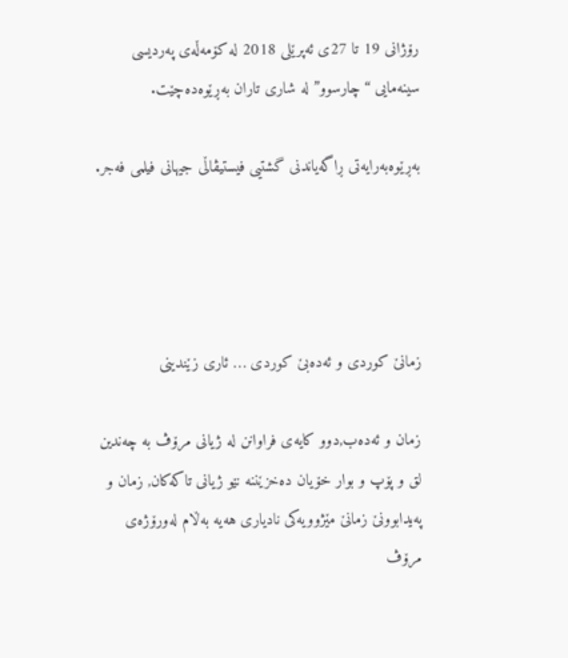رۆژانی 19 تا 27ی ئەپرێلی 2018 لە کۆمەڵەی پەردیسی سینەمایی “چارسوو” لە شاری تاران بەڕێوەدەچێت.

بەڕێوەبەرایەتی ڕاگەیاندنی گشتیی فیستیڤاڵی جیهانی فیلمی فەجر.




زمانێ‌ كوردی و ئه‌ده‌بێ‌ كوردی … ئاری زێندینی

زمان و ئه‌ده‌ب,دوو كایه‌ی فراوانن له‌ ژیانی مرۆڤ به‌ چه‌ندین لق و پۆپ و بوار خۆیان ده‌خزێننه‌ نێو ژیانی تاكه‌كان, زمان و په‌یدابوونێ‌ زمانێ‌ مێژوویه‌كی نادیاری هه‌یه‌ به‌ڵام له‌ورۆژه‌ی مرۆڤ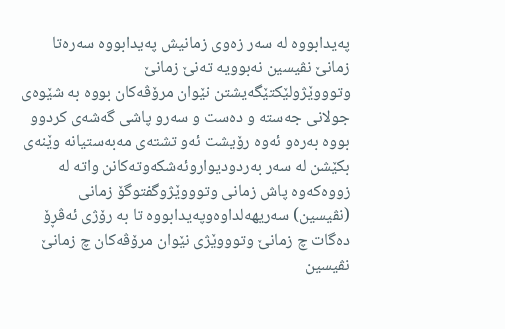په‌یدابووه‌ له‌ سه‌ر زه‌وی زمانیش په‌یدابووه‌ سه‌ره‌تا زمانێ‌ نڤیسین نه‌بوویه‌ ته‌نێ‌ زمانێ‌ وتوووێژولێكتێگه‌یشتن نێوان مرۆڤه‌كان بووه‌ به‌ شێوه‌ی جولانی جه‌سته‌ و ده‌ست و سه‌رو پاشی گه‌شه‌ی كردوو بووه‌ به‌ره‌و ئه‌وه‌ رۆیشت ئه‌و تشته‌ی مه‌به‌ستیانه‌ وێنه‌ی بكێشن له‌ سه‌ر به‌ردودیواروئه‌شكه‌وته‌كانن واته‌ له‌ زووه‌كه‌وه‌ پاش زمانی وتوووێژوگفتوگۆ زمانی (نڤیسین) سه‌ریهه‌لداوه‌وپه‌یدابووه‌ تا به‌ رۆژی ئه‌ڤڕۆ ده‌گات چ زمانێ‌ وتوووێژی نێوان مرۆڤه‌كان چ زمانێ‌ نڤیسین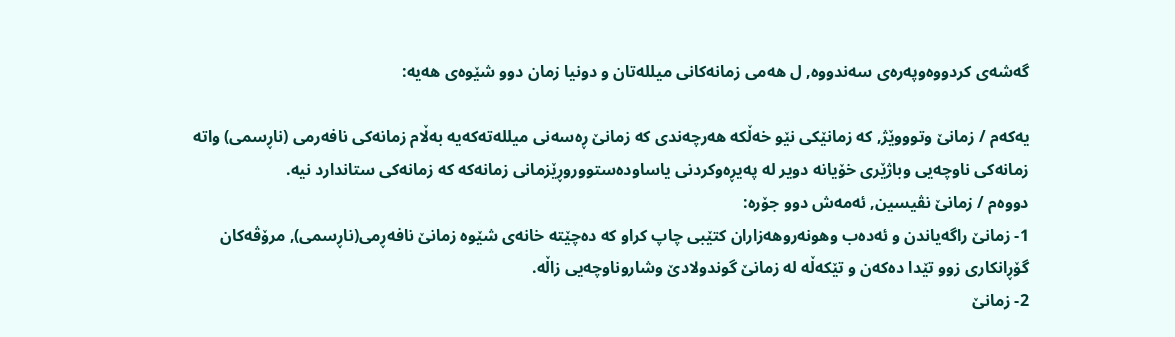گه‌شه‌ی كردووه‌وپه‌ره‌ی سه‌ندووه‌, ل هه‌می زمانه‌كانی میلله‌تان و دونیا زمان دوو شێوه‌ی هه‌یه‌:

یه‌كه‌م / زمانێ‌ وتوووێژ, كه‌ زمانێكی نێو خه‌ڵكه‌ هه‌رچه‌ندی كه‌ زمانێ‌ ڕه‌سه‌نی میلله‌ته‌كه‌یه‌ به‌ڵام زمانه‌كی نافه‌رمی (ناڕسمی) واته‌ زمانه‌كی ناوچه‌یی وباژێری خۆیانه‌ دویر له‌ په‌یڕه‌وكردنی یاساوده‌ستووروڕێزمانی زمانه‌كه‌ كه‌ زمانه‌كی ستاندارد نیه‌.
دووه‌م / زمانێ‌ نڤیسین, ئه‌مه‌ش دوو جۆره‌:
1- زمانێ‌ راگه‌یاندن و ئه‌ده‌ب وهونه‌روهه‌زاران كتێبی چاپ كراو كه‌ ده‌چێته‌ خانه‌ی شێوه‌ زمانێ‌ نافه‌ڕمی(ناڕسمی), مرۆڤه‌كان گۆڕانكاری زوو تێدا ده‌كه‌ن و تێكه‌ڵه‌ له‌ زمانێ‌ گوندولادێ‌ وشاروناوچه‌یی زاڵه‌.
2- زمانێ‌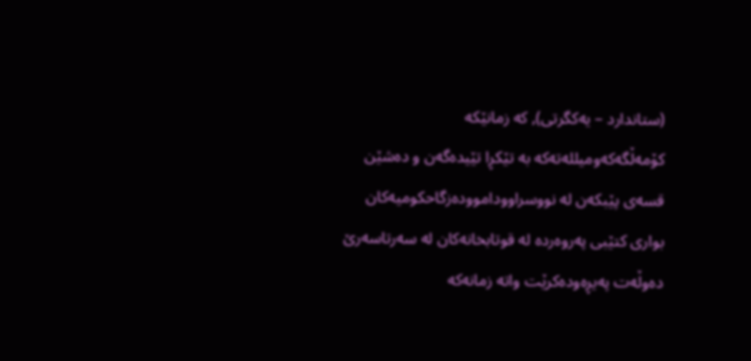(ستاندارد – یه‌كگرتی), كه‌ زمانێكه‌ كۆمه‌ڵگه‌كه‌ومیلله‌ته‌كه‌ به‌ تێكڕا تێیده‌گه‌ن و ده‌شێن قسه‌ی پێبكه‌ن له‌ نووسراوودامووده‌زگاحكومیه‌كان بواری كتێبی په‌روه‌رده‌ له‌ قوتابخانه‌كان له‌ سه‌رتاسه‌رێ‌ ده‌وڵه‌ت په‌یڕه‌وده‌كرێت واته‌ زمانه‌كه‌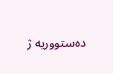ده‌ستووریه‌ ژ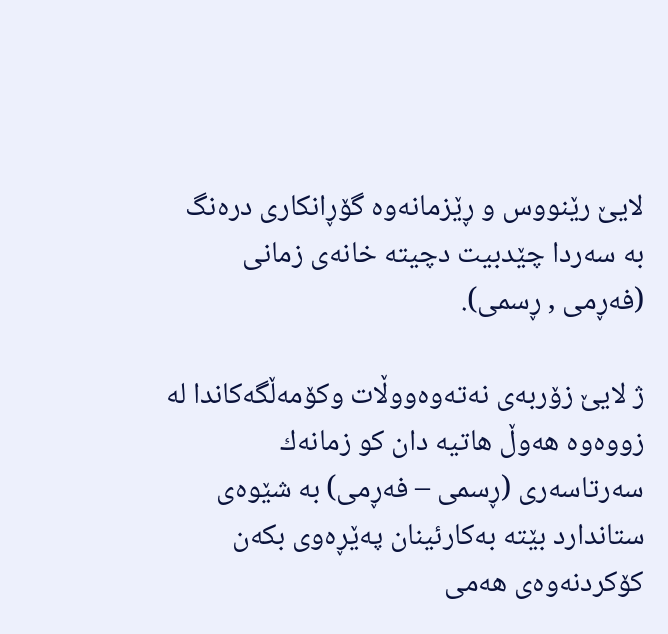لایێ‌ رێنووس و ڕێزمانه‌وه‌ گۆڕانكاری دره‌نگ به‌ سه‌ردا چێدبیت دچیته‌ خانه‌ی زمانی (فه‌ڕمی , ڕسمی).

ژ لایێ‌ زۆربه‌ی نه‌ته‌وه‌ووڵات وكۆمه‌ڵگه‌كاندا له‌ زووه‌وه‌ هه‌وڵ هاتیه‌ دان كو زمانه‌ك سه‌رتاسه‌ری (ڕسمی – فه‌ڕمی) به‌ شێوه‌ی ستاندارد بێته‌ به‌كارئینان په‌ێڕه‌وی بكه‌ن كۆكردنه‌وه‌ی هه‌می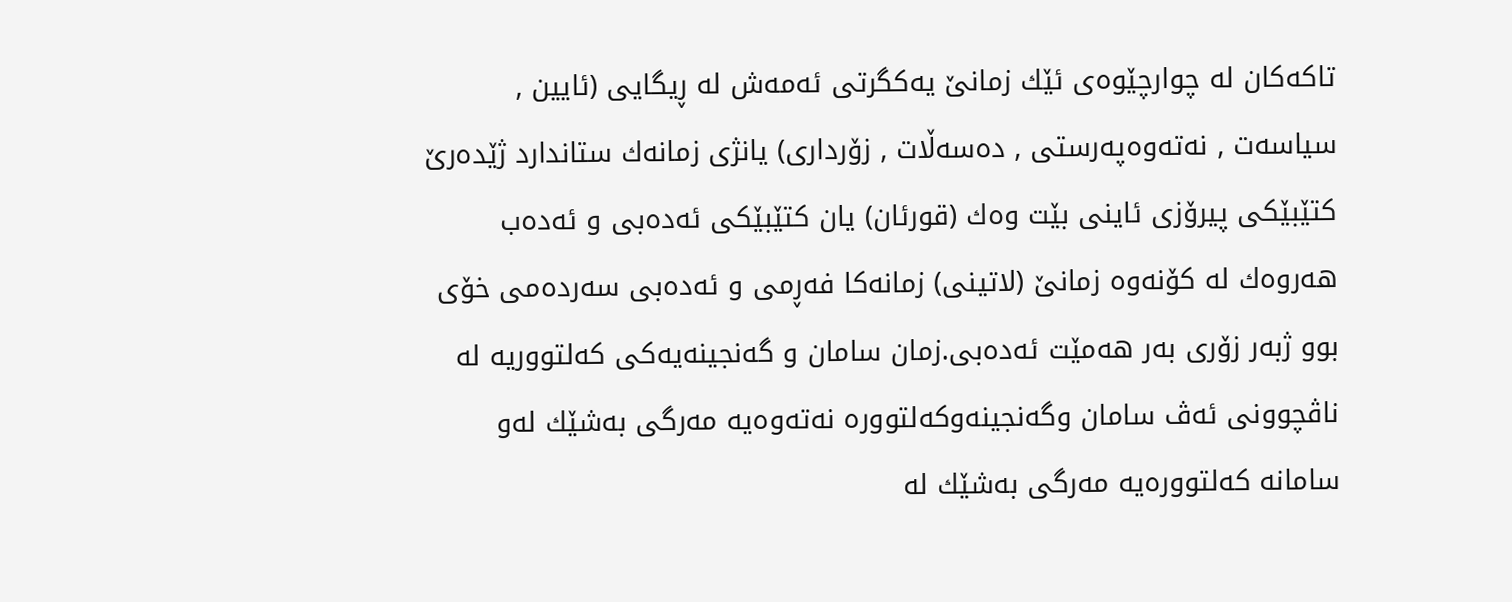تاكه‌كان له‌ چوارچێوه‌ی ئێك زمانێ‌ یه‌كگرتی ئه‌مه‌ش له‌ ڕیگایی (ئایین , سیاسه‌ت , نه‌ته‌وه‌په‌رستی , ده‌سه‌ڵات , زۆرداری) یانژی زمانه‌ك ستاندارد ژێده‌رێ‌ كتێبێكی پیرۆزی ئاینی بێت وه‌ك (قورئان) یان كتێبێكی ئه‌ده‌بی و ئه‌ده‌ب هه‌روه‌ك له‌ كۆنه‌وه‌ زمانێ‌ (لاتینی) زمانه‌كا فه‌ڕمی و ئه‌ده‌بی سه‌رده‌می خۆی بوو ژبه‌ر زۆری به‌ر هه‌مێت ئه‌ده‌بی.زمان سامان و گه‌نجینه‌یه‌كی كه‌لتووریه‌ له‌ ناڤچوونی ئه‌ڤ سامان وگه‌نجینه‌وكه‌لتووره‌ نه‌ته‌وه‌یه‌ مه‌رگی به‌شێك له‌و سامانه‌ كه‌لتووره‌یه‌ مه‌رگی به‌شێك له‌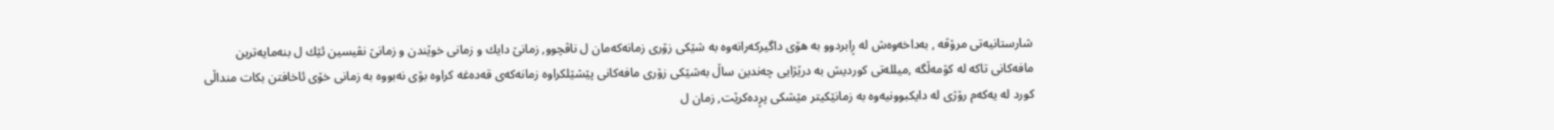شارستانیه‌تی مرۆڤه‌ , به‌داخه‌وه‌ش له‌ ڕابردوو به‌ هۆی داگیركه‌رانه‌وه‌ به‌ شێكی زۆری زمانه‌كه‌مان ل ناڤچوو, زمانێ‌ دایك و زمانی خوێندن و زمانێ‌ نڤیسین ئێك ل بنه‌مایه‌ترین مافه‌كانی تاكه‌ له‌ كۆمه‌ڵگه‌ ,میلله‌تی كوردیش به‌ درێژایی چه‌ندین ساڵ به‌شێكی زۆری مافه‌كانی پێشێلكراوه‌ زمانه‌كه‌ی قه‌ده‌غه‌ كراوه‌ بۆی نه‌بووه‌ به‌ زمانی خۆی ئاخافتن بكات منداڵی كورد له‌ یه‌كه‌م رۆژی له‌ دایكبوونیه‌وه‌ به‌ زمانێكیتر مێشكی پڕده‌كرێت, زمان ل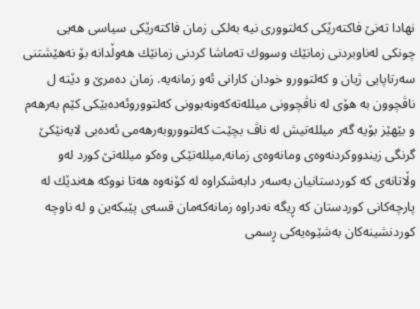نهادا ته‌نێ‌ فاكته‌رێكی كه‌لتووری نیه‌ به‌لكی زمان فاكته‌رێكی سیاسی هه‌یی چونكی له‌ناوبردنی زمانێك وسووك ته‌ماشا كردنی زمانێك هه‌وڵدانه‌ بۆ نه‌هێشتنی سه‌رتاپایی ژیان و كه‌لتوورو خودان كارانی ئه‌و زمانه‌یه‌. زمان ده‌مرێ‌ و دێته‌ ل ناڤچوون به‌ هۆی له‌ ناڤچوونی میلله‌ته‌كه‌ونه‌بوونی كه‌لتووروئه‌ده‌بێكی كێم به‌رهه‌م و بێهێز بۆیه‌ گه‌ر میلله‌تیش له‌ ناڤ بچێت كه‌لتووروبه‌رهه‌می ئه‌ده‌بی لایه‌نێكێ‌ گرنگی زیندووكردنه‌وه‌ی ومانه‌وه‌ی زمانه‌,میلله‌تێكی وه‌كو میلله‌تێ‌ كورد له‌و وڵاتانه‌ی كه‌ كوردستانیان به‌سه‌ر دابه‌شكراوه‌ له‌ كۆنه‌وه‌ هه‌تا نووكه‌ هه‌ندێك له‌ پارچه‌كانی كوردستان كه‌ ڕیگه‌ نه‌دراوه‌ زمانه‌كه‌مان قسه‌ی پێبكه‌ین و له‌ ناوچه‌ كوردنشینه‌كان به‌شێوه‌یه‌كی ڕسمی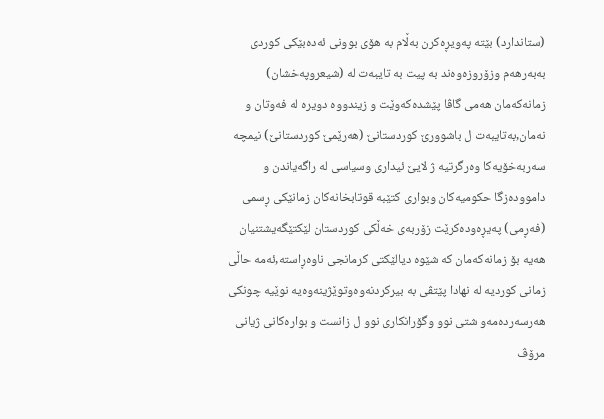(ستاندارد) بێته‌ په‌ویڕه‌كرن به‌ڵام به‌ هۆی بوونی ئه‌ده‌بێكی كوردی به‌به‌رهه‌م وزۆروزه‌وه‌ند به‌ پیت به‌ تایبه‌ت له‌ (شیعروپه‌خشان) زمانه‌كه‌مان هه‌می گاڤا پێشده‌كه‌وێت و زیندووه‌ دویره‌ له‌ فه‌وتان و نه‌مان,به‌تایبه‌ت ل باشوورێ‌ كوردستانێ‌ (هه‌رێمێ‌ كوردستانێ‌) نیمچه‌ سه‌ربه‌خۆیه‌كا وه‌رگرتیه‌ ژ لایێ‌ ئیداری وسیاسی له‌ راگه‌یاندن و دامووده‌زگا حكومیه‌كان وبواری كتێبه‌ قوتابخانه‌كان زمانێكی ڕسمی (فه‌ڕمی) په‌یڕه‌وده‌كرێت زۆربه‌ی خه‌ڵكی كوردستان لێكتێگه‌یشتنیان هه‌یه‌ بۆ زمانه‌كه‌مان كه‌ شێوه‌ دیالێكتی كرمانجی ناوه‌ڕاسته‌,ئه‌مه‌ حاڵی زمانی كوردیه‌ له‌ نهادا پێتڤی به‌ بیركردنه‌وه‌وتوێژینه‌وه‌یه‌ نوێیه‌ چونكی هه‌رسه‌رده‌مه‌و شتی نوو وگۆرانكاری نوو ل زانست و بواره‌كانی ژیانی مرۆڤ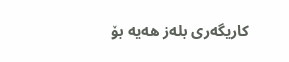كاریگه‌ری بله‌ز هه‌یه‌ بۆ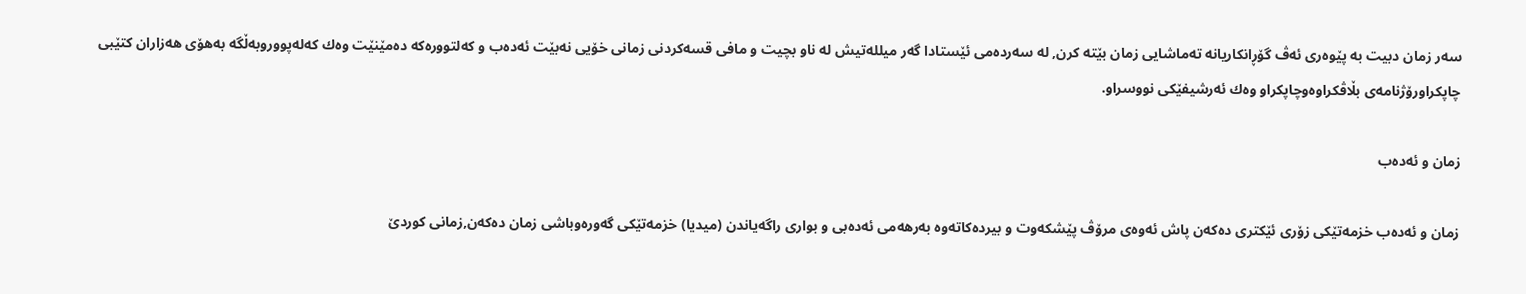سه‌ر زمان دبیت به‌ پێوه‌ری ئه‌ڤ گۆڕانكاریانه‌ ته‌ماشایی زمان بێته‌ كرن, له‌ سه‌رده‌می ئێستادا گه‌ر میلله‌تیش له‌ ناو بچیت و مافی قسه‌كردنی زمانی خۆیی نه‌بێت ئه‌ده‌ب و كه‌لتووره‌كه‌ ده‌مێنێت وه‌ك كه‌له‌پووروبه‌ڵگه‌ به‌هۆی هه‌زاران كتێبی چاپكراورۆژنامه‌ی بڵاڤكراوه‌وچاپكراو وه‌ك ئه‌رشیفێكی نووسراو.

زمان و ئه‌ده‌ب

زمان و ئه‌ده‌ب خزمه‌تێكی زۆری ئێكتری ده‌كه‌ن پاش ئه‌وه‌ی مرۆڤ پێشكه‌وت و بیرده‌كاته‌وه‌ به‌رهه‌می ئه‌ده‌بی و بواری راگه‌یاندن (میدیا) خزمه‌تێكی گه‌وره‌وباشی زمان ده‌كه‌ن,زمانی كوردێ‌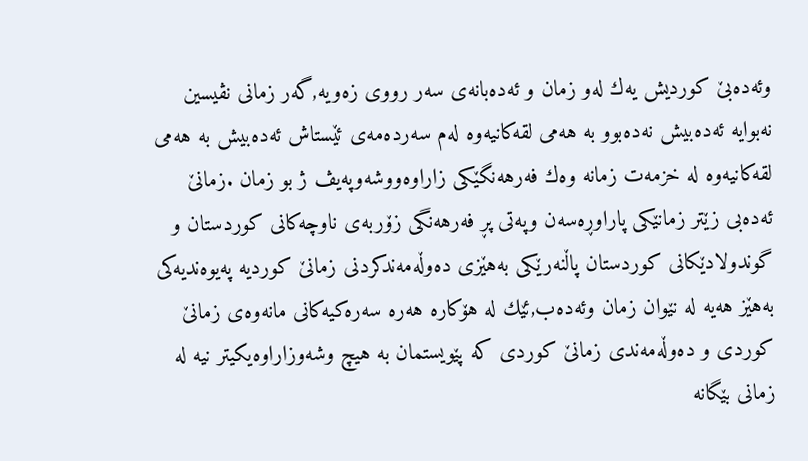وئه‌ده‌بێ‌ كوردیش یه‌ك له‌و زمان و ئه‌ده‌بانه‌ی سه‌ر رووی زه‌ویه‌,گه‌ر زمانی نڤیسین نه‌بوایه‌ ئه‌ده‌بیش نه‌ده‌بوو به‌ هه‌می لقه‌كانیه‌وه‌ له‌م سه‌رده‌مه‌ی ئێستاش ئه‌ده‌بیش به‌ هه‌می لقه‌كانیه‌وه‌ له‌ خزمه‌ت زمانه‌ وه‌ك فه‌رهه‌نگێكی زاراوه‌ووشه‌وپه‌یڤ ژ بو زمان .زمانێ‌ ئه‌ده‌بی زێتر زمانێكی پاراوڕه‌سه‌ن وپه‌تی پڕ فه‌رهه‌نگی زۆربه‌ی ناوچه‌كانی كوردستان و گوندولادێكانی كوردستان پاڵنه‌رێكی به‌هێزی ده‌وڵه‌مه‌ندكردنی زمانێ‌ كوردیه‌ په‌یوه‌ندیه‌كی به‌هێز هه‌یه‌ له‌ نێوان زمان وئه‌ده‌ب,ئێك له‌ هۆكاره‌ هه‌ره‌ سه‌ره‌كیه‌كانی مانه‌وه‌ی زمانێ‌ كوردی و ده‌وڵه‌مه‌ندی زمانێ‌ كوردی كه‌ پێویستمان به‌ هیچ وشه‌وزاراوه‌یكیتر نیه‌ له‌ زمانی بێگانه‌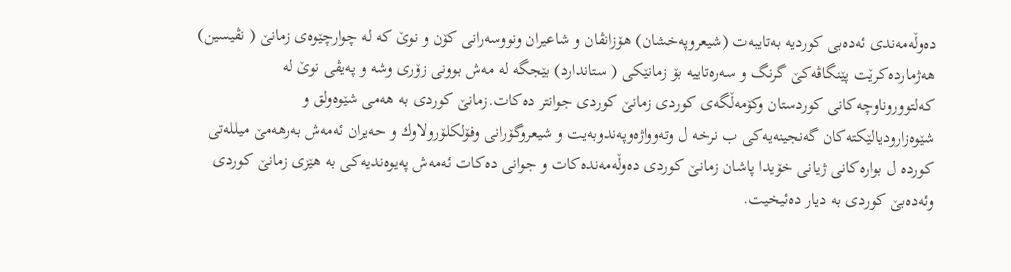ده‌وڵه‌مه‌ندی ئه‌ده‌بی كوردیه‌ به‌تایبه‌ت (شیعروپه‌خشان) هۆزانڤان و شاعیران ونووسه‌رانی كۆن و نوێ‌ كه‌ له‌ چوارچێوه‌ی زمانێ‌ ( نڤیسین) هه‌ژمارده‌كرێت پێنگاڤه‌كێ‌ گرنگ و سه‌ره‌تاییه‌ بۆ زمانێكی ( ستاندارد) بێجگه‌ له‌ مه‌ش بوونی زۆری وشه‌ و په‌یڤی نوێ‌ له‌ كه‌لتووروناوچه‌كانی كوردستان وكۆمه‌ڵگه‌ی كوردی زمانێ‌ كوردی جوانتر ده‌كات.زمانێ‌ كوردی به‌ هه‌می شێوه‌ولق و شێوه‌زارودیالێكته‌كان گه‌نجینه‌یه‌كی ب نرخه‌ ل وته‌وواژه‌وپه‌ندوبه‌یت و شیعروگۆرانی وفۆلكلۆرولاوك و حه‌یران ئه‌مه‌ش به‌رهه‌مێ‌ میلله‌تی كورده‌ ل بواره‌كانی ژیانی خۆیدا پاشان زمانێ‌ كوردی ده‌وڵه‌مه‌نده‌كات و جوانی ده‌كات ئه‌مه‌ش په‌یوه‌ندیه‌كی به‌ هێزی زمانێ‌ كوردی وئه‌ده‌بێ‌ كوردی به‌ دیار ده‌ئیخیت.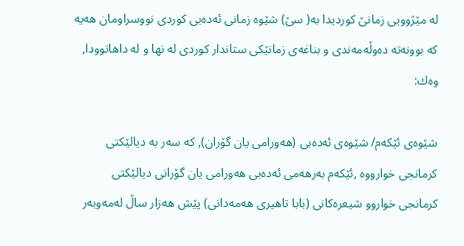له‌ مێژوویی زمانێ‌ كوردیدا به‌( سێ‌) شێوه‌ زمانی ئه‌ده‌بی كوردی نووسراومان هه‌یه‌ كه‌ بوونه‌ته‌ ده‌وڵه‌مه‌ندی و بناغه‌ی زمانێكی ستاندار كوردی له‌ نها و له‌ داهاتوودا, وه‌ك:

شێوه‌ی ئێكه‌م/ شێوه‌ی ئه‌ده‌بی (هه‌ورامی یان گۆران), كه‌ سه‌ر به‌ دیالێكتی كرمانجی خوارووه‌ ,ئێكه‌م به‌رهه‌می ئه‌ده‌بی هه‌ورامی یان گۆرانی دیالێكتی كرمانجی خواروو شیعره‌كانی (بابا تاهیری هه‌مه‌دانی) پێش هه‌زار ساڵ له‌مه‌وبه‌ر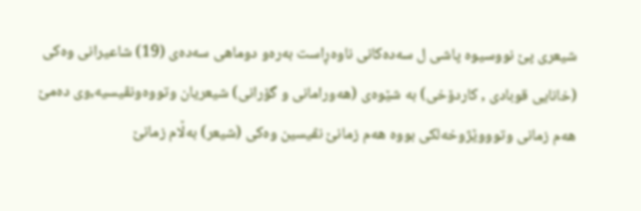شیعری پێ‌ نووسیوه‌ پاشی ل سه‌ده‌كانی ناوه‌ڕاست به‌ره‌و دوماهی سه‌ده‌ی (19) شاعیرانی وه‌كی (خانایی قوبادی , كاردۆخی) به‌ شێوه‌ی (هه‌ورامانی و گۆرانی) شیعریان وتووه‌ونڤیسیه‌,وی ده‌مێ‌ هه‌م زمانی وتوووێژوخه‌لكی بووه‌ هه‌م زمانێ‌ نڤیسین وه‌كی (شیعر) به‌ڵام زمانێ‌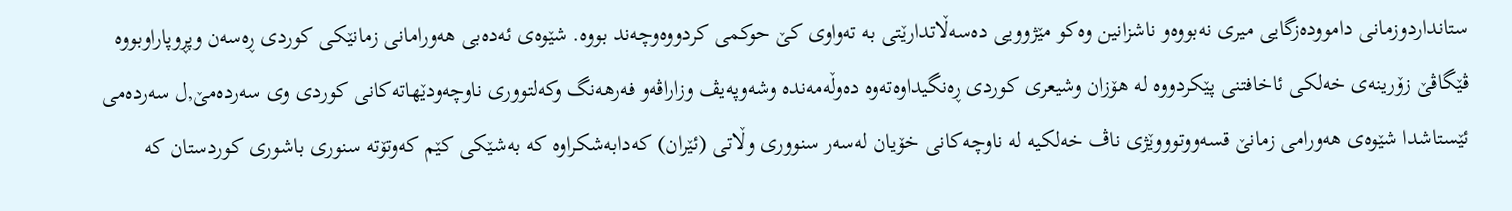ستانداردوزمانی دامووده‌زگایی میری نه‌بووه‌و ناشزانین وه‌كو مێژوویی ده‌سه‌ڵاتدارێتی به‌ ته‌واوی كێ‌ حوكمی كردووه‌وچه‌ند بووه‌. شێوه‌ی ئه‌ده‌بی هه‌ورامانی زمانێكی كوردی ڕه‌سه‌ن وپڕوپاراوبووه‌ ڤێگاڤێ‌ زۆرینه‌ی خه‌لكی ئاخافتنی پێكردووه‌ له‌ هۆزان وشیعری كوردی ڕه‌نگیداوه‌ته‌وه‌ ده‌وڵه‌مه‌نده‌ وشه‌وپه‌یڤ وزاراڤه‌و فه‌رهه‌نگ وكه‌لتووری ناوچه‌ودێهاته‌كانی كوردی وی سه‌رده‌مێ‌,ل سه‌رده‌می ئێستاشدا شێوه‌ی هه‌ورامی زمانێ‌ قسه‌ووتوووێژی ناڤ خه‌لكیه‌ له‌ ناوچه‌كانی خۆیان له‌سه‌ر سنووری وڵاتی (ئێران) كه‌دابه‌شكراوه‌ كه‌ به‌شێكی كێم كه‌وتۆته‌ سنوری باشوری كوردستان كه‌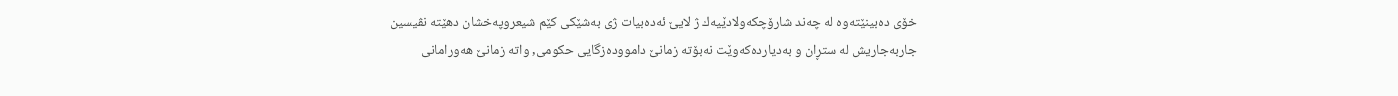خۆی ده‌بینێته‌وه‌ له‌ چه‌ند شارۆچكه‌ولادێیه‌ك ژ لایێ‌ ئه‌ده‌بیات ژی به‌شێكی كێم شیعروپه‌خشان دهێته‌ نڤیسین جاربه‌جاریش له‌ ستڕان و به‌دیارده‌كه‌وێت نه‌بۆته‌ زمانێ‌ دامووده‌زگایی حكومی, واته‌ زمانێ‌ هه‌ورامانی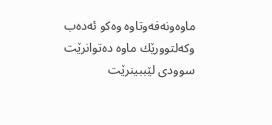ماوه‌ونه‌فه‌وتاوه‌ وه‌كو ئه‌ده‌ب وكه‌لتوورێك ماوه‌ ده‌توانرێت سوودی لێببینرێت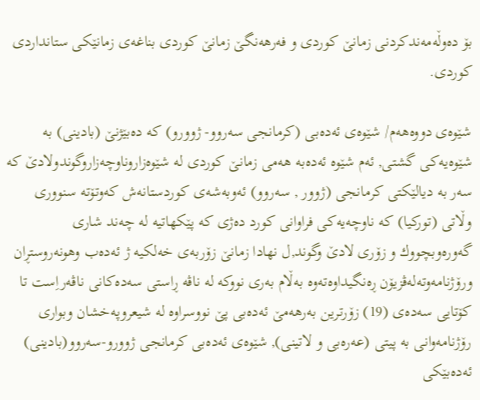بۆ ده‌وڵه‌مه‌ندكردنی زمانێ‌ كوردی و فه‌رهه‌نگێ‌ زمانێ‌ كوردی بناغه‌ی زمانێكی ستانداردی كوردی.

شێوه‌ی دووه‌هه‌م/ شێوه‌ی ئه‌ده‌بی (كرمانجی سه‌روو- ژوورو) كه‌ ده‌بێژنێ‌ (بادینی) به‌ شێوه‌یه‌كی گشتی, ئه‌م شێوه‌ ئه‌ده‌به‌ هه‌می زمانێ‌ كوردی له‌ شێوه‌زاروناوچه‌زاروگوندولادێ‌ كه‌ سه‌ر به‌ دیالێكتی كرمانجی (ژوور , سه‌روو) ئه‌وبه‌شه‌ی كوردستانه‌ش كه‌وتۆته‌ سنووری وڵاتی (توركیا) كه‌ ناوچه‌یه‌كی فراوانی كورد ده‌ژی كه‌ پێكهاتیه‌ له‌ چه‌ند شاری گه‌وره‌وبچووك و زۆری لادێ‌ وگوند,ل نهادا زمانێ‌ زۆربه‌ی خه‌لكیه‌ ژ ئه‌ده‌ب وهونه‌روستڕان ورۆژنامه‌وته‌له‌ڤزیۆن ڕه‌نگیداوه‌ته‌وه‌ به‌ڵام به‌ری نووكه‌ له‌ ناڤه‌ ڕاستی سه‌ده‌كانی ناڤه‌راِست تا كۆتایی سه‌ده‌ی (19) زۆرترین به‌رهه‌مێ‌ ئه‌ده‌بی پێ نووسراوه‌ له‌ شیعروپه‌خشان وبواری رۆژنامه‌وانی به‌ پیتی (عه‌ره‌بی و لاتینی), شێوه‌ی ئه‌ده‌بی كرمانجی ژوورو-سه‌روو(بادینی) ئه‌ده‌بێكی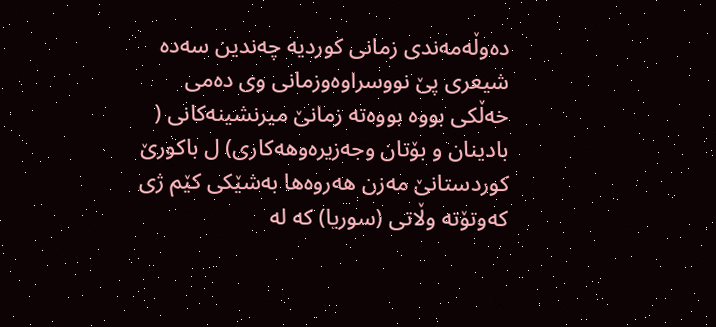ده‌وڵه‌مه‌ندی زمانی كوردیه‌ چه‌ندین سه‌ده‌ شیعری پێ‌ نووسراوه‌وزمانی وی ده‌می خه‌ڵكی بووه‌ بووه‌ته‌ زمانێ‌ میرنشینه‌كانی ( بادینان و بۆتان وجه‌زیره‌وهه‌كاری) ل باكورێ‌ كوردستانێ‌ مه‌زن هه‌روه‌ها به‌شێكی كێم ژی كه‌وتۆته‌ وڵاتی (سوریا) كه‌ له‌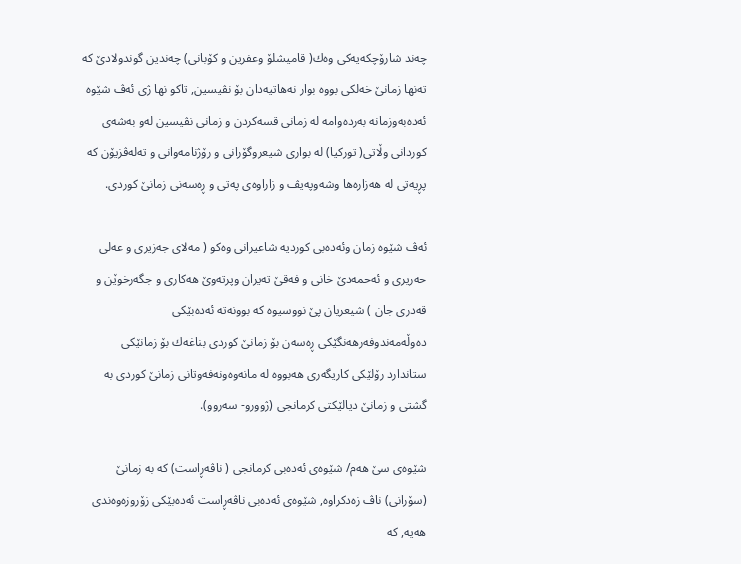چه‌ند شارۆچكه‌یه‌كی وه‌ك( قامیشلۆ وعفرین و كۆبانی) چه‌ندین گوندولادێ‌ كه‌ ته‌نها زمانێ‌ خه‌لكی بووه‌ بوار نه‌هاتیه‌دان بۆ نڤیسین, تاكو نها ژی ئه‌ڤ شێوه‌ ئه‌ده‌به‌وزمانه‌ به‌رده‌وامه‌ له‌ زمانی قسه‌كردن و زمانی نڤیسین له‌و به‌شه‌ی كوردانی وڵاتی( توركیا) له‌ بواری شیعروگۆرانی و رۆژنامه‌وانی و ته‌له‌ڤزیۆن كه‌ پڕیه‌تی له‌ هه‌زاره‌ها وشه‌وپه‌یڤ و زاراوه‌ی په‌تی و ڕه‌سه‌نی زمانێ‌ كوردی.

ئه‌ڤ شێوه‌ زمان وئه‌ده‌بی كوردیه‌ شاعیرانی وه‌كو ( مه‌لای جه‌زیری و عه‌لی حه‌ریری و ئه‌حمه‌دێ‌ خانی و فه‌قێ‌ ته‌یران وپرته‌وێ‌ هه‌كاری و جگه‌رخوێن و قه‌دری جان ) شیعریان پێ‌ نووسیوه‌ كه‌ بوونه‌ته‌ ئه‌ده‌بێكی ده‌وڵه‌مه‌ندوفه‌رهه‌نگێكی ڕه‌سه‌ن بۆ زمانێ‌ كوردی بناغه‌ك بۆ زمانێكی ستاندارد رۆلێكی كاریگه‌ری هه‌بووه‌ له‌ مانه‌وه‌ونه‌فه‌وتانی زمانێ‌ كوردی به‌ گشتی و زمانێ‌ دیالێكتی كرمانجی (ژوورو- سه‌روو).

شێوه‌ی سێ‌ هه‌م/ شێوه‌ی ئه‌ده‌بی كرمانجی ( ناڤه‌ڕاست) كه‌ به‌ زمانێ‌ (سۆرانی) ناڤ زه‌دكراوه‌, شێوه‌ی ئه‌ده‌بی ناڤه‌ڕاست ئه‌ده‌بێكی زۆروزه‌وه‌ندی هه‌یه‌, كه‌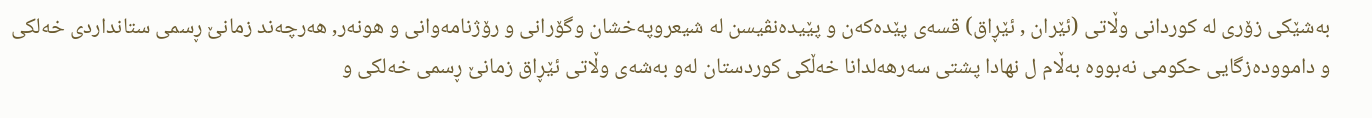به‌شێكی زۆری له‌ كوردانی وڵاتی (ئێران , ئێڕاق) قسه‌ی پێده‌كه‌ن و پێیده‌نڤیسن له‌ شیعروپه‌خشان وگۆرانی و رۆژنامه‌وانی و هونه‌ر, هه‌رچه‌ند زمانێ‌ ڕسمی ستانداردی خه‌لكی و دامووده‌زگایی حكومی نه‌بووه‌ به‌ڵام ل نهادا پشتی سه‌رهه‌لدانا خه‌ڵكی كوردستان له‌و به‌شه‌ی وڵاتی ئێڕاق زمانێ‌ ڕسمی خه‌لكی و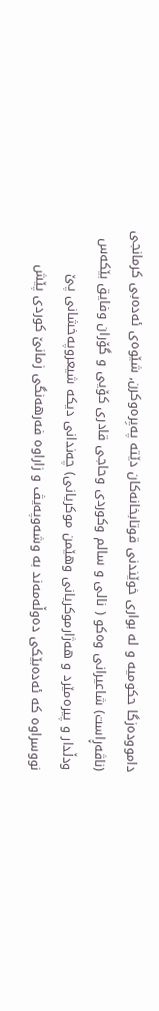دامووده‌زگا حكومیه‌ و له‌ بواری خوێندنی قوتابخانه‌كان دێته‌ په‌یِره‌وكرن, شێوه‌ی ئه‌ده‌بی كرمانجی (ناڤه‌ڕاست) شاعیرانی وه‌كو ( نالی و سالم وكوردی وحاجی قادری كۆیی و گۆران وفایق بێكه‌س ودڵدار و پیره‌مێرد و هه‌ژارموكریانی وهێمن موكریانی) چه‌ندانی دیكه‌ شیعروپه‌خشانی پێ نووسراوه‌ كه‌ ئه‌ده‌بێكی ده‌وڵه‌مه‌ند به‌ وشه‌وپه‌یڤ و زاراوه‌ فه‌رهه‌نگی زمانێ‌ كوردی پێش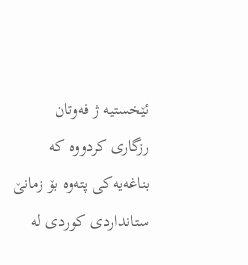ئێخستیه‌ ژ فه‌وتان رزگاری كردووه‌ كه‌ بناغه‌یه‌كی پته‌وه‌ بۆ زمانێ‌ ستانداردی كوردی له‌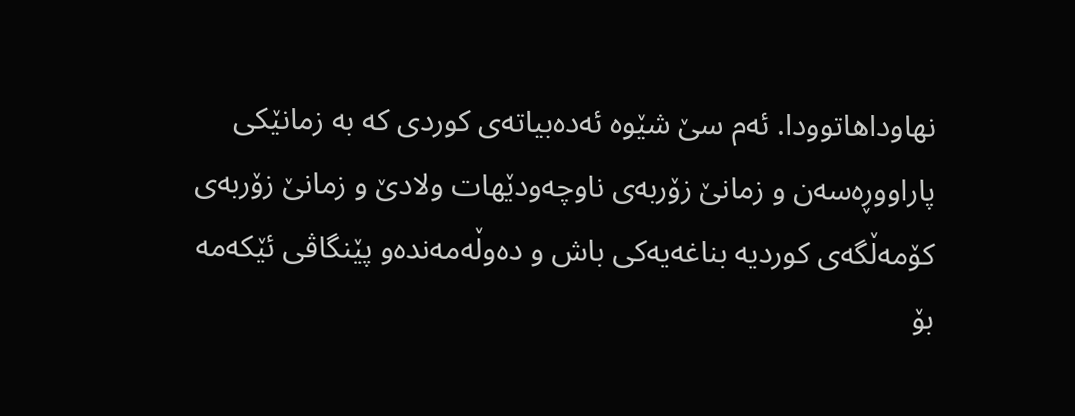نهاوداهاتوودا. ئه‌م سێ‌ شێوه‌ ئه‌ده‌بیاته‌ی كوردی كه‌ به‌ زمانێكی پاراووڕه‌سه‌ن و زمانێ‌ زۆربه‌ی ناوچه‌ودێهات ولادێ‌ و زمانێ‌ زۆربه‌ی كۆمه‌ڵگه‌ی كوردیه‌ بناغه‌یه‌كی باش و ده‌وڵه‌مه‌نده‌و پێنگاڤی ئێكه‌مه‌ بۆ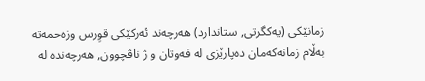زمانێكی (یه‌كگرتی, ستاندارد) هه‌رچه‌ند ئه‌ركێكی قوِرس وزه‌حمه‌ته‌ به‌ڵام زمانه‌كه‌مان ده‌پارێزی له‌ فه‌وتان و ژ ناڤچوون, هه‌رچه‌نده‌ له‌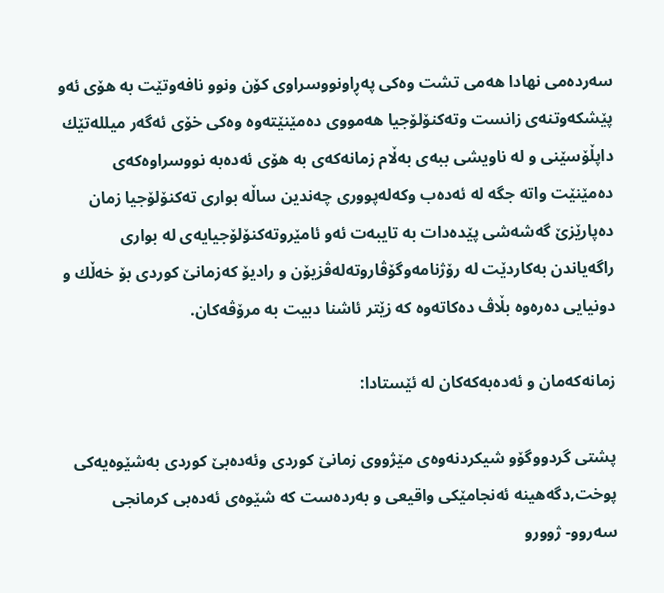سه‌رده‌می نهادا هه‌می تشت وه‌كی په‌ڕاونووسراوی كۆن ونوو نافه‌وتێت به‌ هۆی ئه‌و پێشكه‌وتنه‌ی زانست وته‌كنۆلۆجیا هه‌مووی ده‌مێنێته‌وه‌ وه‌كی خۆی ئه‌گه‌ر میلله‌تێك داپڵۆسێنی و له‌ ناویشی ببه‌ی به‌ڵام زمانه‌كه‌ی به‌ هۆی ئه‌ده‌به‌ نووسراوه‌كه‌ی ده‌مێنێت واته‌ جگه‌ له‌ ئه‌ده‌ب وكه‌له‌پووری چه‌ندین ساڵه‌ بواری ته‌كنۆلۆجیا زمان ده‌پارێزێ‌ گه‌شه‌شی پێده‌دات به‌ تایبه‌ت ئه‌و ئامێروته‌كنۆلۆجیایه‌ی له‌ بواری راگه‌یاندن به‌كاردێت له‌ رۆژنامه‌وگۆڤاروته‌له‌ڤزیۆن و رادیۆ كه‌زمانێ‌ كوردی بۆ خه‌ڵك و دونیایی ده‌ره‌وه‌ بڵاڤ ده‌كاته‌وه‌ كه‌ زێتر ئاشنا دبیت به‌ مرۆڤه‌كان.

زمانه‌كه‌مان و ئه‌ده‌به‌كه‌كان له‌ ئێستادا:

پشتی گردووگۆو شیكردنه‌وه‌ی مێژووی زمانێ‌ كوردی وئه‌ده‌بێ‌ كوردی به‌شێوه‌یه‌كی پوخت,دگه‌هینه‌ ئه‌نجامێكی واقیعی و به‌رده‌ست كه‌ شێوه‌ی ئه‌ده‌بی كرمانجی سه‌روو- ژوورو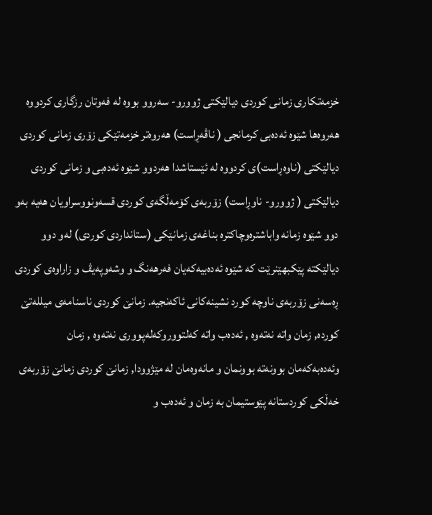خزمه‌تكاری زمانی كوردی دیالێكتی ژوورو- سه‌روو بووه‌ له‌ فه‌وتان رزگاری كردووه‌ هه‌روه‌ها شێوه‌ ئه‌ده‌بی كرمانجی ( ناڤه‌ڕاست) هه‌روه‌تر خزمه‌تێكی زۆری زمانی كوردی دیالێكتی (ناوه‌ڕاست)ی كردووه‌ له‌ ئێستاشدا هه‌ردوو شێوه‌ ئه‌ده‌بی و زمانی كوردی دیالێكتی ( ژوورو- ناوڕاست) زۆربه‌ی كۆمه‌ڵگه‌ی كوردی قسه‌ونووسراویان هه‌یه‌ به‌و دوو شێوه‌ زمانه‌ واباشتره‌وچاكتره‌ بناغه‌ی زمانێكی (ستانداردی كوردی) له‌و دوو دیالێكته‌ پێكبهێنرێت كه‌ شێوه‌ ئه‌ده‌بیه‌كه‌یان فه‌رهه‌نگ و وشه‌وپه‌یڤ و زاراوه‌ی كوردی ڕه‌سه‌نی زۆربه‌ی ناوچه‌ كورد نشینه‌كانی ئاكه‌نجیه‌. زمانێ‌ كوردی ناسنامه‌ی میلله‌تێ‌ كورده‌, زمان واته‌ نه‌ته‌وه‌ , ئه‌ده‌ب واته‌ كه‌لتووروكه‌له‌پووری نه‌ته‌وه‌ , زمان وئه‌ده‌به‌كه‌مان بوونه‌ته‌ بوونمان و مانه‌وه‌مان له‌ مێژوودا, زمانێ‌ كوردی زمانێ‌ زۆربه‌ی خه‌ڵكی كوردستانه‌ پێوستیمان به‌ زمان و ئه‌ده‌ب و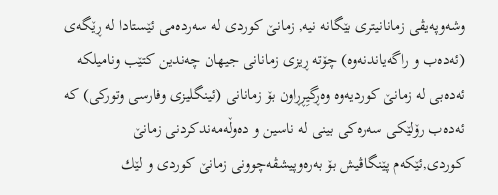وشه‌وپه‌یڤی زمانانیتری بێگانه‌ نیه‌, زمانێ‌ كوردی له‌ سه‌رده‌می ئێستادا له‌ ڕێگه‌ی (ئه‌ده‌ب و راگه‌یاندنه‌وه‌) چۆته‌ ڕیزی زمانانی جیهان چه‌ندین كتێب ونامیلكه‌ ئه‌ده‌بی له‌ زمانێ‌ كوردیه‌وه‌ وه‌ڕگیِڕڕاون بۆ زمانانی (ئینگلیزی وفارسی وتوركی) كه‌ ئه‌ده‌ب رۆلێكی سه‌ره‌كی بینی له‌ ناسین و ده‌وڵه‌مه‌ندكردنی زمانێ‌ كوردی,ئێكه‌م پێنگاڤیش بۆ به‌ره‌وپیشڤه‌چوونی زمانێ‌ كوردی و لێك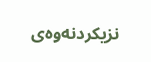نزیكردنه‌وه‌ی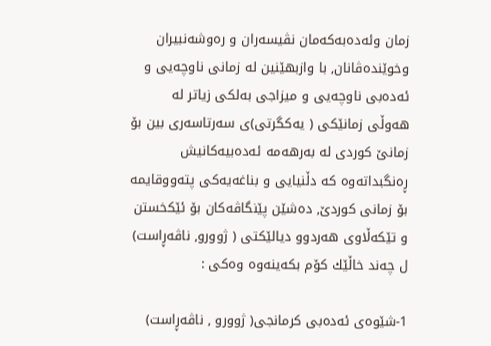زمان وئه‌ده‌به‌كه‌مان نڤیسه‌ران و ره‌وشه‌نبیران وخوێنده‌ڤانان, با وازبهێنین له‌ زمانی ناوچه‌یی و ئه‌ده‌بی ناوچه‌یی و میزاجی به‌لكی زیاتر له‌ هه‌وڵی زمانێكی ( یه‌كگرتی)ی سه‌رتاسه‌ری بین بۆ زمانێ‌ كوردی له‌ به‌رهه‌مه‌ ئه‌ده‌بیه‌كانیش ڕه‌نگبداته‌وه‌ كه‌ دڵنیایی و بناغه‌یه‌كی پته‌ووقایمه‌ بۆ زمانی كوردێ, ده‌شێن پێنگاڤه‌كان بۆ ئێكخستن و تێكه‌ڵاوی هه‌ردوو دیالێكتی ( ژوورو, ناڤه‌ڕاست) ل چه‌ند خاڵێك كۆم بكه‌ینه‌وه‌ وه‌كی :

1-شێوه‌ی ئه‌ده‌بی كرمانجی( ژوورو , ناڤه‌ڕاست)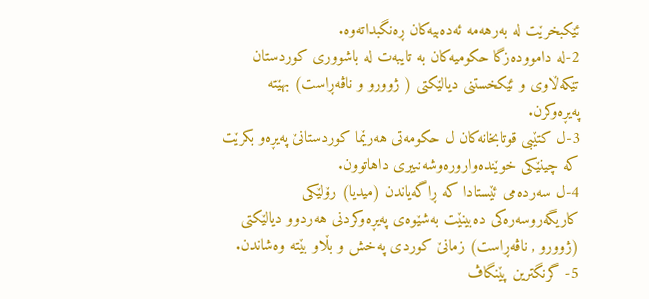ئێكبخرێت له‌ به‌رهه‌مه‌ ئه‌ده‌بیه‌كان ڕه‌نگبداته‌وه‌.
2-له‌ دامووده‌زگا حكومیه‌كان به‌ تایبه‌ت له‌ باشووری كوردستان تێكه‌ڵاوی و ئێكخستنی دیالێكتی ( ژوورو و ناڤه‌ڕاست) بهێته‌ په‌یڕه‌وكرن.
3-ل كتێبی قوتابخانه‌كان ل حكومه‌تی هه‌رێما كوردستانێ‌ په‌یڕه‌و بكرێت كه‌ چینێكی خوێنده‌واروره‌وشه‌نبیری داهاتوون.
4-ل سه‌رده‌می ئێستادا كه‌ ڕاگه‌یاندن (میدیا) رۆلێكی كاریگه‌روسه‌ره‌كی ده‌بینێت به‌شێوه‌ی په‌یڕه‌وكردنی هه‌ردوو دیالێكتی (ژوورو , ناڤه‌ڕاست) زمانێ‌ كوردی په‌خش و بڵاو بێته‌ وه‌شاندن.
5- گرنگترین پێنگاڤ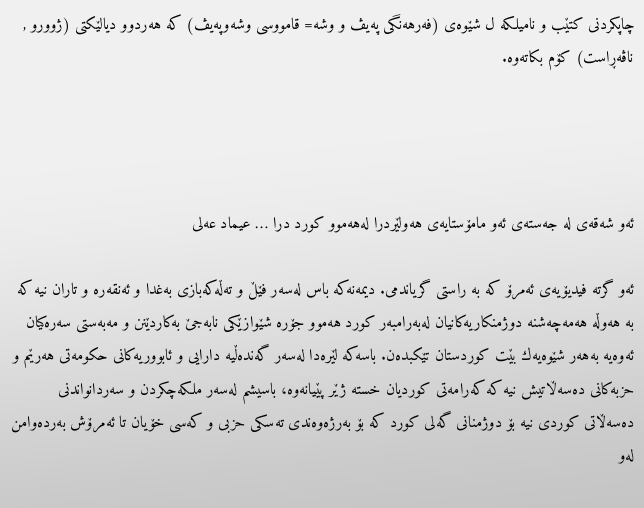چاپكردنی كتێب و نامیلكه‌ ل شێوه‌ی (فه‌رهه‌نگی په‌یڤ و وشه‌= قامووسی وشه‌وپه‌یڤ) كه‌ هه‌ردوو دیالێكتی (ژوورو , ناڤه‌ڕاست) كۆم بكاته‌وه‌.




ئه‌و شه‌قه‌ی له‌ جه‌سته‌ی ئه‌و مامۆستایه‌ی هه‌ولێردرا له‌هه‌موو كورد درا … عیماد عه‌لی

ئه‌و گرته‌ فیدیۆیه‌ی ئه‌مرۆ كه‌ به‌ راستی گریاندمی. دیمه‌نه‌كه‌ باس له‌سه‌ر فێڵ و ته‌ڵه‌كه‌بازی به‌غدا و ئه‌نقه‌ره‌ و تاران نیه‌ كه‌ به‌ هه‌وڵه‌ هه‌مه‌چه‌شنه‌ دوژمنكاریه‌كانیان له‌به‌رامبه‌ر كورد هه‌موو جۆره‌ شێوازێكی نابه‌جێ به‌كاردێنن و مه‌به‌ستی سه‌ره‌كیان ئه‌وه‌یه‌ به‌هه‌ر شێوه‌یه‌ك بێت كوردستان تێكبده‌ن. باسه‌كه‌ لێره‌دا له‌سه‌ر گه‌نده‌ڵیه‌ دارایی و ئابووریه‌كانی حكومه‌تی هه‌رێم و حزبه‌كانی ده‌سه‌ڵاتیش نیه‌ كه‌ كه‌رامه‌تی كوردیان خسته‌ ژێر پێیانه‌وه‌، باسیشم له‌سه‌ر ملكه‌چكردن و سه‌ردانواندنی ده‌سه‌ڵاتی كوردی نیه‌ بۆ دوژمنانی گه‌لی كورد كه‌ بۆ به‌رژه‌وه‌ندی ته‌سكی حزبی و كه‌سی خۆیان تا ئه‌مرۆش به‌رده‌وامن له‌و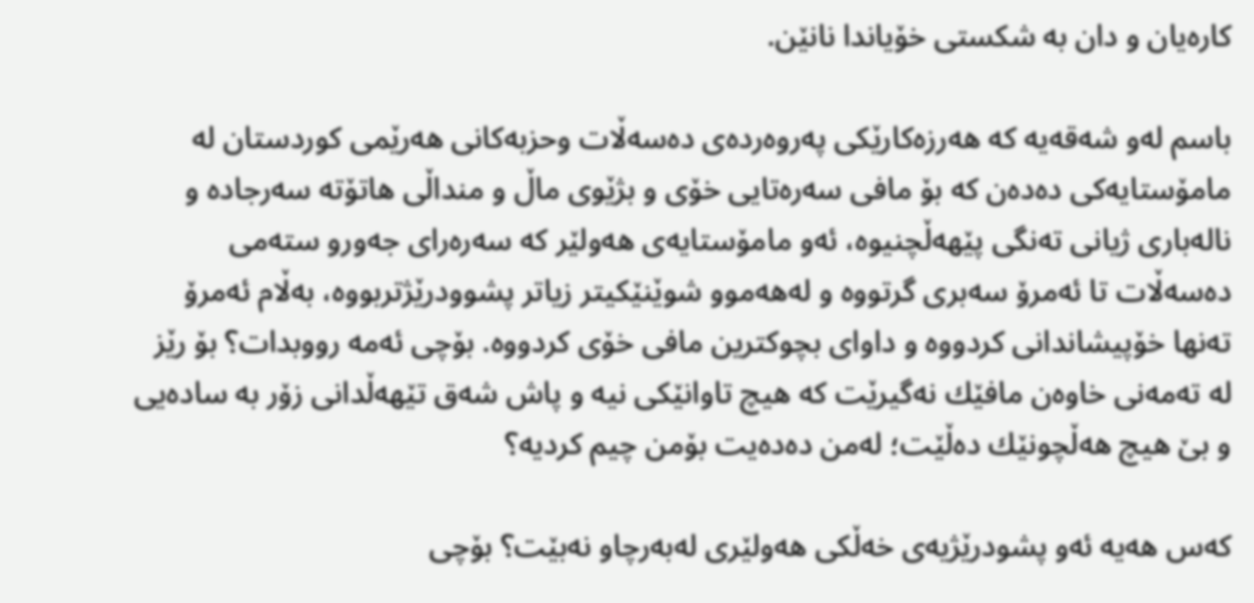كاره‌یان و دان به‌ شكستی خۆیاندا نانێن.

باسم له‌و شه‌قه‌یه‌ كه‌ هه‌رزه‌كارێكی په‌روه‌رده‌ی ده‌سه‌ڵات وحزبه‌كانی هه‌رێمی كوردستان له‌ مامۆستایه‌كی ده‌ده‌ن كه‌ بۆ مافی سه‌ره‌تایی خۆی و بژێوی ماڵ و منداڵی هاتۆته‌ سه‌رجاده‌ و ناله‌باری ژیانی ته‌نگی پێهه‌ڵچنیوه‌، ئه‌و مامۆستایه‌ی هه‌ولێر كه‌ سه‌ره‌رای جه‌ورو سته‌می ده‌سه‌ڵات تا ئه‌مرۆ سه‌بری گرتووه‌ و له‌هه‌موو شوێنێكیتر زیاتر پشوودرێژتربووه‌، به‌ڵام ئه‌مرۆ ته‌نها خۆپیشاندانی كردووه‌ و داوای بچوكترین مافی خۆی كردووه‌. بۆچی ئه‌مه‌ رووبدات؟ بۆ رێز له‌ ته‌مه‌نی خاوه‌ن مافێك نه‌گیرێت كه‌ هیچ تاوانێكی نیه‌ و پاش شه‌ق تێهه‌ڵدانی زۆر به‌ ساده‌یی و بێ هیچ هه‌ڵچونێك ده‌ڵێت؛ له‌من ده‌ده‌یت بۆمن چیم كردیه‌؟

كه‌س هه‌یه‌ ئه‌و پشودرێژیه‌ی خه‌ڵكی هه‌ولێری له‌به‌رچاو نه‌بێت؟ بۆچی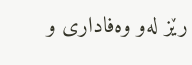رێز له‌و وه‌فاداری و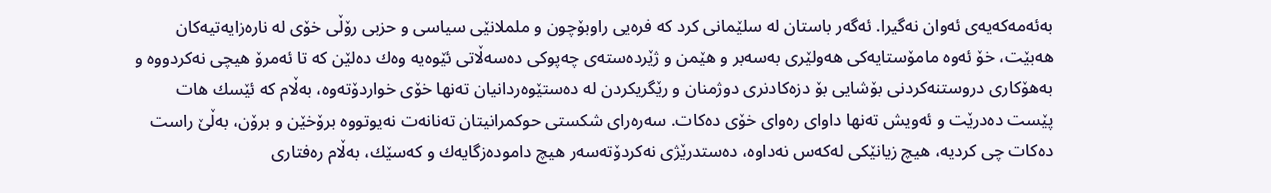به‌ئه‌مه‌كه‌یه‌ی ئه‌وان نه‌گیرا. ئه‌گه‌ر باستان له‌ سلێمانی كرد كه‌ فره‌یی راوبۆچون و ململانێی سیاسی و حزبی رۆڵی خۆی له‌ ناره‌زایه‌تیه‌كان هه‌بێت، خۆ ئه‌وه‌ مامۆستایه‌كی هه‌ولێری به‌سه‌بر و هێمن و ژێرده‌سته‌ی چه‌پوكی ده‌سه‌ڵاتی ئێوه‌یه‌ وه‌ك ده‌لێن‌ كه‌ تا ئه‌مرۆ هیچی نه‌كردووه‌ و به‌هۆكاری دروستنه‌كردنی بۆشایی بۆ دزه‌كادنری دوژمنان و رێگریكردن له‌ ده‌ستێوه‌ردانیان ته‌نها خۆی خواردۆته‌وه‌، به‌ڵام كه‌ ئێسك هات پێست ده‌درێت و ئه‌ویش ته‌نها داوای ره‌وای خۆی ده‌كات. سه‌ره‌رای شكستی حوكمرانیتان ته‌نانه‌ت نه‌یوتووه‌ برۆخێن و برۆن، به‌ڵێ راست ده‌كات چی كردیه‌، هیچ زیانێكی له‌كه‌س نه‌داوه‌، ده‌ستدرێژی نه‌كردۆته‌سه‌ر هیچ داموده‌زگایه‌ك و كه‌سێك، به‌ڵام ره‌فتاری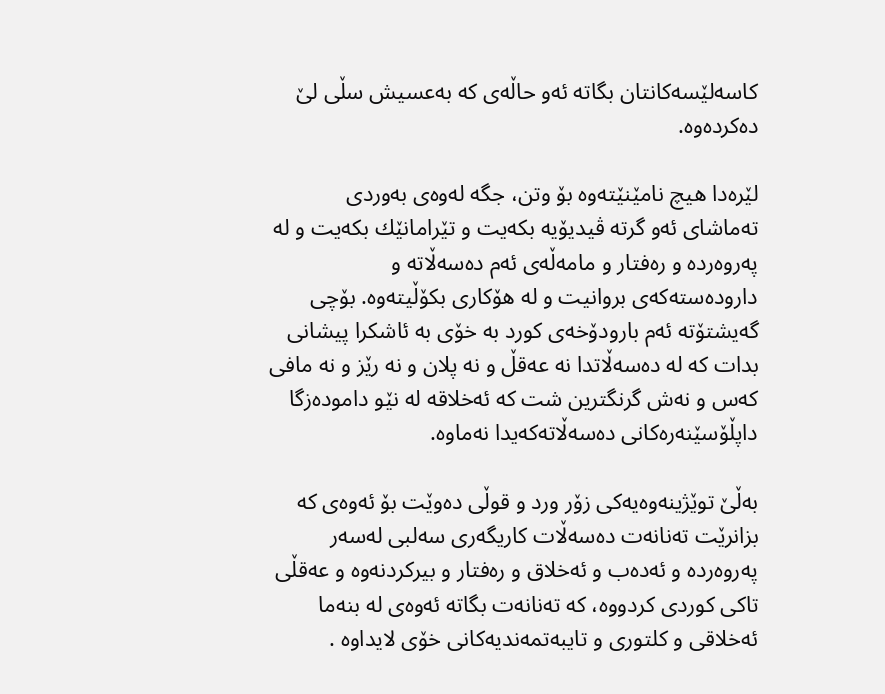كاسه‌لێسه‌كانتان بگاته‌ ئه‌و حاڵه‌ی كه‌ به‌عسیش سڵی لێ ده‌كرده‌وه‌.

لێره‌دا هیچ نامێنێته‌وه‌ بۆ وتن، جگه‌ له‌وه‌ی به‌وردی ته‌ماشای ئه‌و گرته‌ ڤیدیۆیه‌ بكه‌یت و تێرامانێك بكه‌یت و له‌ په‌روه‌رده‌ و ره‌فتار و مامه‌ڵه‌ی ئه‌م ده‌سه‌ڵاته‌ و داروده‌سته‌كه‌ی بروانیت‌ و له‌ هۆكاری بكۆڵیته‌وه‌. بۆچی گه‌یشتۆته‌ ئه‌م بارودۆخه‌ی كورد به‌ خۆی به‌ ئاشكرا پیشانی بدات كه‌ له‌ ده‌سه‌ڵاتدا نه‌ عه‌قڵ و نه‌ پلان و نه‌ رێز و نه‌ مافی كه‌س و نه‌ش گرنگترین شت كه‌ ئه‌خلاقه‌ له‌ نێو داموده‌زگا داپڵۆسێنه‌ره‌كانی ده‌سه‌ڵاته‌كه‌یدا نه‌ماوه‌.

به‌ڵێ توێژینه‌وه‌یه‌كی زۆر ورد و قوڵی ده‌وێت بۆ ئه‌وه‌ی كه‌ بزانرێت ته‌نانه‌ت ده‌سه‌ڵات كاریگه‌ری سه‌لبی له‌سه‌ر په‌روه‌رده‌ و ئه‌ده‌ب و ئه‌خلاق و ره‌فتار و بیركردنه‌وه‌ و عه‌قڵی تاكی كوردی كردووه‌، كه‌ ته‌نانه‌ت بگاته‌ ئه‌وه‌ی له‌ بنه‌ما ئه‌خلاقی و كلتوری و تایبه‌تمه‌ندیه‌كانی خۆی لایداوه‌ .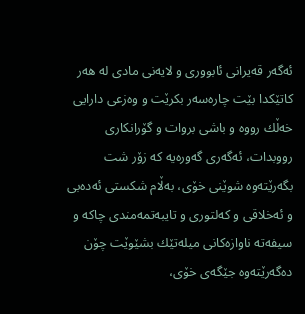ئه‌گه‌ر قه‌یرانی ئابووری و لایه‌نی مادی له‌ هه‌ر كاتێكدا بێت چاره‌سه‌ر بكرێت و وه‌زعی دارایی خه‌ڵك رووه‌ و باشی بروات و گۆرانكاری رووبدات، ئه‌گه‌ری گه‌وره‌یه‌ كه‌ زۆر شت بگه‌رێته‌وه‌ شوێنی خۆی، به‌ڵام شكستی ئه‌ده‌بی و ئه‌خلاقی و كه‌لتوری و تایبه‌تمه‌مندی چاكه‌ و سیفه‌ته‌ ناوازه‌كانی میله‌تێك بشێوێت چۆن ده‌گه‌رێته‌وه‌ جێگه‌ی خۆی،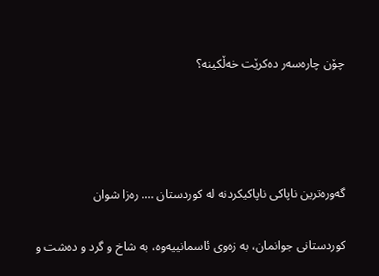چۆن چاره‌سه‌ر ده‌كرێت خه‌ڵكینه‌؟




گەورەترین ناپاکی ناپاکیکردنە لە کوردستان …. رەزا شوان

کوردستانی جوانمان، بە زەوی ئاسمانییەوە، بە شاخ و گرد و دەشت و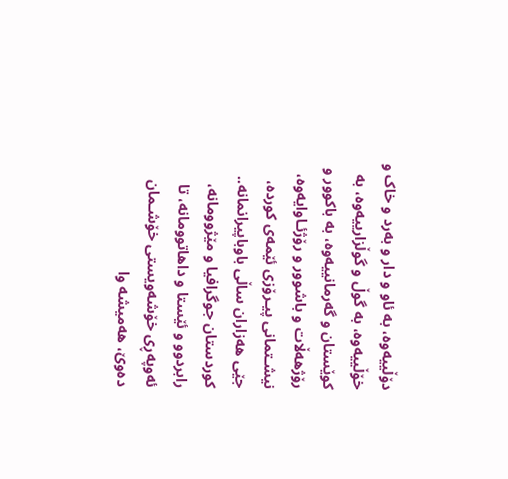دۆڵییەوە، بە ئاو و دار و بەرد و خاک و خۆڵییەوە، بە گوڵ و گوڵزارییەوە، بە کوێستان و گەرمانییەوە، بە باکوور و رۆژهەڵات و باشوور و رۆژئـاوایەوە، نیشـتمانی پیـرۆزی ئێمەی کوردە، جێی هەزاران ساڵی باوباپیرانمانە.. کوردستان جوگرافیا و مێژوومانە، رابردوو و ئێستا و داهاتوومانە، تا ئەوپەڕی خۆشەویستی خۆشـمان دەوێ، هەمیشە وا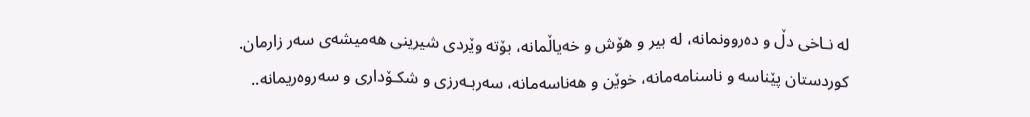لە نـاخی دڵ و دەروونمانە، لە بیر و هۆش و خەیاڵمانە، بۆتە وێردی شیرینی هەمیشەی سەر زارمان.
کوردستان پێناسە و ناسنامەمانە، خوێن و هەناسەمانە، سەربـەرزی و شکـۆداری و سەروەریمانە..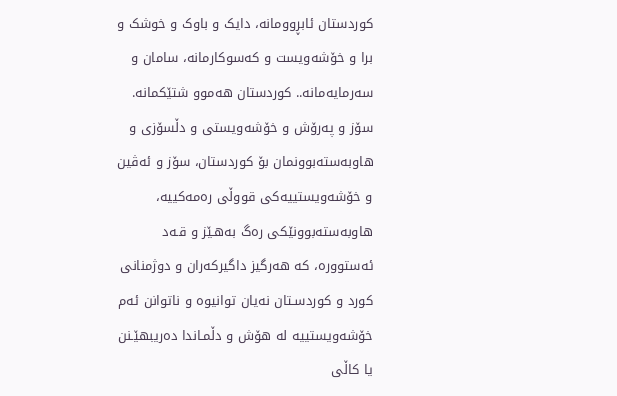کوردستان ئابڕوومانە، دایک و باوک و خوشک و برا و خۆشەویست و کەسوکارمانە، سامان و سەرمایەمانە.. کوردستان هەموو شتێکمانە.
سۆز و پەرۆش و خۆشەویستی و دڵسۆزی و هاوبەستەبوونمان بۆ کوردستان، سۆز و ئەڤین و خۆشەویستییەکی قووڵی رەمەکییە، هاوبەستەبوونێکی رەگ بەهـێز و قـەد ئەستوورە، کە هەرگیز داگیرکەران و دوژمنانی کورد و کوردسـتان نەیان توانیوە و ناتوانن ئەم خۆشەویستییە لە هۆش و دڵمـاندا دەریبهێـنن یا کاڵی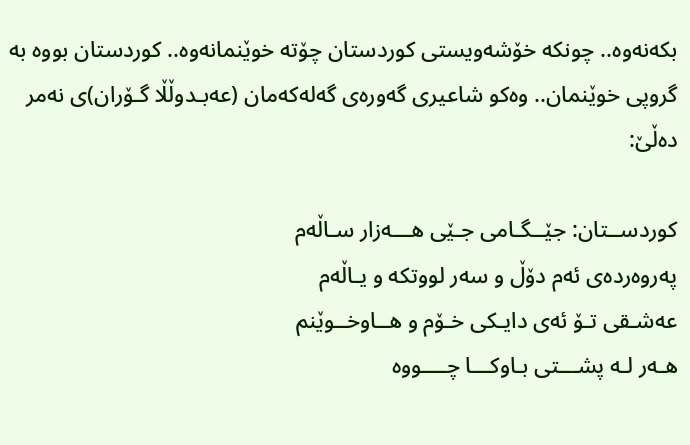بکەنەوە.. چونکە خۆشەویستی کوردستان چۆتە خوێنمانەوە.. کوردستان بووە بە گروپی خوێنمان.. وەکو شاعیری گەورەی گەلەکەمان (عەبـدوڵڵا گـۆران)ی نەمر دەڵێ:

کوردســتان: جێــگـامی جـێی هـــەزار سـاڵەم
پەروەردەی ئەم دۆڵ و سەر لووتکە و یـاڵەم
عەشـقی تـۆ ئەی دایـکی خـۆم و هــاوخــوێنم
هـەر لـە پشـــتی بـاوکـــا چــــووە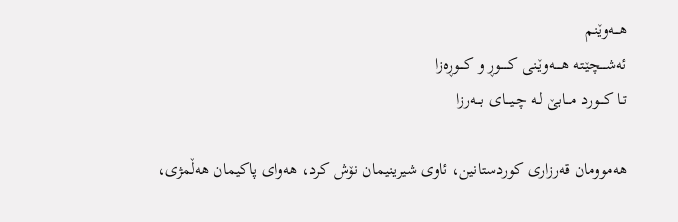هـــەوێنم
ئەشـــچێـتە هــــەوێـنی کـــــوڕ و کـــوڕەزا
تـا کـــورد مـــابێ لـە چـیـــای بـــەرزا

هەموومان قەرزاری کوردستانین، ئاوی شیرینیمان نۆش کرد، هەوای پاکیمان هەڵمژی،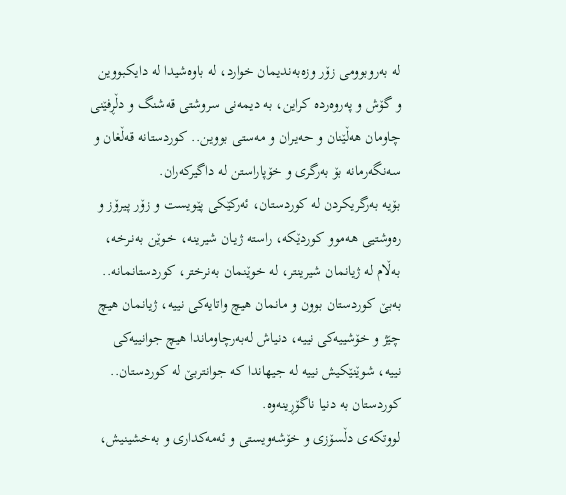لە بەروبوومی زۆر وزەبەندیمان خوارد، لە باوەشیدا لە دایکبووین و گۆش و پەروەردە کراین، بە دیمەنی سروشتی قەشنگ و دڵڕفێنی چاومان هەڵێنان و حەیـران و مەستی بووین.. کوردستانە قەڵغان و سەنگەرمانە بۆ بەرگری و خۆپاراستن لە داگیرکەران.
بۆیە بەرگریکردن لە کوردستان، ئەرکێکی پێویست و زۆر پیرۆز و رەوشتیی هەموو کوردێکە، راستە ژیـان شیرینە، خـوێن بەنـرخە، بەڵام لە ژیانمان شیرینتر، لە خوێنمان بەنرختر، کوردستانمانە.. بەبێ کوردستان بوون و مانمان هیچ واتایەکی نییە، ژیانمان هیچ چێژ و خۆشییەکی نییە، دنیاش لەبەرچاوماندا هیچ جوانییەکی نییە، شوێنێکیش نییە لە جیهاندا کە جوانتربێ لە کوردستان.. کوردستان بە دنیا ناگۆڕینەوە.
لووتکەی دڵسۆزی و خۆشەویستی و ئەمەکداری و بەخشینیش،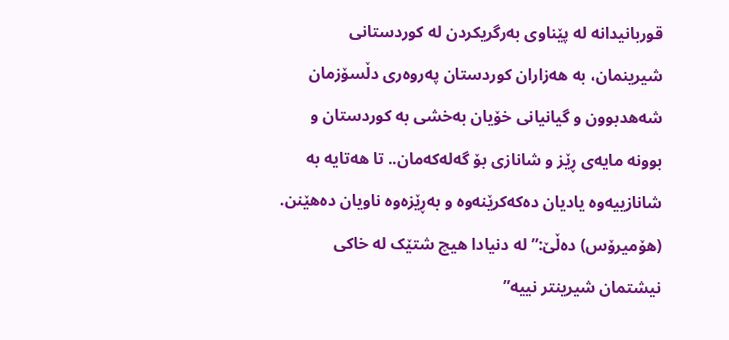قوربانیدانە لە پێناوی بەرگریکردن لە کوردستانی شیرینمان، بە هەزاران کوردستان پەروەری دڵسۆزمان شەهدبوون و گیانیانی خۆیان بەخشی بە کوردستان و بوونە مایەی ڕێز و شانازی بۆ گەلەکەمان.. تا هەتایە بە شانازییەوە یادیان دەکەکرێنەوە و بەڕێزەوە ناویان دەهێنن.
(هۆمیرۆس) دەڵێ:” لە دنیادا هیچ شتێک لە خاکی نیشتمان شیرینتر نییە”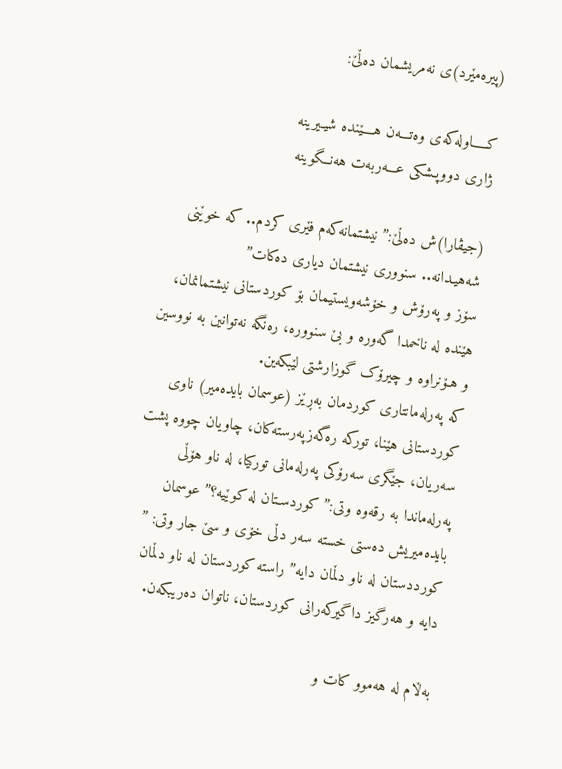(پیرەمێرد)ی نەمریشمان دەڵێ:

کـــــاولەکەی وەتـــەن هــــێندە شیـیرینە
ژاری دووپـشکی عـــەربەت هەنــگوینە

(جیڤارا)ش دەڵێ:” نیشتمانەکەم فێری کردم.. کە خوێنی شەهیـدانە.. سنووری نیشتمان دیاری دەکات”
سۆز و پەرۆش و خۆشەویستیمان بۆ کوردستانی نیشتمانمان، هێندە لە ناخمدا گەورە و بێ سنوورە، رەنگە نەتوانین بە نووسین و هـۆنراوە و چیرۆک گوزارشتی لێبکەین.
کە پەرلەمانتاری کوردمان بەڕێز (عوسمان بایدەمیر) ناوی کوردستانی هێنا، تورکە رەگەزپەرستەکان، چاویان چووە پشت سەریان، جێگری سەرۆکی پەرلەمانی تورکیا، لە ناو هۆڵی پەرلەماندا بە رقەوە وتی:” کوردسـتان لە کوێیە؟” عوسمان بایدەمیریش دەستی خستە سەر دڵی خۆی و سێ جار وتی: ” کورددستان لە ناو دڵمان دایە” راستە کوردستان لە ناو دڵمان دایە و هەرگیز داگیرکەرانی کوردستان، ناتوان دەریبکەن.

بەڵام لە هەموو کات و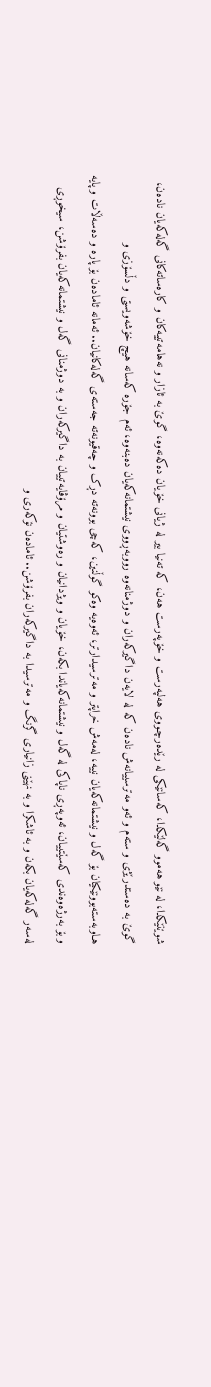شوێنێکدا، لە نێو هەموو گەلێکدا، کەسانێکی لە رێدەرچـووی هەلپەرست و خۆپەرست هەن، کە تەنیا بیر لە ژیانی خۆیان دەکەنەوە، گوێ بە ئازار و نەهامەتییەکان و کارەساتەکانی گەلەکەیان نادەن، گوێ بە دەستدرێژی و ستەم و ئەو مەترسییانەش نادەن کە لە لایەن داگیرکەران و دوژمنانەوە رووبەڕووی نیشتمانەکەیان دەبنەوە، ئەم جۆرە کەسانە هیچ خۆشەویستی و دڵسۆزی و هـاوبەستەبوونێکیان بۆ گەل و نیشتمانەکەیان نییە، لەمەش خراپتر و مەترسیدارتر، ئەوەیە وەکو گوڵنین، کەچی بوونەتە دڕک و چەقیونەتە جەستەی گەلەکانیان.. ئەمانە ئامادەن بۆ پارە و دەسەڵات و پایە و بۆ بەرژەوەندی کەسێتییان، ئەوپەڕی ناپاکی لە گەل و نیشتمانەکەیاندا بکەن، خۆیان و ویژدانیان و رەوشتیان و مرۆڤایەتییان بە داگیرکەران و بە دوژمنانی گەل و نیشتمانەکەیان بفرۆشن، سیخوڕی لەسەر گەلەکەیان بکەن و بە ئاشکرا و بە نهێنی زانیاری گرنگ و مەترسیدا بە داگیرکەران بفرۆشن.. ئامادەن نۆکەری و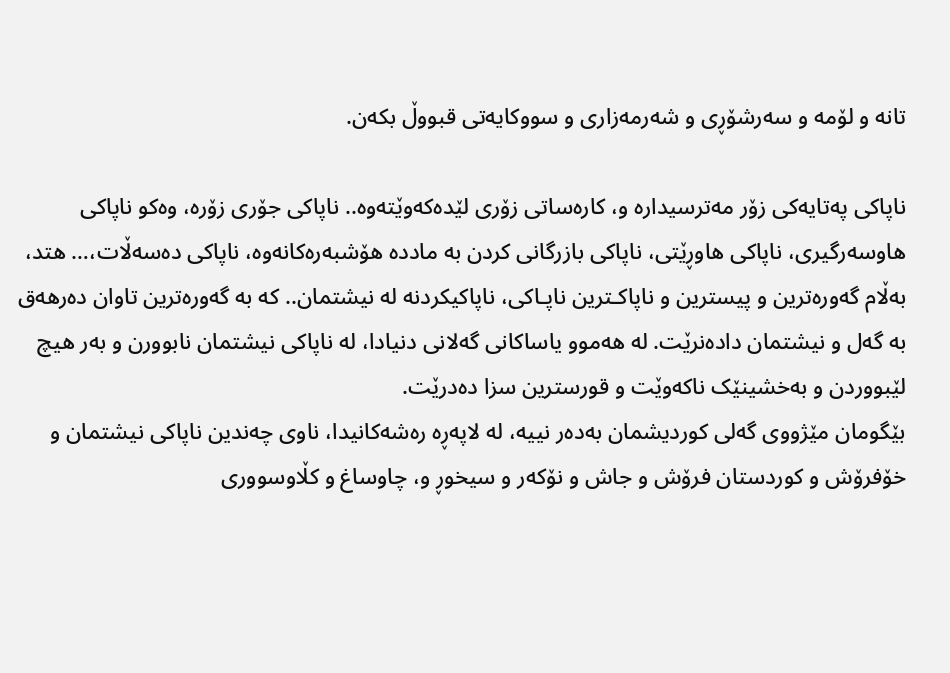تانە و لۆمە و سەرشۆڕی و شەرمەزاری و سووکایەتی قبووڵ بکەن.

ناپاکی پەتایەکی زۆر مەترسیدارە و، کارەساتی زۆری لێدەکەوێتەوە.. ناپاکی جۆری زۆرە، وەکو ناپاکی هاوسەرگیری، ناپاکی هاوڕێتی، ناپاکی بازرگانی کردن بە ماددە هۆشبەرەکانەوە، ناپاکی دەسەڵات،… هتد، بەڵام گەورەترین و پیسترین و ناپاکـترین ناپـاکی، ناپاکیکردنە لە نیشتمان.. کە بە گەورەترین تاوان دەرهەق بە گەل و نیشتمان دادەنرێت. لە هەموو یاساکانی گەلانی دنیادا، لە ناپاکی نیشتمان نابوورن و بەر هیچ لێبووردن و بەخشینێک ناکەوێت و قورسترین سزا دەدرێت.
بێگومان مێژووی گەلی کوردیشمان بەدەر نییە، لە لاپەڕە رەشەکانیدا، ناوی چەندین ناپاکی نیشتمان و خۆفرۆش و کوردستان فرۆش و جاش و نۆکەر و سیخوڕ و، چاوساغ و کڵاوسووری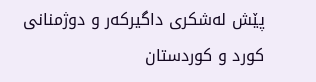پێش لەشکری داگیرکەر و دوژمنانی کورد و کوردستان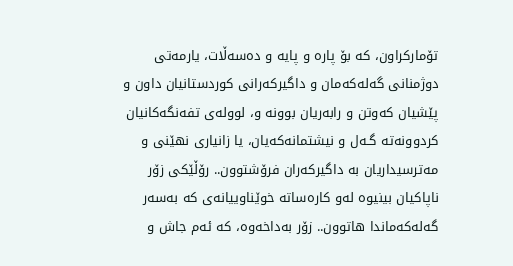تۆمارکراون، کە بۆ پارە و پایە و دەسەڵات، یارمەتی دوژمنانی گەلەکەمان و داگیرکەرانی کوردستانیان داون و پێشیان کەوتن و رابەریان بوونە و، لوولەی تفەنگەکانیان کردوونەتە گـەل و نیشتمانەکەیان، یا زانیاری نهێنی و مەترسیداریان بە داگیرکەران فرۆشتوون.. رۆڵێکی زۆر ناپاکیان بینیوە لەو کارەساتە خوێناوییانەی کە بەسەر گەلەکەماندا هاتوون.. زۆر بەداخەوە، کە ئەم جاش و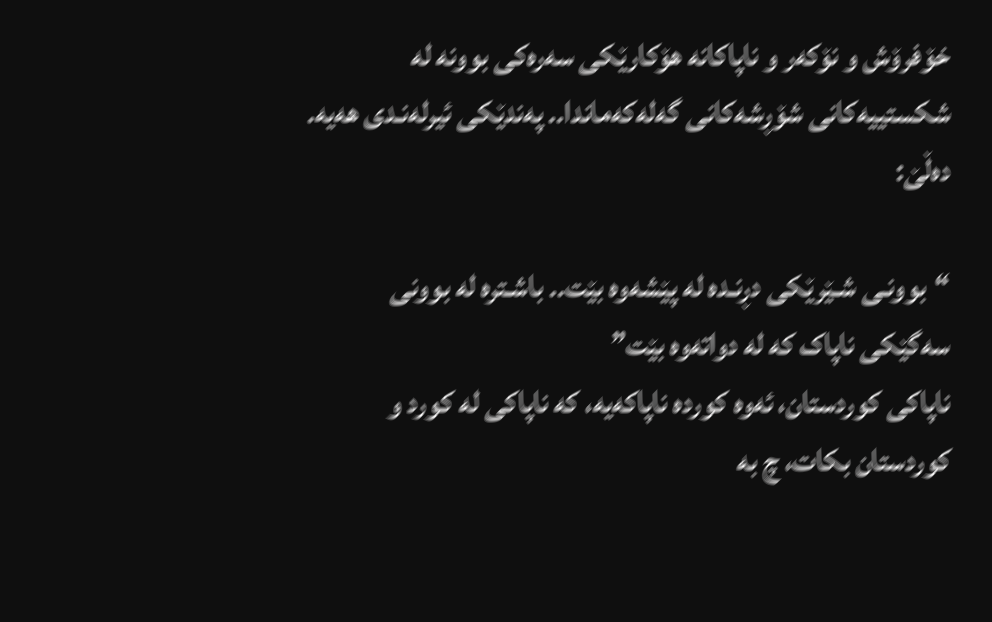خۆفرۆش و نۆکەر و ناپاکانە هۆکارێکی سەرەکی بوونە لە شکستییەکانی شۆڕشەکانی گەلەکەماندا.. پەندێکی ئیرلەنـدی هەیە. دەڵێ:

“بوونـی شـێرێكی دڕنـدە لە پێشەوە بێت.. باشـترە لە بوونی سەگێکی ناپاک کە لە دواتەوە بێت”
ناپاکی کوردستان، ئەوە کوردە ناپاکەیە، کە ناپاکی لە کورد و کوردستان بکات، چ بە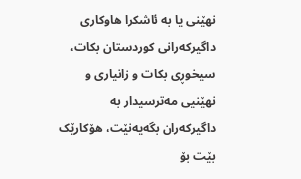نهێنی یا بە ئاشکرا هاوکاری داگیرکەرانی کوردستان بکات، سیخوڕی بکات و زانیاری و نهێنیی مەترسیدار بە داگیرکەران بگەیەنێت، هۆکارێک بێت بۆ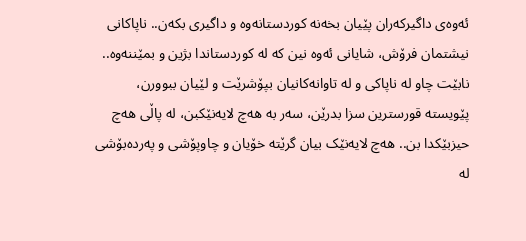ئەوەی داگیرکەران پێیان بخەنە کوردستانەوە و داگیری بکەن.. ناپاکانی نیشتمان فرۆش، شایانی ئەوە نین کە لە کوردستاندا بژین و بمێننەوە.. نابێت چاو لە ناپاکی و لە تاوانەکانیان بپۆشرێت و لێیان ببوورن، پێویستە قورسترین سزا بدرێن، سەر بە هەچ لایەنێکبن، لە پاڵی هەچ حیزبێکدا بن.. هەچ لایەنێک بیان گرێتە خۆیان و چاوپۆشی و پەردەبۆشی لە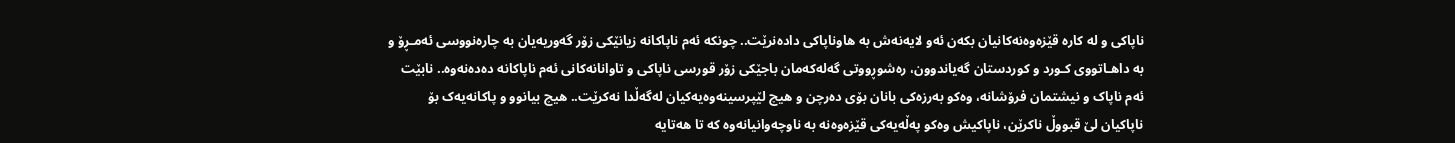ناپاکی و لە کارە قێزەوەنەکانیان بکەن ئەو لایەنەش بە هاوناپاکی دادەنرێت.. چونکە ئەم ناپاکانە زیانێکی زۆر گەوریەیان بە چارەنووسی ئەمـڕۆ و بە داهـاتووی کـورد و کوردستان گەیاندوون، رەشوڕووتی گەلەکەمان باجێکی زۆر قورسی ناپاکی و تاوانانەکانی ئەم ناپاکانە دەدەنەوە.. نابێت ئەم ناپاک و نیشتمان فرۆشانە، وەکو بەرزەکی بانان بۆی دەرچن و هیچ لێپرسینەوەیەکیان لەگەڵدا نەکرێت.. هیچ بیانوو و پاکانەیەک بۆ ناپاکیان لێ قبووڵ ناکرێن، ناپاکیش وەکو پەڵەیەکی قێزەوەنە بە ناوچەوانیانەوە کە تا هەتایە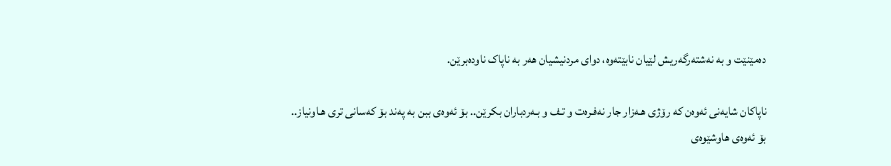دەمێنێت و بە نەشتەرگەریش لێیان نابێتەوە، دوای مردنیشیان هەر بە ناپاک ناودەبرێن.

ناپاکان شایەنی ئەوەن کە رۆژی هـەزار جار نەفـرەت و تـف و بـەردباران بکرێن.. بۆ ئەوەی ببن بە پەند بۆ کەسانی تری هـاونیاز.. بۆ ئەوەی هاوشێوەی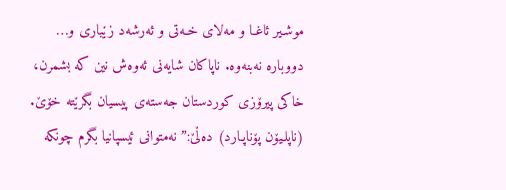موشـیر ئاغـا و مەلای خـەتی و ئەرشەد زێباری و… دووبارە نەبنەوە. ناپاکان شایەنی ئەوەش نین کە بشمرن، خاکی پیرۆزی کوردستان جەستەی پیسیان بگرێتە خۆێ.
(ناپلـیۆن پۆناپـارد) دەڵێ:” نەمتوانی ئیسپانیا بگرم چونکە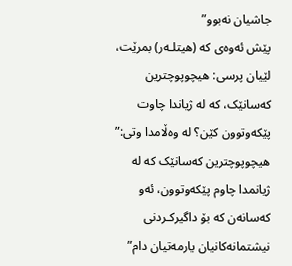جاشیان نەبوو”
پێش ئەوەی کە (هیتلـەر) بمرێت، لێیان پرسی: هیچوپوچترین کەسانێک، کە لە ژیاندا چاوت پێکەوتوون کێن؟ لە وەڵامدا وتی:” هیچوپوچترین کەسانێک کە لە ژیانمدا چاوم پێکەوتوون، ئەو کەسانەن کە بۆ داگیرکـردنی نیشتمانەکانیان یارمەتیان دام”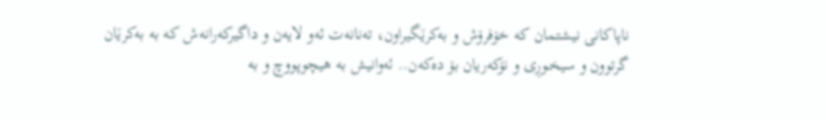ناپاکانی نیشتمان کە خۆفرۆش و بەکرێگیراون، تەنانەت ئەو لایەن و داگیرکەرانەش کە بە بەکرێان گرتوون و سیخـوڕی و نۆکەریان بۆ دەکەن.. ئەوانیش بە هیچوپووچ و بە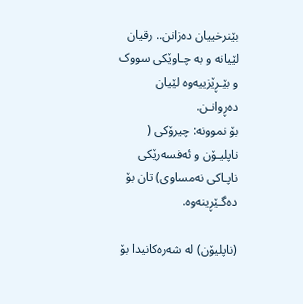بێنرخییان دەزانن.. رقیان لێیانە و بە چـاوێکی سووک و بێـڕێزییەوە لێیان دەڕوانـن.
بۆ نموونە: چیرۆکی ( ناپلیـۆن و ئەفسەرێکی ناپـاکی نەمساوی) تان بۆ دەگـێڕینەوە.

(ناپلیۆن) لە شەرەکانیدا بۆ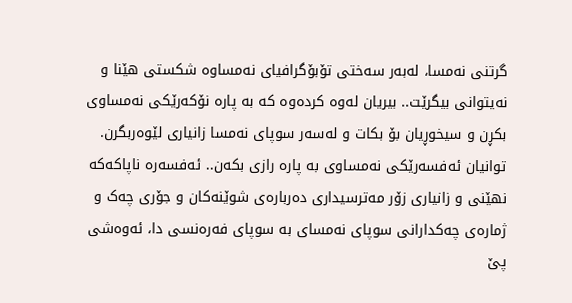گرتنی نەمسا، لەبەر سەختی تۆبۆگرافیای نەمساوە شکستی هێنا و نەیتوانی بیگرێت.. بیریان لەوە کردەوە کە بە پارە نۆکەرێکی نەمساوی بکڕن و سیخوڕیان بۆ بکات و لەسەر سوپای نەمسا زانیاری لێوەربگرن. توانیان ئەفسەرێکی نەمساوی بە پارە رازی بکەن.. ئەفسەرە ناپاکەکە نهێنی و زانیاری زۆر مەترسیداری دەربارەی شوێنەکان و جۆری چەک و ژمارەی چەکدارانی سوپای نەمسای بە سوپای فەرەنسی دا، ئەوەشی پێ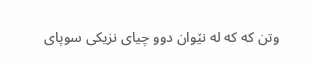وتن کە کە لە نێوان دوو چیای نزیکی سوپای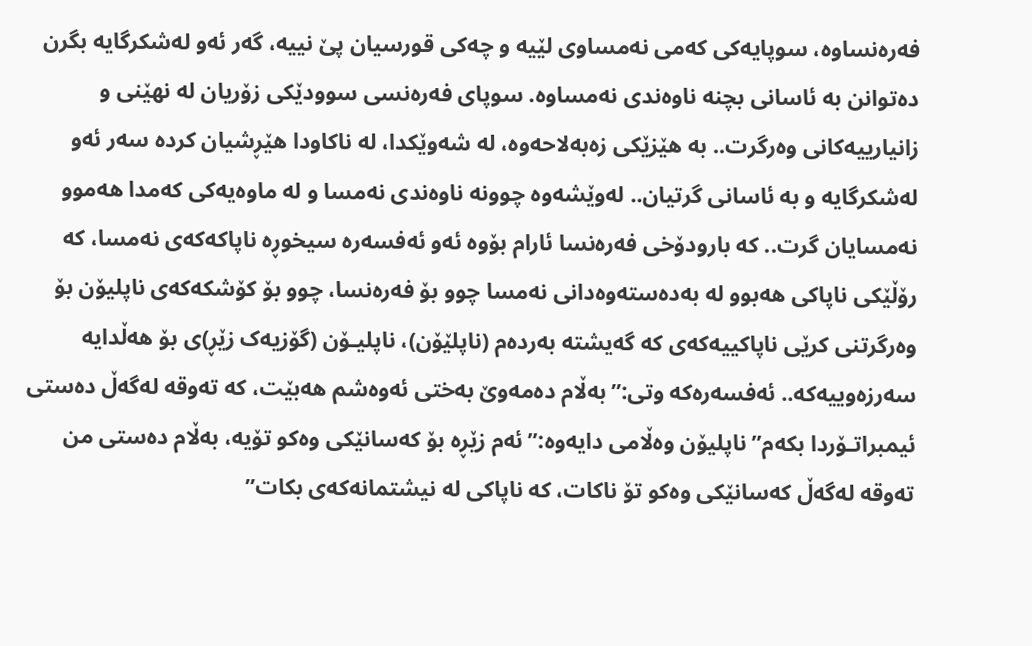فەرەنساوە، سوپایەکی کەمی نەمساوی لێیە و چەکی قورسیان پێ نییە، گەر ئەو لەشکرگایە بگرن دەتوانن بە ئاسانی بچنە ناوەندی نەمساوە. سوپای فەرەنسی سوودێکی زۆریان لە نهێنی و زانیارییەکانی وەرگرت.. بە هێزێکی زەبەلاحەوە، لە شەوێکدا، لە ناکاودا هێڕشیان کردە سەر ئەو لەشکرگایە و بە ئاسانی گرتیان.. لەوێشەوە چوونە ناوەندی نەمسا و لە ماوەیەکی کەمدا هەموو نەمسایان گرت.. کە بارودۆخی فەرەنسا ئارام بۆوە ئەو ئەفسەرە سیخوڕە ناپاکەکەی نەمسا، کە رۆڵێکی ناپاکی هەبوو لە بەدەستەوەدانی نەمسا چوو بۆ فەرەنسا، چوو بۆ کۆشکەکەی ناپلیۆن بۆ وەرگرتنی کرێی ناپاکییەکەی کە گەیشتە بەردەم (ناپلێۆن)، ناپلیـۆن (گۆزیەک زێڕ)ی بۆ هەڵدایە سەرزەوییەکە.. ئەفسەرەکە وتی:”بەڵام دەمەوێ بەختی ئەوەشم هەبێت، کە تەوقە لەگەڵ دەستی ئیمبراتـۆردا بکەم” ناپلیۆن وەڵامی دایەوە:”ئەم زێڕە بۆ کەسانێکی وەکو تۆیە، بەڵام دەستی من تەوقە لەگەڵ کەسانێکی وەکو تۆ ناکات، کە ناپاکی لە نیشتمانەکەی بکات”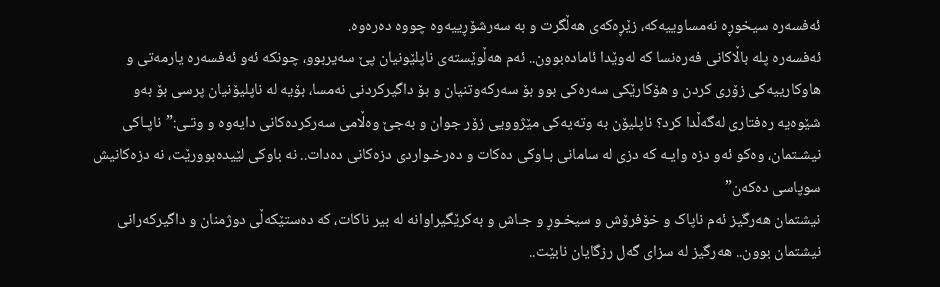ئەفسەرە سیخوڕە نەمساوییەکە، زێڕەکەی هەڵگرت و بە سەرشۆڕییەوە چووە دەرەوە.
ئەفسەرە پلە باڵاکانی فەرەنسا کە لەوێدا ئامادەبوون.. ئەم هەڵوێستەی ناپلێونیان پێ سەیربوو، چونکە ئەو ئەفسەرە یارمەتی و هاوکارییەکی زۆری کردن و هۆکارێکی سەرەکی بوو بۆ سەرکەوتنیان و بۆ داگیرکردنی نەمسا، بۆیە لە ناپلیۆنیان پرسی بۆ بەو شێوەیە رەفتاری لەگەڵدا کرد؟ ناپلیۆن بە وتەیەکی مێژوویی زۆر جوان و بەجێ وەڵامی سەرکردەکانی دایەوە و وتـی:”ناپـاکی نیشـتمان، وەکو ئەو دزە وایـە کە دزی لە سامانی بـاوکی دەکات و دەرخـواردی دزەکانی دەدات.. نە باوکی لێیدەبوورێت، نە دزەکانیش سوپاسی دەکەن”
نیشتمان هەرگیز ئەم ناپاک و خۆفرۆش و سیخـوڕ و جـاش و بەکرێگیراوانە لە بیر ناکات، کە دەستێکەڵی دوژمنان و داگیرکەرانی نیشتمان بوون.. هەرگیز لە سزای گەل رزگایان نابێت..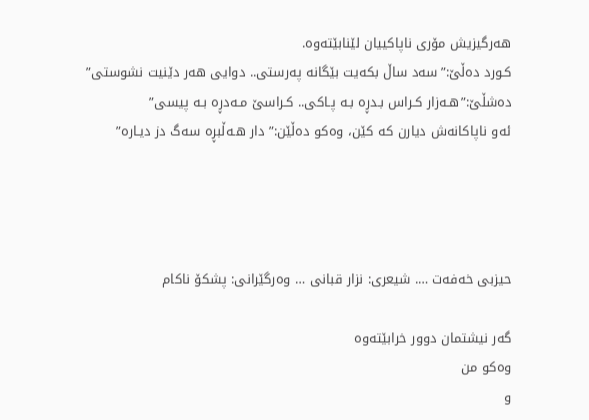هەرگیزیش مۆری ناپاکییان لێنابێتەوە.
کـورد دەڵێ:”سەد ساڵ بکەیت بێگانە پەرستی.. دوایی هەر دێنیت نشوستی”
دەشڵێ:”هـەزار کـراس بـدڕە بـە پـاکی.. کـراسێ مـەدڕە بـە پیسی”
ئەو ناپاکانەش دیارن کە کێن، وەکو دەڵێن:” دار هـەڵبڕە سەگ دز دیـارە”




حیزبی خەفەت …. شیعری: نزار قبانی … وەرگێرانی: پشکۆ ناکام

گەر نیشتمان دوور خرابێتەوە
وەکو من
و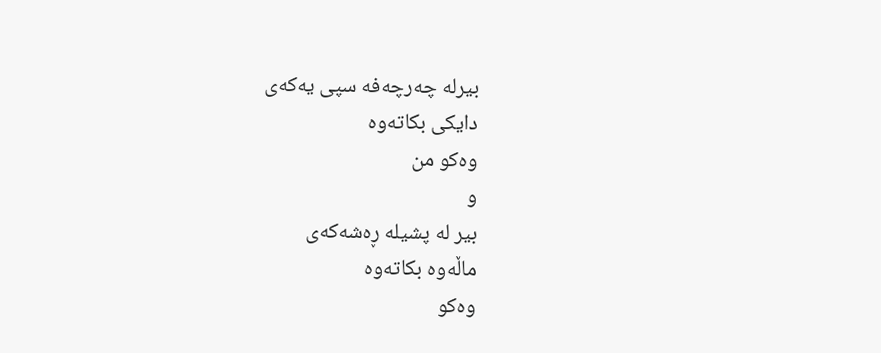بیرلە چەرچەفە سپی یەکەی
دایکی بکاتەوە
وەکو من
و
بیر لە پشیلە ڕەشەکەی
ماڵەوە بکاتەوە
وەکو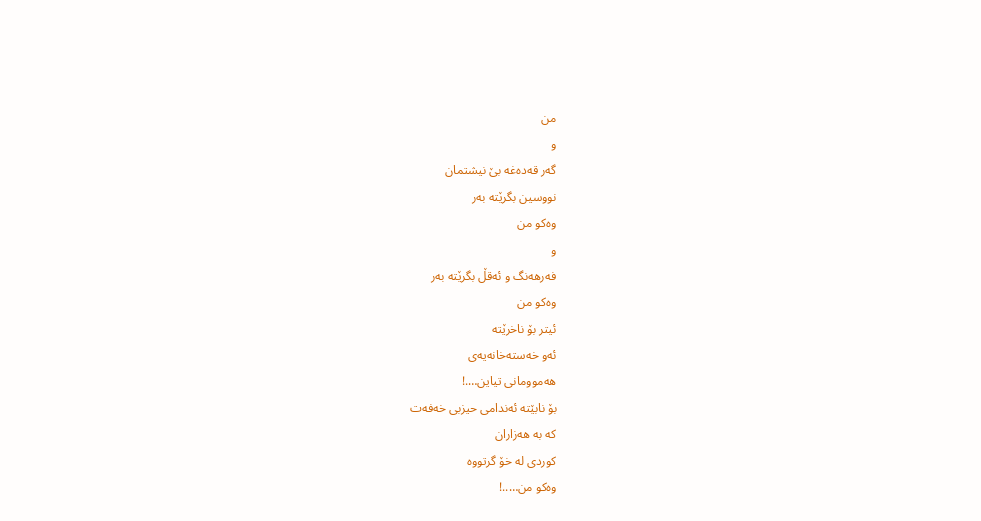من
و
گەر قەدەغە بێ نیشتمان
نووسین بگرێتە بەر
وەکو من
و
فەرهەنگ و ئەقڵ بگرێتە بەر
وەکو من
ئیتر بۆ ناخرێتە
ئەو خەستەخانەیەی
هەموومانی تیاین….!
بۆ نابێتە ئەندامی حیزبی خەفەت
كە بە هەزاران
كوردی لە خۆ گرتووە
وەکو من…..!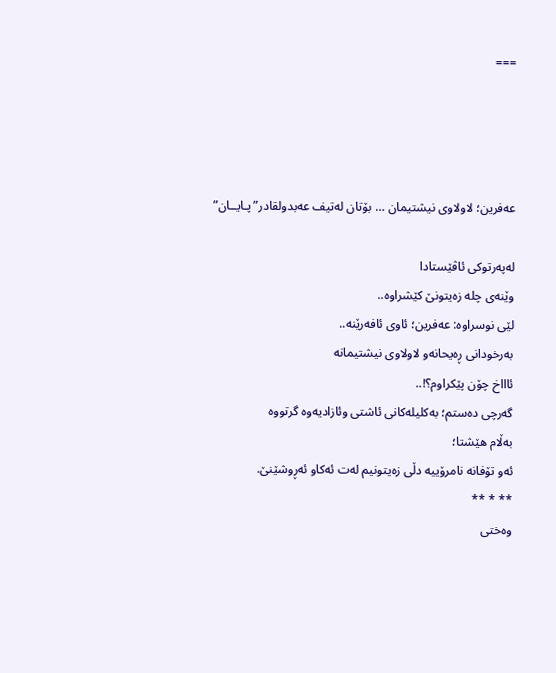===




عەفرین؛ لاولاوی نیشتیمان … بۆتان لەتیف عەبدولقادر”پـایــان”

لەپەرتوکی ئاڤێستادا
وێنەی چلە زەیتونێ کێشراوە..
لێی نوسراوە: عەفرین؛ ئاوی ئافەرێنە..
بەرخودانی ڕەیحانەو لاولاوی نیشتیمانە
ئاااخ چۆن پێکراوم؟!..
گەرچی دەستم؛ بەکلیلەکانی ئاشتی وئازادیەوە گرتووە
بەڵام هێشتا؛
ئەو تۆفانە نامرۆییە دڵی زەیتونیم لەت ئەکاو ئەڕوشێنێ.
** * **
وەختی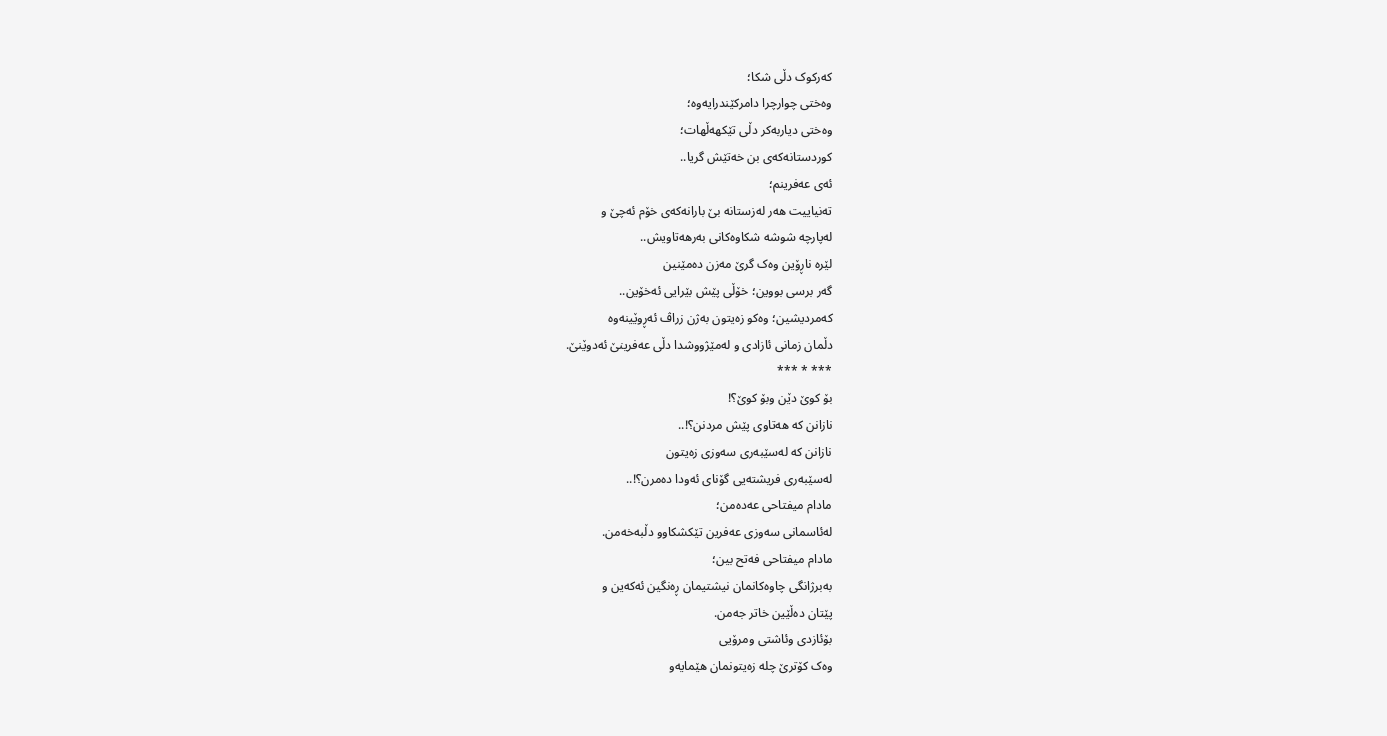کەرکوک دڵی شکا؛
وەختی چوارچرا دامرکێندرایەوە؛
وەختی دیاربەکر دڵی تێکهەڵهات؛
کوردستانەکەی بن خەتێش گریا..
ئەی عەفرینم؛
تەنیاییت هەر لەزستانە بێ بارانەکەی خۆم ئەچێ و
لەپارچە شوشە شکاوەکانی بەرهەتاویش..
لێرە ناڕۆین وەک گرێ مەزن دەمێنین
گەر برسی بووین؛ خۆڵی پێش بێرایی ئەخۆین..
کەمردیشین؛ وەکو زەیتون بەژن زراڤ ئەڕوێینەوە
دڵمان زمانی ئازادی و لەمێژووشدا دڵی عەفرینێ ئەدوێنێ.
*** * ***
بۆ کوێ دێن وبۆ کوێ؟!
نازانن کە هەتاوی پێش مردنن؟!..
نازانن کە لەسێبەری سەوزی زەیتون
لەسێبەری فریشتەیی گۆنای ئەودا دەمرن؟!..
مادام میفتاحی عەدەمن؛
لەئاسمانی سەوزی عەفرین تێکشکاوو دڵبەخەمن.
مادام میفتاحی فەتح بین؛
بەبرژانگی چاوەکانمان نیشتیمان ڕەنگین ئەکەین و
پێتان دەڵێین خاتر جەمن.
بۆئازدی وئاشتی ومرۆیی
وەک کۆترێ چلە زەیتونمان هێمایەو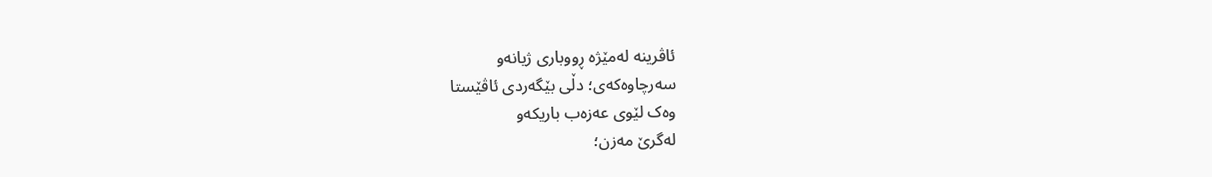ئاڤرینە لەمێژە ڕووباری ژیانەو
سەرچاوەکەی؛ دڵی بێگەردی ئاڤێستا
وەک لێوی عەزەب باریکەو
لەگرێ مەزن؛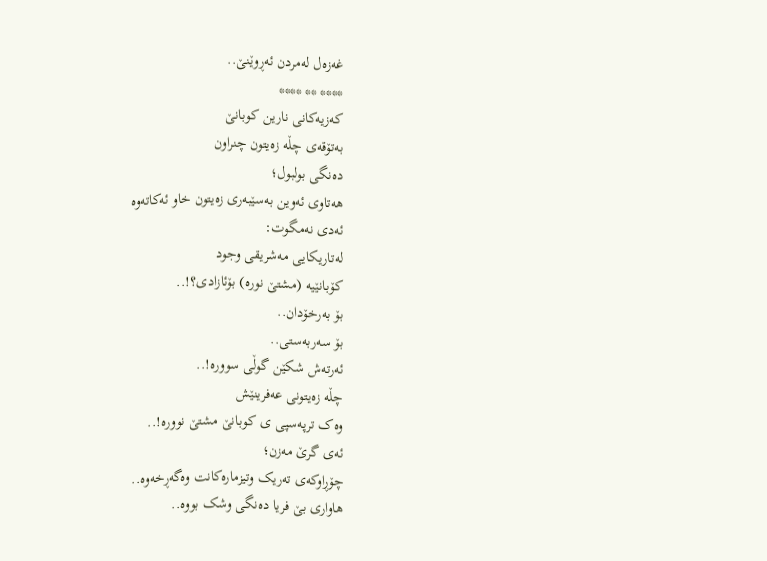غەزەل لەمردن ئەڕوێنێ..
**** ** ****
کەزیەکانی نارین کوبانێ
بەتۆقەی چڵە زەیتون چنراون
دەنگی بولبول؛
هەتاوی ئەوین بەسێبەری زەیتون خاو ئەکاتەوە
ئەدی نەمگوت:
لەتاریکایی مەشریقی وجود
کۆبانێیە (مشتێ نورە) بۆئازادی؟!..
بۆ بەرخۆدان..
بۆ سەربەستی..
ئەرتەش شکێن گوڵی سوورە!..
چڵە زەیتونی عەفرینێش
وەک ترپەسپی ی کوبانێ مشتێ نوورە!..
ئەی گرێ مەزن؛
چۆڕاوکەی تەریک وتیزمارەکانت وەگەڕخەوە..
هاواری بێ فریا دەنگی وشک بووە..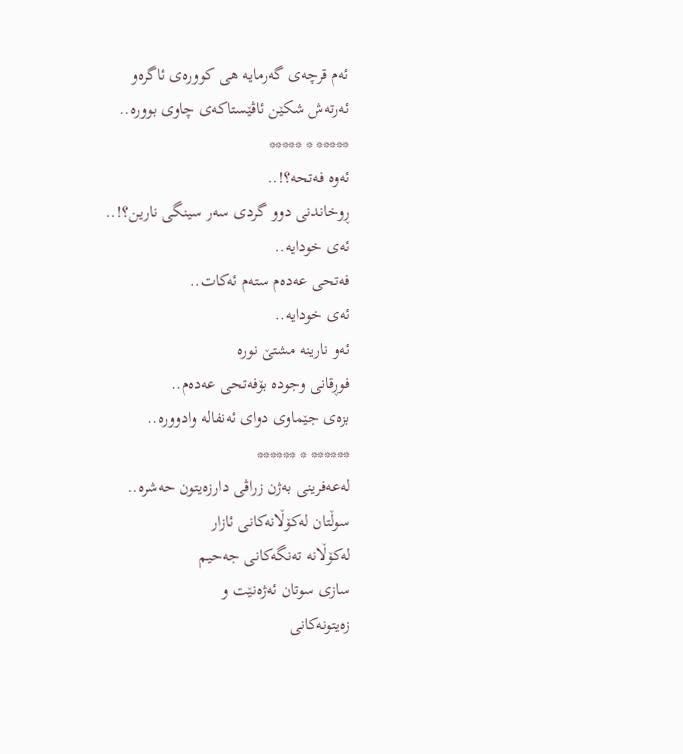ئەم قرچەی گەرمایە هی کوورەی ئاگرەو
ئەرتەش شکێن ئاڤێستاکەی چاوی بوورە..
***** * *****
ئەوە فەتحە؟!..
ڕوخاندنی دوو گردی سەر سینگی نارین؟!..
ئەی خودایە..
فەتحی عەدەم ستەم ئەکات..
ئەی خودایە..
ئەو نارینە مشتێ نورە
فوڕقانی وجودە بۆفەتحی عەدەم..
بزەی جێماوی دوای ئەنفالە وادوورە..
****** * ******
لەعەفرینی بەژن زراڤی دارزەیتون حەشرە..
سوڵتان لەکۆڵانەکانی ئازار
لەکۆڵانە تەنگەکانی جەحیم
سازی سوتان ئەژەنێت و
زەیتونەکانی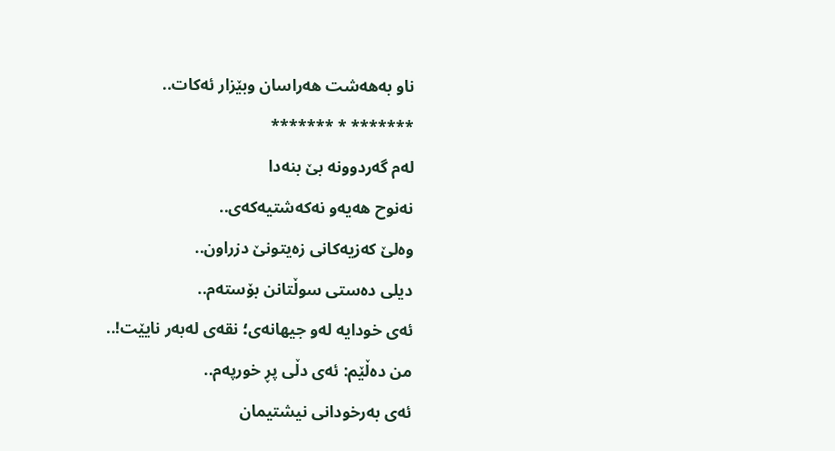ناو بەهەشت هەراسان وبێزار ئەکات..
******* * *******
لەم گەردوونە بێ بنەدا
نەنوح هەیەو نەکەشتیەکەی..
وەلێ کەزیەکانی زەیتونێ دزراون..
دیلی دەستی سوڵتانن بۆستەم..
ئەی خودایە لەو جیهانەی؛ نقەی لەبەر نایێت!..
من دەڵێم: ئەی دڵی پڕ خورپەم..
ئەی بەرخودانی نیشتیمان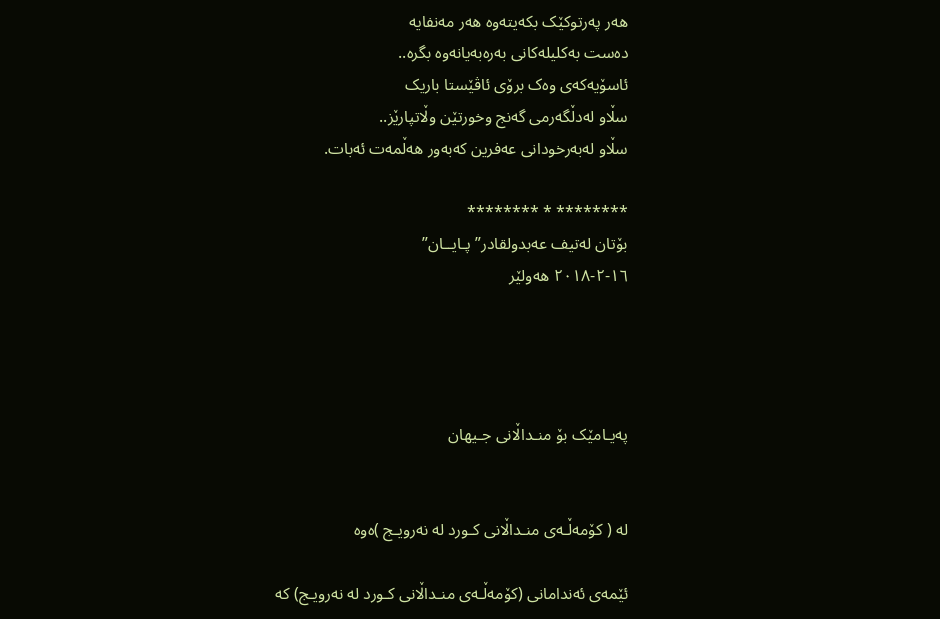هەر پەرتوکێک بکەیتەوە هەر مەنفایە
دەست بەکلیلەکانی بەرەبەیانەوە بگرە..
ئاسۆیەکەی وەک برۆی ئاڤێستا باریک
سڵاو لەدڵگەرمی گەنج وخورتێن وڵاتپارێز..
سڵاو لەبەرخودانی عەفرین کەبەور هەڵمەت ئەبات.

******** * ********
بۆتان لەتیف عەبدولقادر”پـایــان”
١٦-٢-٢٠١٨ هەولێر




پەیـامێک بۆ منـداڵانی جـیهان


لە ( کۆمەڵـەی منـداڵانی کـورد لە نەرویـج )ەوە

ئێمەی ئەندامانی (کۆمەڵـەی منـداڵانی کـورد لە نەرویـج) کە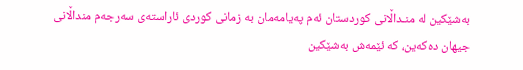بەشێکین لە منـداڵانی کوردستان ئەم پەیامەمان بە زمانی کوردی ئاراستەی سەرجەم منداڵانی جیهان دەکەین، کە ئێمەش بەشێکین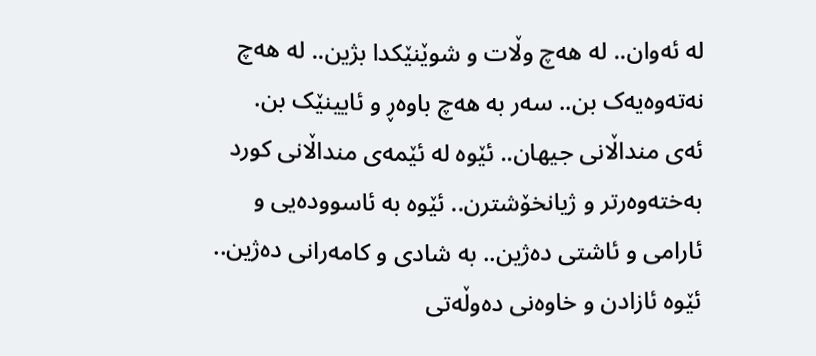لە ئەوان.. لە هەچ وڵات و شوێنێکدا بژین.. لە هەچ نەتەوەیەک بن.. سەر بە هەچ باوەڕ و ئایینێک بن.
ئەی منداڵانی جیهان.. ئێوە لە ئێمەی منداڵانی کورد بەختەوەرتر و ژیانخۆشترن.. ئێوە بە ئاسوودەیی و ئارامی و ئاشتی دەژین.. بە شادی و کامەرانی دەژین.. ئێوە ئازادن و خاوەنی دەوڵەتی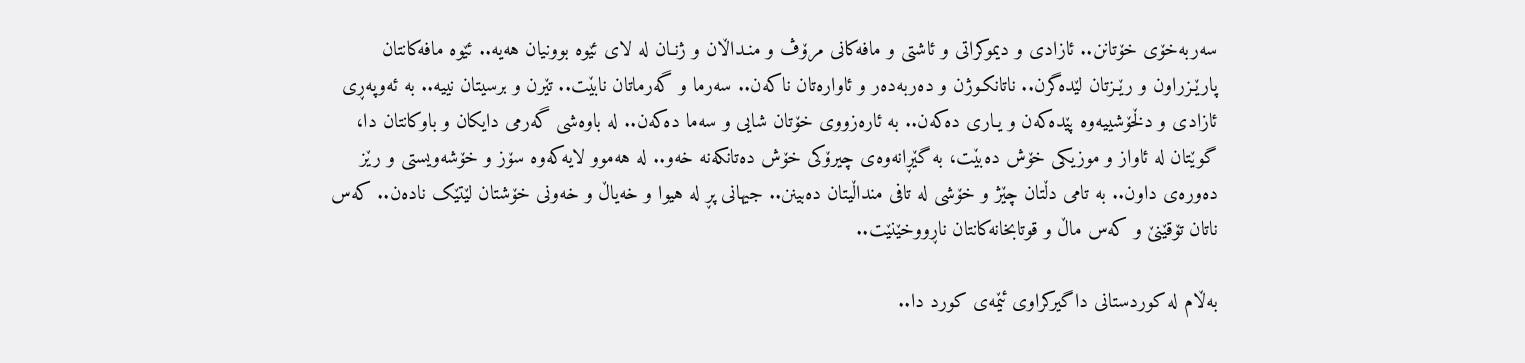سەربەخۆی خۆتانن.. ئازادی و دیموکراتی و ئاشتی و مافەکانی مرۆڤ و منـداڵان و ژنـان لە لای ئێوە بوونیان هەیە.. ئێوە مافەکانتان پارێـزراون و رێـزتان لێدەگرن.. ناتانکـوژن و دەربەدەر و ئاوارەتان ناکەن.. سەرما و گەرماتان نابێت.. تێرن و برسیتان نییە.. بە ئەوپەڕی ئازادی و دڵخۆشییەوە پێدەکەن و یـاری دەکەن.. بە ئارەزووی خۆتان شایی و سەما دەکەن.. لە باوەشی گەرمی دایکان و باوکانتان دا، گوێتان لە ئاواز و موزیکی خۆش دەبێت، بە گێڕانەوەی چیرۆکی خۆش دەتانکەنە خەو.. لە هەموو لایەکەوە سۆز و خۆشەویستی و رێز دەورەی داون.. بە تامی دڵتان چێژ و خۆشی لە تافی منداڵیتان دەبینن.. جیهانی پڕ لە هیوا و خەیاڵ و خەونی خۆشتان لێتێک نادەن.. کەس ناتان تۆقێنێ و کەس ماڵ و قوتابخانەکانتان ناڕووخێنێت..

بەڵام لە کوردستانی داگیرکراوی ئێمەی کورد دا..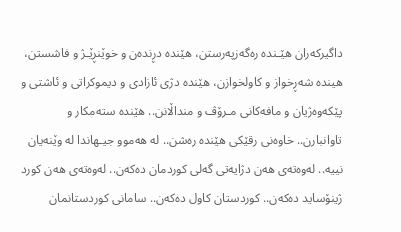داگیرکەران هێـندە رەگەزپەرستن، هێندە دڕندەن و خوێنڕێـژ و فاشستن، هیندە شەڕخواز و کاولخوازن، هێندە دژی ئازادی و دیموکراتی و ئاشتی و پێکەوەژیان و مافەکانی مـرۆڤ و منداڵانن.. هێندە ستەمکار و تاوانبارن.. خاوەنی رقێکی هێندە رەشن.. لە هەموو جیـهاندا لە وێنەیان نییە.. لەوەتەی هەن دژایەتی گەلی کوردمان دەکەن.. لەوەتەی هەن کورد ژینۆساید دەکەن.. کوردستان کاول دەکەن.. سامانی کوردستانمان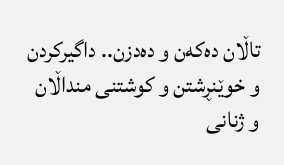تاڵان دەکەن و دەدزن.. داگیرکردن و خوێنڕشتن و کوشتنی منداڵان و ژنانی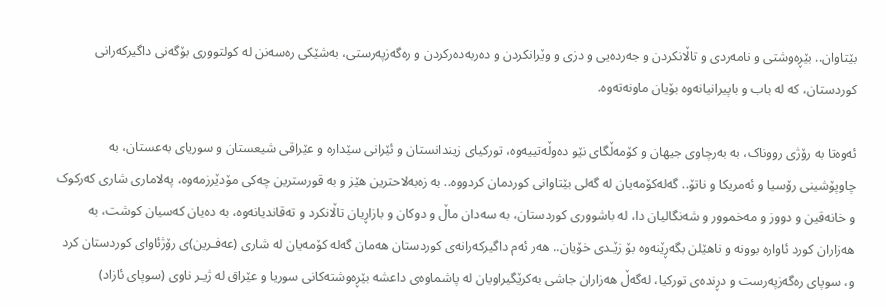بێتاوان.. بێڕەوشتی و نامەردی و تاڵانکردن و جەردەیی و دزی و وێرانکردن و دەربەدەرکردن و رەگەزپەرستی، بەشێکی رەسەنن لە کولتووری بۆگەنی داگیرکەرانی کوردستان، کە لە باب و باپیرانیانەوە بۆیان ماونەتەوە.

ئەوەتا بە رۆژی رووناک، بە بەرچاوی جیهان و کۆمەڵگای نێو دەوڵەتییەوە، تورکیای زیندانستان و ئێرانی سێدارە و عێراقی شیعستان و سوریای بەعستان، بە چاوپۆشینی رۆسیا و ئەمریکا و ناتۆ.. گەلەکۆمەیان لە گەلی بێتاوانی کوردمان کردووە.. بە زەبەلاحترین هێز و بە قورسترین چەکی مۆدێرزمەوە، پەلاماری شاری کەرکوک و خانەقین و دووز و مەخموور و شەنگالیان دا، لە باشووری کوردستان، بە سەدان ماڵ و دوکان و بازاڕیان تاڵانکرد و تەقاندیانەوە، بە دەیان کەسیان کوشت، بە هەزاران کورد ئاوارە بوونە و ناهێلن بگەڕێنەوە بۆ زێـدی خۆیان.. هەر ئەم داگیرکەرانەی کوردستان هەمان گەلە کۆمەیان لە شاری (عەفـرین)ی رۆژئاوای کوردستان کرد و، سوپای رەگەزپەرست و دڕندەی تورکیا، لەگەڵ هەزاران جاشی بەکرێگیراویان لە پاشماوەی داعشە بێڕەوشتەکانی سوریا و عێراق لە ژیـر ناوی (سوپای ئازاد)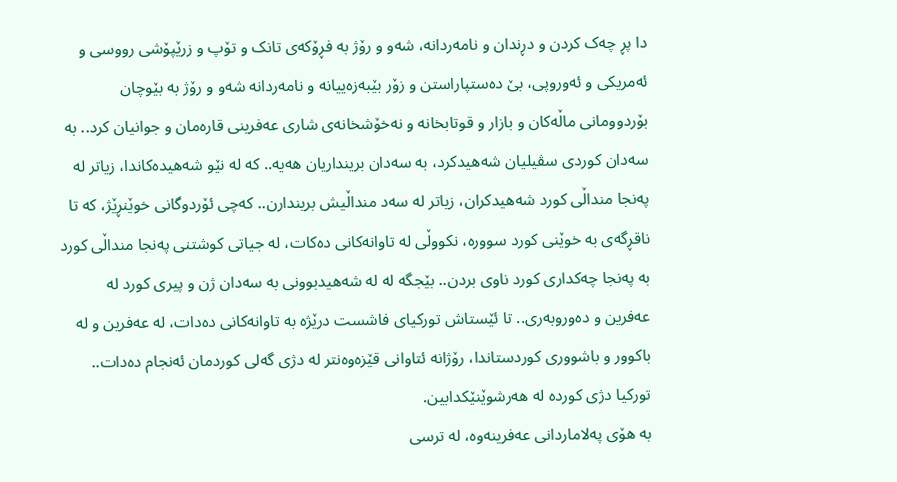دا پڕ چەک کردن و دڕندان و نامەردانە، شەو و رۆژ بە فڕۆکەی تانک و تۆپ و زرێپۆشی رووسی و ئەمریکی و ئەوروپی، بێ دەستپاراستن و زۆر بێبەزەییانە و نامەردانە شەو و رۆژ بە بێوچان بۆردوومانی ماڵەکان و بازار و قوتابخانە و نەخۆشخانەی شاری عەفرینی قارەمان و جوانیان کرد.. بە سەدان کوردی سڤیلیان شەهیدکرد، بە سەدان برینداریان هەیە.. کە لە نێو شەهیدەکاندا، زیاتر لە پەنجا منداڵی کورد شەهیدکران، زیاتر لە سەد منداڵیش بریندارن.. کەچی ئۆردوگانی خوێنڕێژ، کە تا ناقڕگەی بە خوێنی کورد سوورە، نکووڵی لە تاوانەکانی دەکات، لە جیاتی کوشتنی پەنجا منداڵی کورد بە پەنجا چەکداری کورد ناوی بردن.. بێجگە لە لە شەهیدبوونی بە سەدان ژن و پیری کورد لە عەفرین و دەوروبەری.. تا ئێستاش تورکیای فاشست درێژە بە تاوانەکانی دەدات، لە عەفرین و لە باکوور و باشووری کوردستاندا، رۆژانە ئتاوانی قێزەوەنتر لە دژی گەلی کوردمان ئەنجام دەدات.. تورکیا دژی کوردە لە هەرشوێنێکدابین.
بە هۆی پەلاماردانی عەفرینەوە، لە ترسی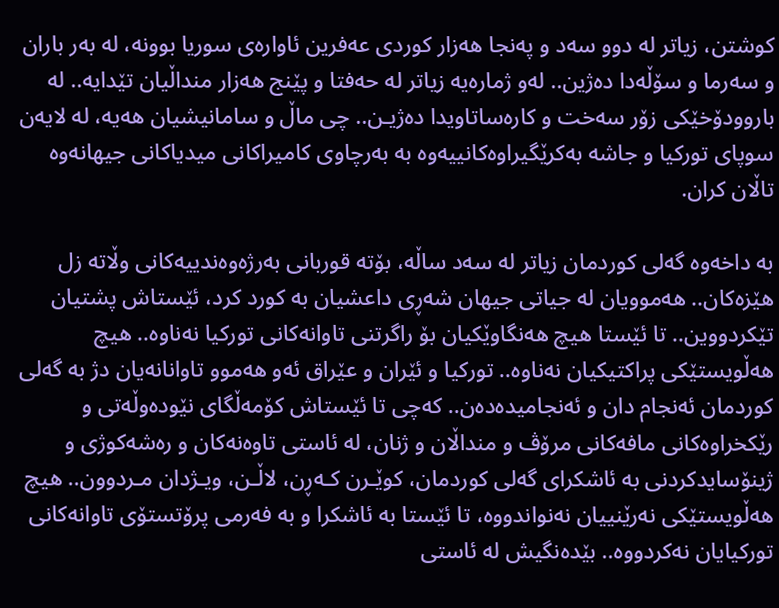کوشتن، زیاتر لە دوو سەد و پەنجا هەزار کوردی عەفرین ئاوارەی سوریا بوونە، لە بەر باران و سەرما و سۆڵەدا دەژین.. لەو ژمارەیە زیاتر لە حەفتا و پێنج هەزار منداڵیان تێدایە.. لە باروودۆخێکی زۆر سەخت و کارەساتاویدا دەژیـن.. چی ماڵ و سامانیشیان هەیە، لە لایەن سوپای تورکیا و جاشە بەکرێگیراوەکانییەوە بە بەرچاوی کامیراکانی میدیاکانی جیهانەوە تاڵان کران.

بە داخەوە گەلی کوردمان زیاتر لە سەد ساڵە، بۆتە قوربانی بەرژەوەندییەکانی وڵاتە زل هێزەکان.. هەموویان لە جیاتی جیهان شەڕی داعشیان بە کورد کرد، ئێستاش پشتیان تێکردووین.. تا ئێستا هیچ هەنگاوێکیان بۆ راگرتنی تاوانەکانی تورکیا نەناوە.. هیچ هەڵویستێکی پراکتیکیان نەناوە.. تورکیا و ئێران و عێراق ئەو هەموو تاوانانەیان دژ بە گەلی کوردمان ئەنجام دان و ئەنجامیدەدەن.. کەچی تا ئێستاش کۆمەڵگای نێودەوڵەتی و رێکخراوەکانی مافەکانی مرۆڤ و منداڵان و ژنان، لە ئاستی تاوەنەکان و رەشەکوژی و ژینۆسایدکردنی بە ئاشکرای گەلی کوردمان، کوێـرن کـەڕن، لاڵـن، ویـژدان مـردوون.. هیچ هەڵویستێکی نەرێنییان نەنواندووە، تا ئێستا بە ئاشکرا و بە فەرمی پرۆتستۆی تاوانەکانی تورکیایان نەکردووە.. بێدەنگیش لە ئاستی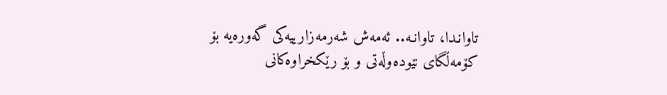تاوانـدا، تاوانـە.. ئەمەش شەرمەزارییەکی گەورەیە بۆ کۆمەڵگای نێودەوڵەتی و بۆ رێکخراوەکانی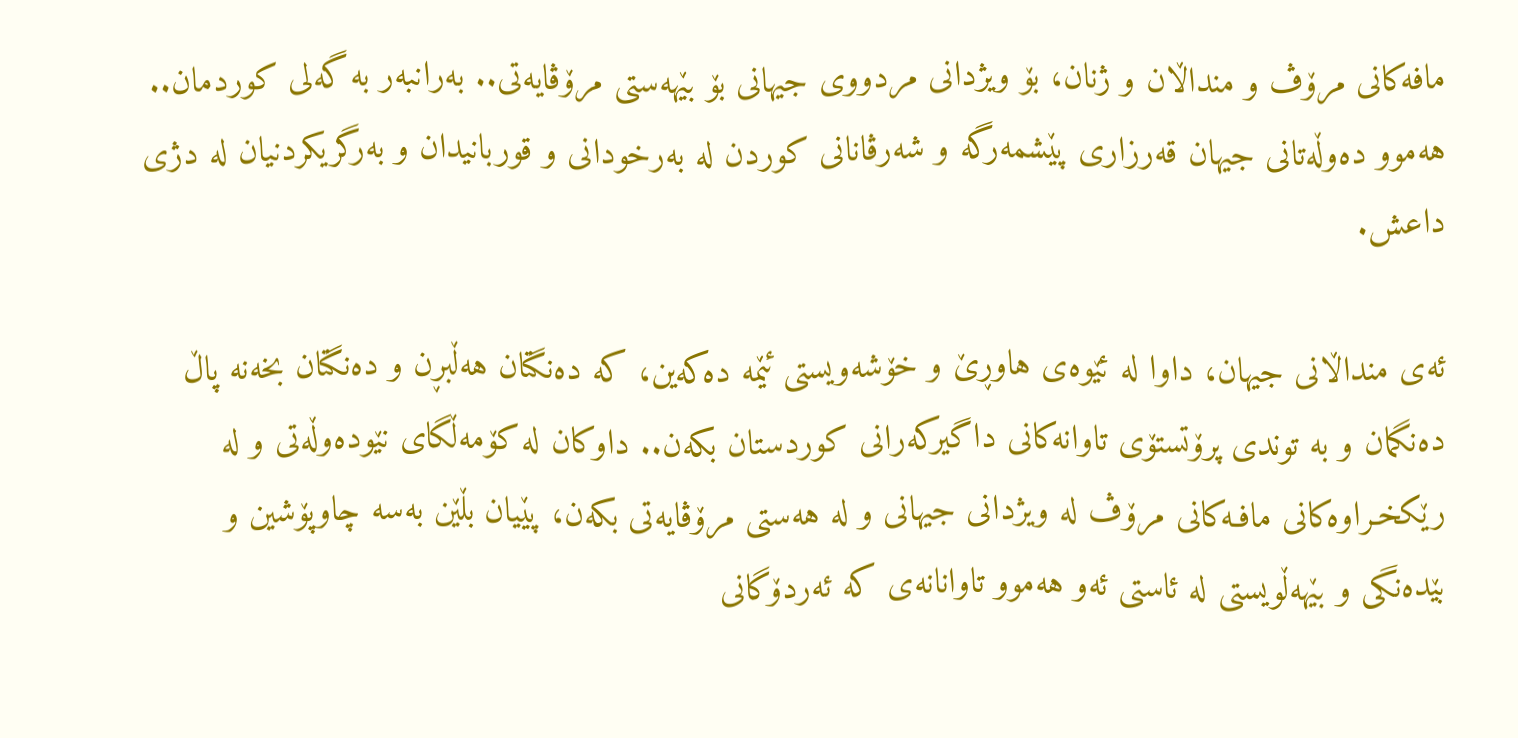مافەکانی مرۆڤ و منداڵان و ژنان، بۆ ویژدانی مردووی جیهانی بۆ بێهەستی مرۆڤایەتی.. بەرانبەر بە گەلی کوردمان.. هەموو دەوڵەتانی جیهان قەرزاری پێشمەرگە و شەرڤانانی کوردن لە بەرخودانی و قوربانیدان و بەرگریکردنیان لە دژی داعش.

ئەی منداڵانی جیهان، داوا لە ئێوەی هاوڕێ و خۆشەویستی ئێمە دەکەین، کە دەنگتان هەڵبڕن و دەنگتان بخەنە پاڵ دەنگمان و بە توندی پرۆتستۆی تاوانەکانی داگیرکەرانی کوردستان بکەن.. داوکان لە کۆمەڵگای نێودەوڵەتی و لە رێکخـراوەکانی مافـەکانی مرۆڤ لە ویژدانی جیهانی و لە هەستی مرۆڤایەتی بکەن، پێيان بڵێن بەسە چاوپۆشین و بێدەنگی و بێهەڵویستی لە ئاستی ئەو هەموو تاوانانەی کە ئەردۆگانی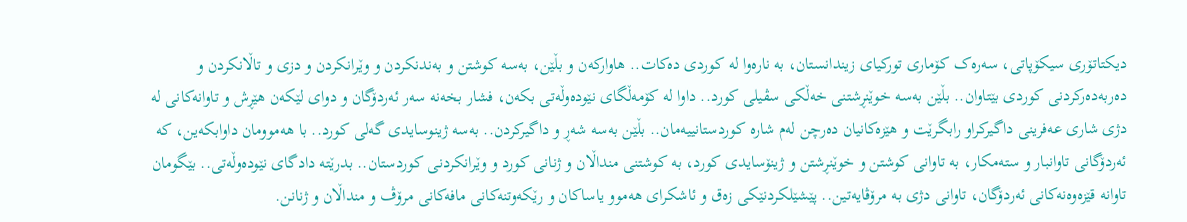دیکتاتۆری سیکۆپاتی، سەرەک کۆماری تورکیای زیندانستان، بە نارەوا لە کوردی دەکات.. هاوارکەن و بڵێن، بەسە کوشتن و بەندنکردن و وێرانکردن و دزی و تاڵانکردن و دەربەدەرکردنی کوردی بێتاوان.. بڵێن بەسە خوێنڕشتنی خەڵکی سڤیلی کورد.. داوا لە کۆمەڵگای نێودەوڵەتی بکەن، فشار بخەنە سەر ئەردۆگان و دوای لێکەن هێڕش و تاوانەکانی لە دژی شاری عەفرینی داگیرکراو رابگرێت و هێزەکانیان دەرچن لەم شارە کوردستانییەمان.. بڵێن بەسە شەڕ و داگیرکردن.. بەسە ژینوسایدی گەلی کورد.. با هەموومان داوابکەین، کە ئەردۆگانی تاوانبار و ستەمکار، بە تاوانی کوشتن و خوێنڕشتن و ژینۆسایدی کورد، بە کوشتنی منداڵان و ژنانی کورد و وێرانکردنی کوردستان.. بدرێتە دادگای نێودەوڵەتی.. بێگومان تاوانە قێزەوەنەکانی ئەردۆگان، تاوانی دژی بە مرۆڤایەتین.. پێشێلکردنێکی زەق و ئاشکرای هەموو یاساکان و رێکەوتنەکانی مافەکانی مرۆڤ و منداڵان و ژنانن.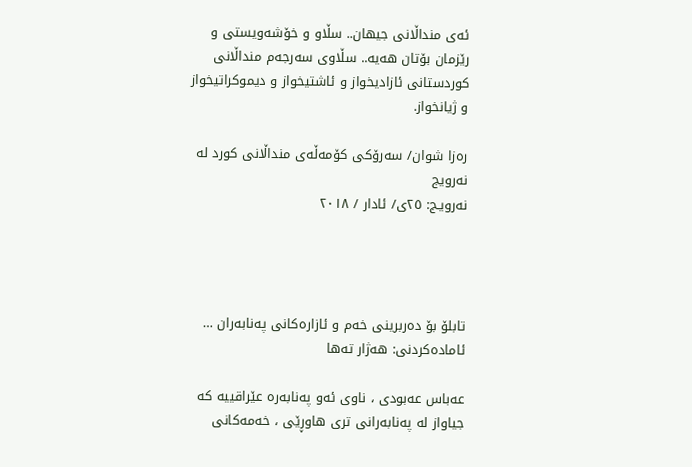ئەی منداڵانی جیهان.. سڵاو و خۆشەویستی و رێزمان بۆتان هەیە.. سڵاوی سەرجەم منداڵانی کوردستانی ئازادیخواز و ئاشتیخواز و دیموکراتیخواز و ژیانخواز.

رەزا شوان/ سەرۆکی کۆمەڵەی منداڵانی کورد لە نەرویج
نەرویـج: ٢٥ی/ ئادار / ٢٠١٨




تابلۆ بۆ ده‌ربرینی خه‌م و ئازاره‌كانی په‌نابه‌ران … ئامادەکردنی: هەژار تەها

عه‌باس عه‌بودی ، ناوی ئه‌و په‌نابه‌ره‌ عێراقییه‌ كه‌ جیاواز له‌ په‌نابه‌رانی تری هاوڕێی ، خه‌مه‌كانی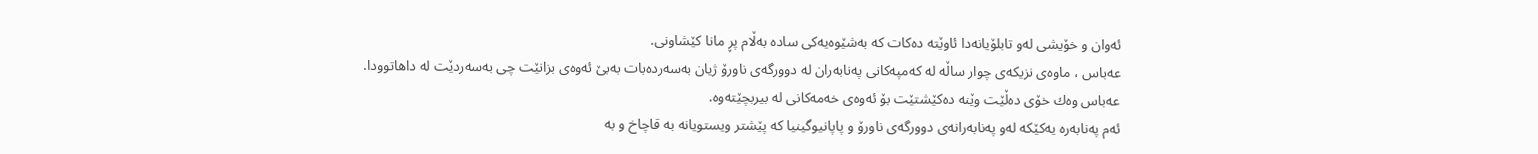ئه‌وان و خۆیشی له‌و تابلۆیانه‌دا ئاوێته‌ ده‌كات كه‌ به‌شێوه‌یه‌كی ساده‌ به‌ڵام پڕ مانا كێشاونی.
عه‌باس ، ماوه‌ی نزیكه‌ی چوار ساڵه‌ له‌ كه‌مپه‌كانی په‌نابه‌ران له‌ دوورگه‌ی ناورۆ ژیان به‌سه‌رده‌بات به‌بێ‌ ئه‌وه‌ی بزانێت چی به‌سه‌ردێت له‌ داهاتوودا.
عه‌باس وه‌ك خۆی ده‌ڵێت وێنه‌ ده‌كێشتێت بۆ ئه‌وه‌ی خه‌مه‌كانی له‌ بیربچێته‌وه‌.
ئه‌م په‌نابه‌ره‌ یه‌كێكه‌ له‌و په‌نابه‌رانه‌ی دوورگه‌ی ناورۆ و پاپانیوگینیا كه‌ پێشتر ویستویانه‌ به‌ قاچاخ و به‌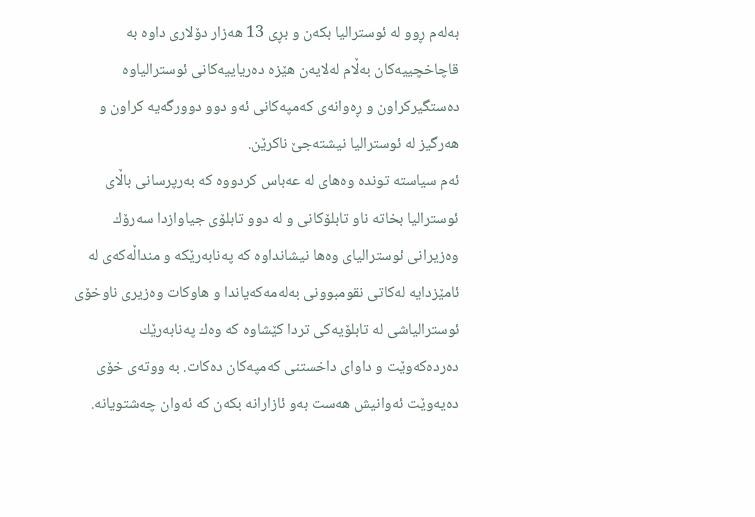به‌له‌م ڕوو له‌ ئوسترالیا بكه‌ن و بڕی 13 هه‌زار دۆلاری داوه‌ به‌ قاچاخچییه‌كان به‌ڵام له‌لایه‌ن هێزه‌ ده‌ریاییه‌كانی ئوسترالیاوه‌ ده‌ستگیركراون و ڕه‌وانه‌ی كه‌مپه‌كانی ئه‌و دوو دوورگه‌یه‌ كراون و هه‌رگیز له‌ ئوسترالیا نیشته‌جێ‌ ناكرێن.
ئه‌م سیاسته‌ تونده‌ وه‌های له‌ عه‌باس كردووه‌ كه‌ به‌رپرسانی باڵای ئوسترالیا بخاته‌ ناو تابلۆكانی و له‌ دوو تابلۆی جیاوازدا سه‌رۆك وه‌زیرانی ئوسترالیای وه‌ها نیشانداوه‌ كه‌ په‌نابه‌رێكه‌ و منداڵه‌كه‌ی له‌ ئامێزدایه‌ له‌كاتی نقومبوونی به‌له‌مه‌كه‌یاندا و هاوكات وه‌زیری ناوخۆی ئوسترالیاشی له‌ تابلۆیه‌كی تردا كێشاوه‌ كه‌ وه‌ك په‌نابه‌رێك ده‌رده‌كه‌وێت و داوای داخستنی كه‌مپه‌كان ده‌كات. به‌ ووته‌ی خۆی ده‌یه‌وێت ئه‌وانیش هه‌ست به‌و ئازارانه‌ بكه‌ن كه‌ ئه‌وان چه‌شتویانه‌.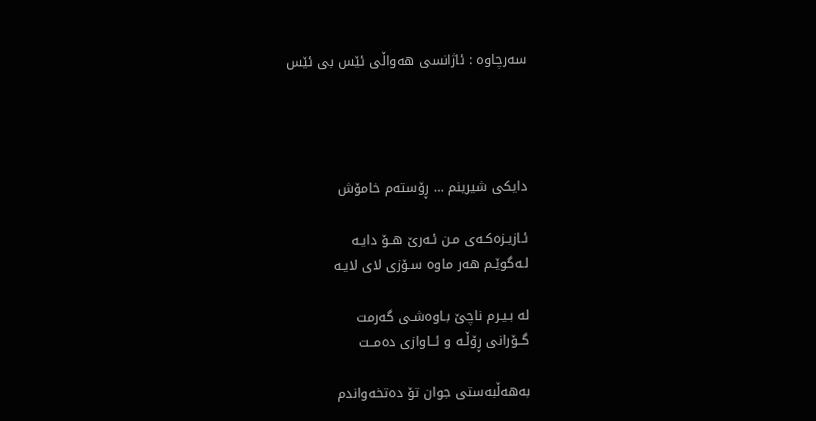سه‌رچاوه‌ : ئاژانسی هه‌واڵی ئێس بی ئێس




دایکی شیرینم … ڕۆستەم خامۆش

ئـازیـزه‌كـه‌ی مـن ئـه‌رێ هــۆ دایـه‌
لـه‌گوێـم هه‌ر ماوه‌ سـۆزی لای لایـه‌

له‌ بـیـرم ناچێ بـاوه‌شـی گه‌رمت
گــۆرانی ڕۆڵـه‌ و ئــاوازی ده‌مــت

به‌هه‌ڵبه‌ستی جوان تۆ ده‌تخه‌واندم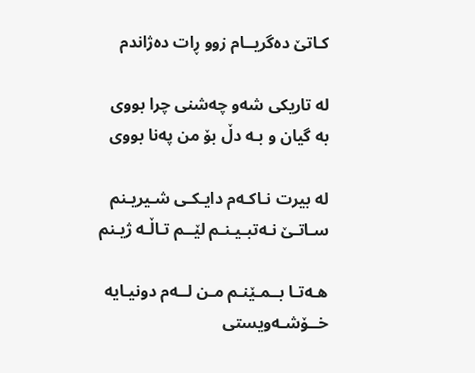كـاتێ ده‌گریــام زوو ڕات ده‌ژاندم

له‌ تاریكی شه‌و چه‌شنی چرا بووی
به‌ گیان و بـه‌ دڵ بۆ من په‌نا بووی

له‌ بیرت نـاكـه‌م دایـكـی شـیریـنم
سـاتـێ نـه‌تبـیـنـم لێــم تـاڵـه‌ ژیـنم

هـه‌تـا بــمـێنـم مـن لــه‌م دونیـایه‌
خــۆشـه‌ویستی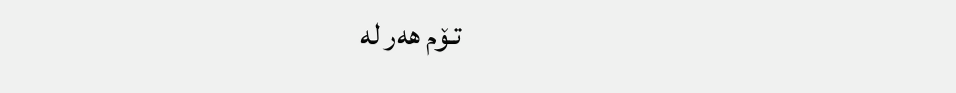تـۆم هه‌ر له‌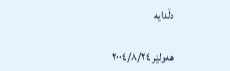دڵدایه‌

هەولێر ۲٠٠٤/۸/۲٤